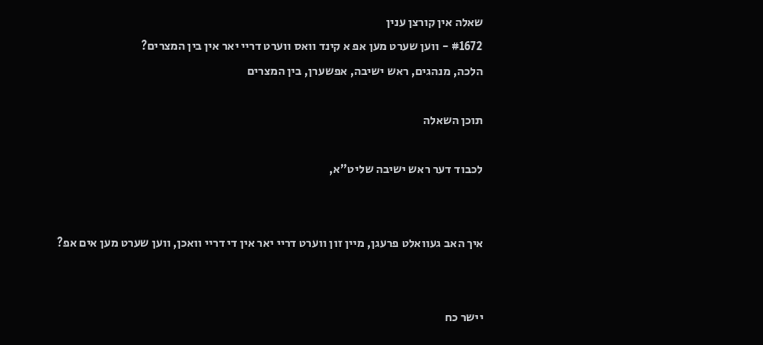שאלה אין קורצן ענין
#1672 - ווען שערט מען אפ א קינד וואס ווערט דריי יאר אין בין המצרים?
הלכה, מנהגים, ראש ישיבה, אפשערן, בין המצרים

תוכן השאלה

לכבוד דער ראש ישיבה שליט"א,


איך האב געוואלט פרעגן, מיין זון ווערט דריי יאר אין די דריי וואכן, ווען שערט מען אים אפ?


יישר כח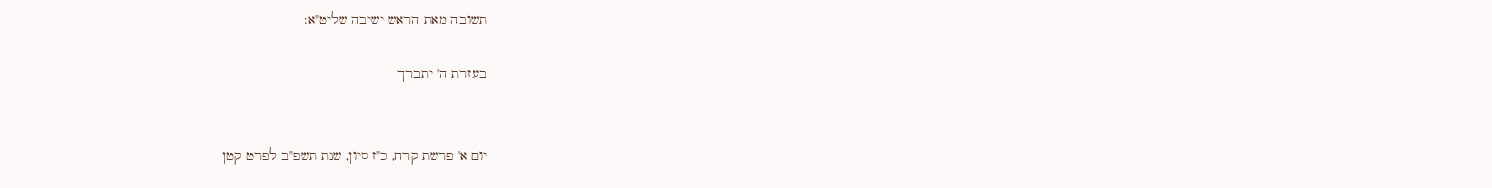תשובה מאת הראש ישיבה שליט"א:

בעזרת ה' יתברך


יום א' פרשת קרח, כ"ז סיון, שנת תשפ"ב לפרט קטן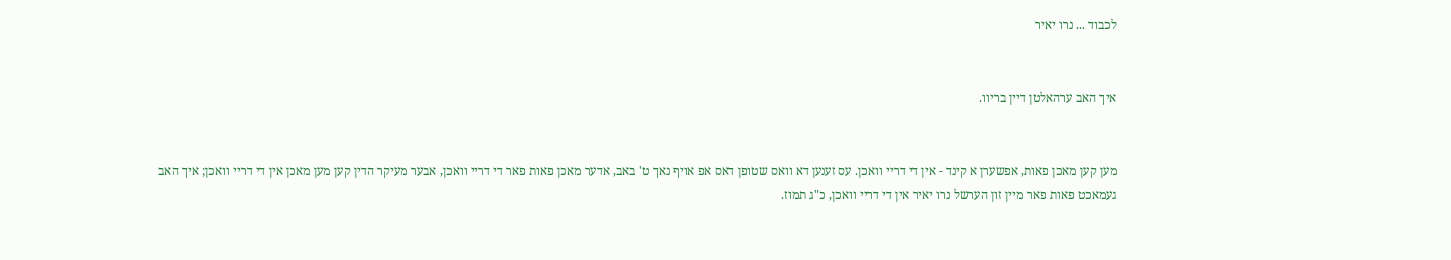לכבוד ... נרו יאיר


איך האב ערהאלטן דיין בריוו.


מען קען מאכן פאות, אפשערן א קינד - אין די דריי וואכן. עס זענען דא וואס שטופן דאס אפ אויף נאך ט' באב, אדער מאכן פאות פאר די דריי וואכן, אבער מעיקר הדין קען מען מאכן אין די דריי וואכן; איך האב געמאכט פאות פאר מיין זון הערשל נרו יאיר אין די דריי וואכן, כ"ג תמוז.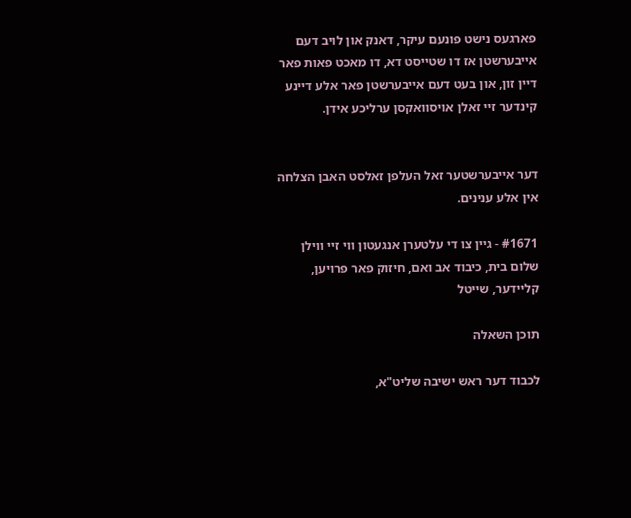פארגעס נישט פונעם עיקר, דאנק און לויב דעם אייבערשטן אז דו שטייסט דא, דו מאכט פאות פאר דיין זון, און בעט דעם אייבערשטן פאר אלע דיינע קינדער זיי זאלן אויסוואקסן ערליכע אידן.


דער אייבערשטער זאל העלפן זאלסט האבן הצלחה אין אלע ענינים.

#1671 - גיין צו די עלטערן אנגעטון ווי זיי ווילן
שלום בית, כיבוד אב ואם, חיזוק פאר פרויען, קליידער, שייטל

תוכן השאלה

לכבוד דער ראש ישיבה שליט"א,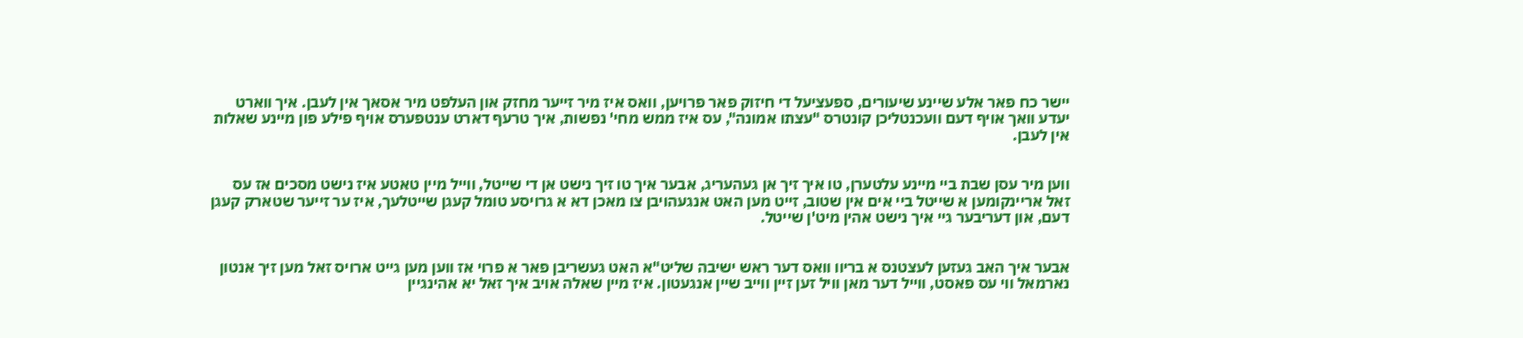יישר כח פאר אלע שיינע שיעורים, ספעציעל די חיזוק פאר פרויען, וואס איז מיר זייער מחזק און העלפט מיר אסאך אין לעבן. איך ווארט יעדע וואך אויף דעם וועכנטליכן קונטרס "עצתו אמונה", עס איז ממש מחי' נפשות, איך טרעף דארט ענטפערס אויף פילע פון מיינע שאלות אין לעבן.


ווען מיר עסן שבת ביי מיינע עלטערן, טו איך זיך אן געהעריג, אבער איך טו זיך נישט אן די שייטל, ווייל מיין טאטע איז נישט מסכים אז עס זאל אריינקומען א שייטל ביי אים אין שטוב, זייט מען האט אנגעהויבן צו מאכן דא א גרויסע טומל קעגן שייטלעך, איז ער זייער שטארק קעגן דעם, און דעריבער גיי איך נישט אהין מיט'ן שייטל.


אבער איך האב געזען לעצטנס א בריוו וואס דער ראש ישיבה שליט"א האט געשריבן פאר א פרוי אז ווען מען גייט ארויס זאל מען זיך אנטון נארמאל ווי עס פאסט, ווייל דער מאן וויל זען זיין ווייב שיין אנגעטון. איז מיין שאלה אויב איך זאל יא אהינגיין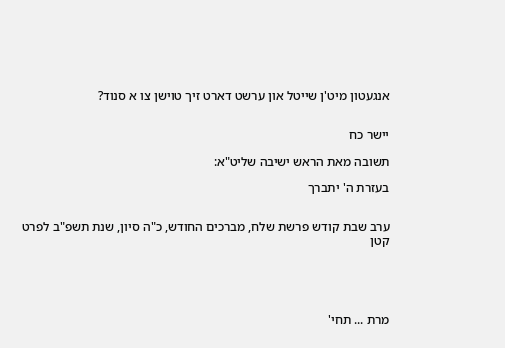אנגעטון מיט'ן שייטל און ערשט דארט זיך טוישן צו א סנוד?


יישר כח

תשובה מאת הראש ישיבה שליט"א:

בעזרת ה' יתברך


ערב שבת קודש פרשת שלח, מברכים החודש, כ"ה סיון, שנת תשפ"ב לפרט קטן





מרת ... תחי'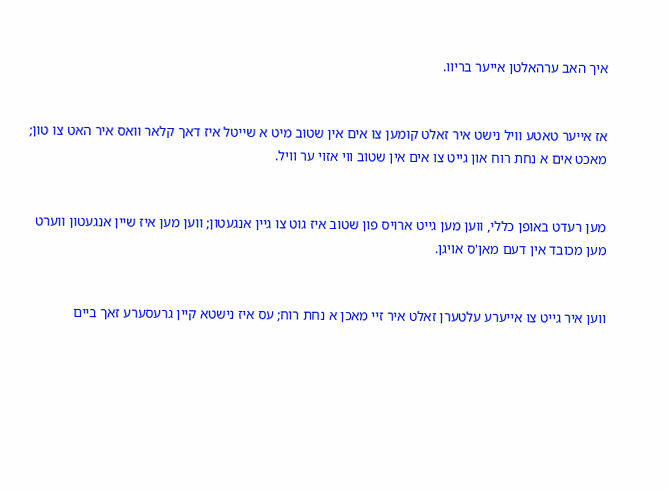איך האב ערהאלטן אייער בריוו.


אז אייער טאטע וויל נישט איר זאלט קומען צו אים אין שטוב מיט א שייטל איז דאך קלאר וואס איר האט צו טון; מאכט אים א נחת רוח און גייט צו אים אין שטוב ווי אזוי ער וויל.


מען רעדט באופן כללי, ווען מען גייט ארויס פון שטוב איז גוט צו גיין אנגעטון; ווען מען איז שיין אנגעטון ווערט מען מכובד אין דעם מאן'ס אויגן.


ווען איר גייט צו אייערע עלטערן זאלט איר זיי מאכן א נחת רוח; עס איז נישטא קיין גרעסערע זאך ביים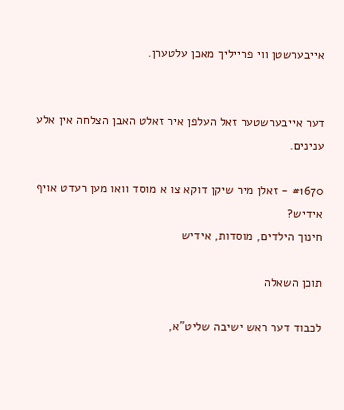אייבערשטן ווי פרייליך מאכן עלטערן.


דער אייבערשטער זאל העלפן איר זאלט האבן הצלחה אין אלע ענינים.

#1670 - זאלן מיר שיקן דוקא צו א מוסד וואו מען רעדט אויף אידיש?
חינוך הילדים, מוסדות, אידיש

תוכן השאלה

לכבוד דער ראש ישיבה שליט"א,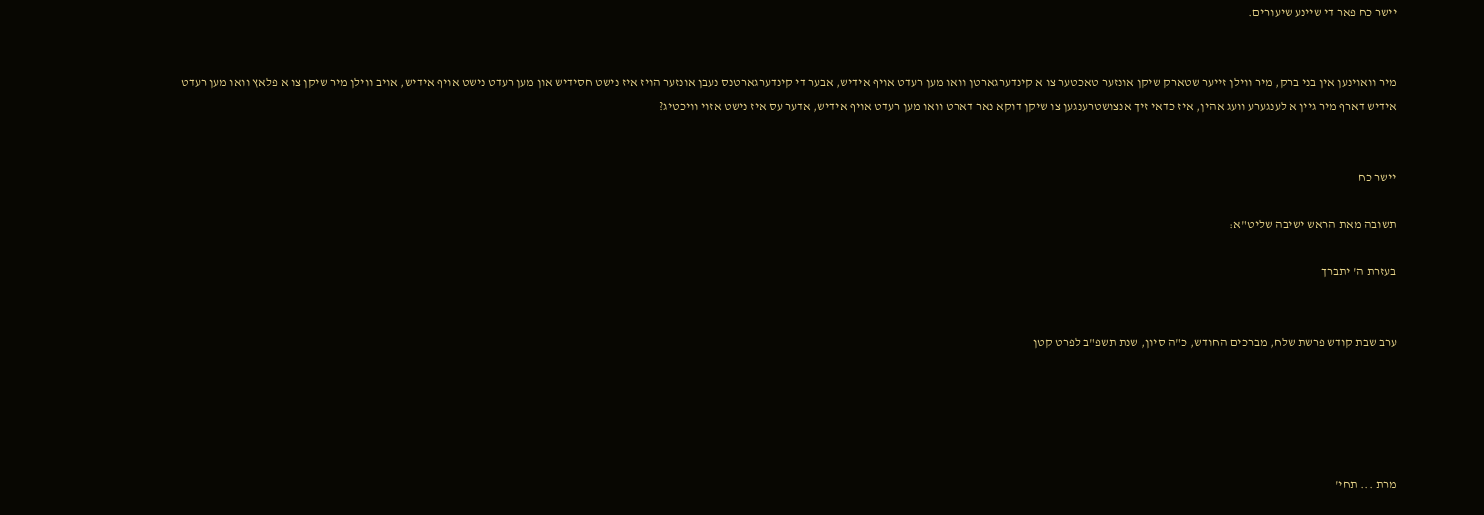יישר כח פאר די שיינע שיעורים.


מיר וואוינען אין בני ברק, מיר ווילן זייער שטארק שיקן אונזער טאכטער צו א קינדערגארטן וואו מען רעדט אויף אידיש, אבער די קינדערגארטנס נעבן אונזער הויז איז נישט חסידיש און מען רעדט נישט אויף אידיש, אויב ווילן מיר שיקן צו א פלאץ וואו מען רעדט אידיש דארף מיר גיין א לענגערע וועג אהין, איז כדאי זיך אנצושטרענגען צו שיקן דוקא נאר דארט וואו מען רעדט אויף אידיש, אדער עס איז נישט אזוי וויכטיג?


יישר כח

תשובה מאת הראש ישיבה שליט"א:

בעזרת ה' יתברך


ערב שבת קודש פרשת שלח, מברכים החודש, כ"ה סיון, שנת תשפ"ב לפרט קטן





מרת ... תחי'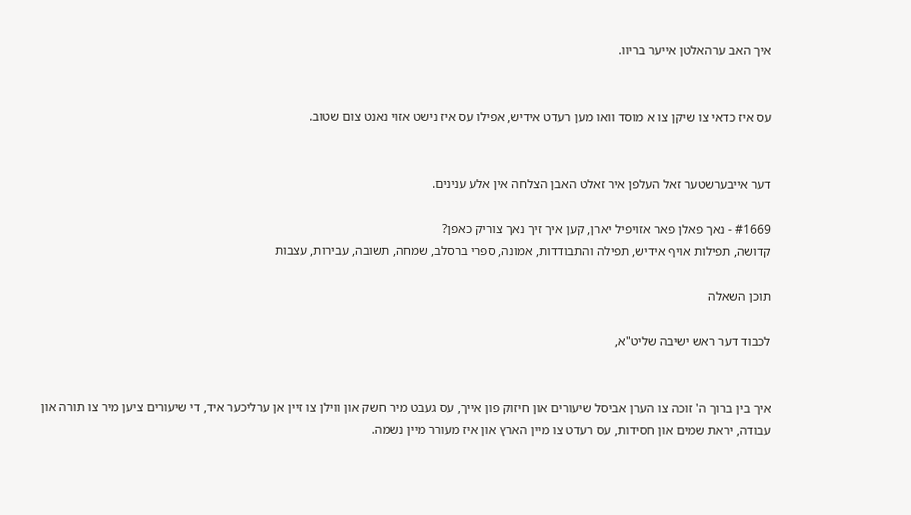איך האב ערהאלטן אייער בריוו.


עס איז כדאי צו שיקן צו א מוסד וואו מען רעדט אידיש, אפילו עס איז נישט אזוי נאנט צום שטוב.


דער אייבערשטער זאל העלפן איר זאלט האבן הצלחה אין אלע ענינים.

#1669 - נאך פאלן פאר אזויפיל יארן, קען איך זיך נאך צוריק כאפן?
קדושה, תפילות אויף אידיש, תפילה והתבודדות, אמונה, ספרי ברסלב, שמחה, תשובה, עבירות, עצבות

תוכן השאלה

לכבוד דער ראש ישיבה שליט"א,


איך בין ברוך ה' זוכה צו הערן אביסל שיעורים און חיזוק פון אייך, עס געבט מיר חשק און ווילן צו זיין אן ערליכער איד, די שיעורים ציען מיר צו תורה און עבודה, יראת שמים און חסידות, עס רעדט צו מיין הארץ און איז מעורר מיין נשמה.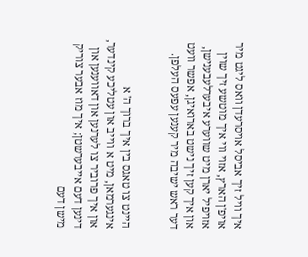איך וויל זיך אביסל אויסרעדן וואס ליגט מיר אויפ'ן הארץ, אזוי ווי איך מוטשע זיך שוין אזויפיל יארן מיט שווערע איבערלעבענישן, און איך קען זיך נישט בארואיגן, אפשר וועט דער ראש ישיבה מיר קענען עפעס העלפן.


היינט צו טאגס בין איך ברוך ה' א אינגערמאן, מיט א ווייב און עטליכע קינדער, און איך פרוביר צו לערנען און דאווענען און דינען דעם אייבערשטן; איך מוז אבער צוריק מישן דעם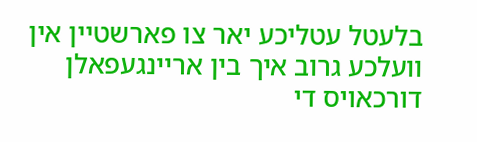בלעטל עטליכע יאר צו פארשטיין אין וועלכע גרוב איך בין אריינגעפאלן דורכאויס די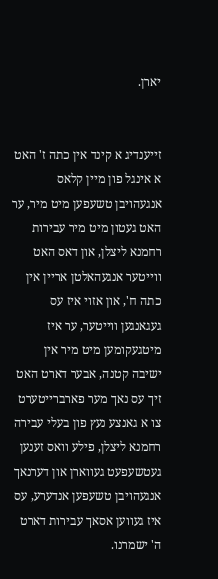יארן.


זייענדיג א קינד אין כתה ז' האט א אינגל פון מיין קלאס אנגעהויבן טשעפען מיט מיר, ער האט געטון מיט מיר עבירות רחמנא ליצלן, און דאס האט ווייטער אנגעהאלטן אריין אין כתה ח', און אזוי איז עס געגאנגען ווייטער, ער איז מיטגעקומען מיט מיר אין ישיבה קטנה, אבער דארט האט זיך עס נאך מער פארברייטערט צו א גאנצע נעץ פון בעלי עבירה רחמנא ליצלן, פילע וואס זענען געטשעפעט געווארן און דערנאך אנגעהויבן טשעפען אנדערע, עס איז געווען אסאך עבירות דארט ה' ישמרנו.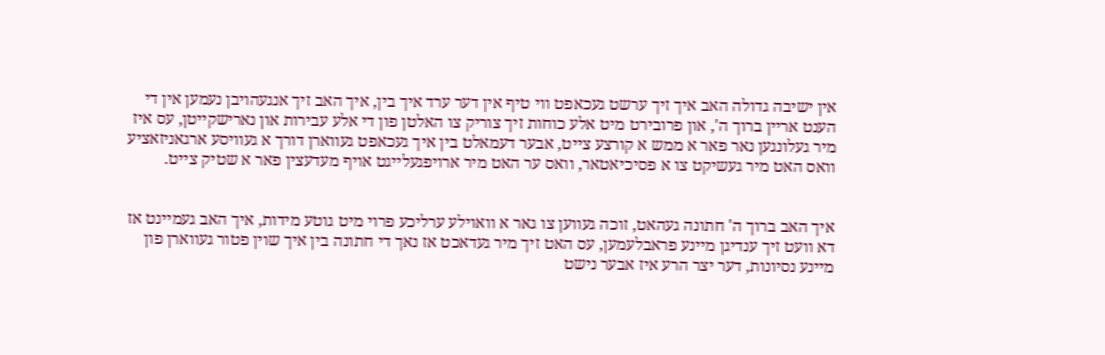אין ישיבה גדולה האב איך זיך ערשט געכאפט ווי טיף אין דער ערד איך בין, איך האב זיך אנגעהויבן נעמען אין די הענט אריין ברוך ה', און פרובירט מיט אלע כוחות זיך צוריק צו האלטן פון די אלע עבירות און נארישקייטן, עס איז מיר געלונגען נאר פאר א ממש א קורצע צייט, אבער דעמאלט בין איך געכאפט געווארן דורך א געוויסע ארגאניזאציע וואס האט מיר געשיקט צו א פסיכיאטאר, וואס ער האט מיר ארויפגעלייגט אויף מעדעצין פאר א שטיק צייט.


איך האב ברוך ה' חתונה געהאט, זוכה געווען צו גאר א וואוילע ערליכע פרוי מיט גוטע מידות, איך האב געמיינט אז דא וועט זיך ענדיגן מיינע פראבלעמען, עס האט זיך מיר געדאכט אז נאך די חתונה בין איך שוין פטור געווארן פון מיינע נסיונות, דער יצר הרע איז אבער נישט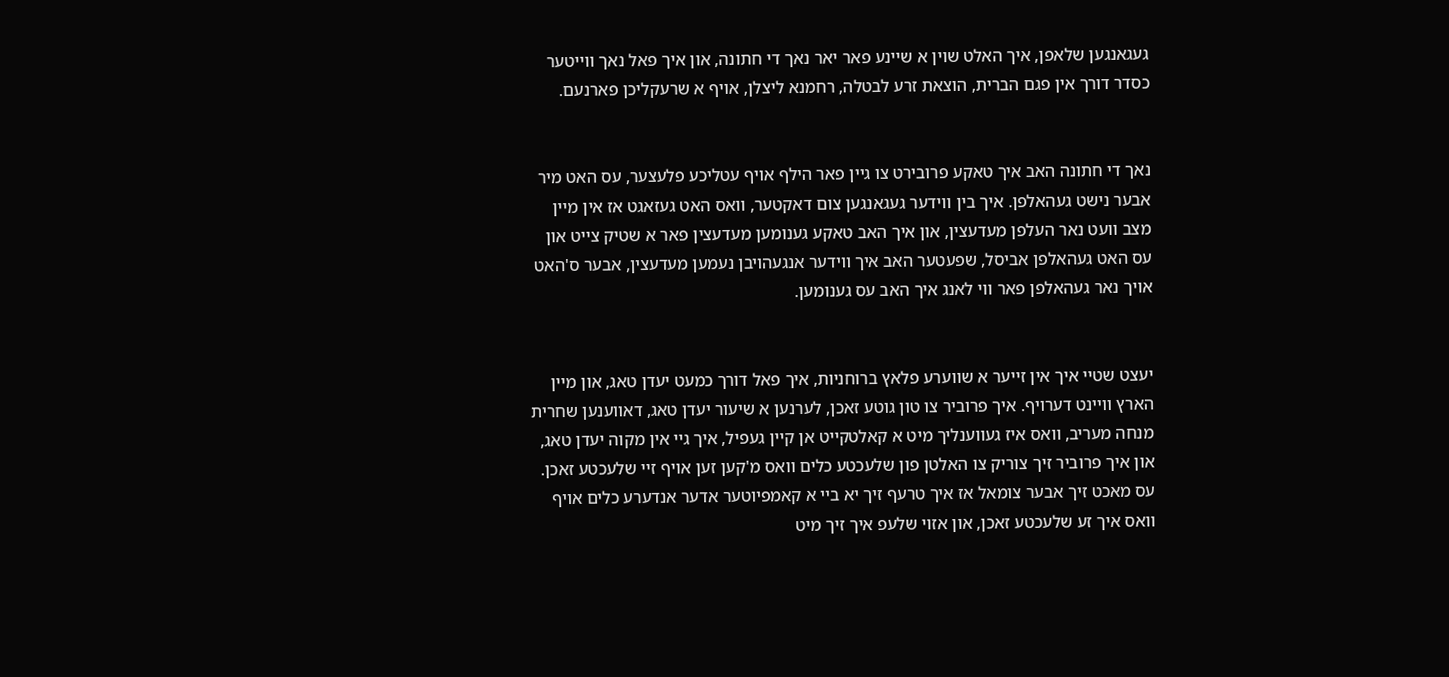געגאנגען שלאפן, איך האלט שוין א שיינע פאר יאר נאך די חתונה, און איך פאל נאך ווייטער כסדר דורך אין פגם הברית, הוצאת זרע לבטלה, רחמנא ליצלן, אויף א שרעקליכן פארנעם.


נאך די חתונה האב איך טאקע פרובירט צו גיין פאר הילף אויף עטליכע פלעצער, עס האט מיר אבער נישט געהאלפן. איך בין ווידער געגאנגען צום דאקטער, וואס האט געזאגט אז אין מיין מצב וועט נאר העלפן מעדעצין, און איך האב טאקע גענומען מעדעצין פאר א שטיק צייט און עס האט געהאלפן אביסל, שפעטער האב איך ווידער אנגעהויבן נעמען מעדעצין, אבער ס'האט אויך נאר געהאלפן פאר ווי לאנג איך האב עס גענומען.


יעצט שטיי איך אין זייער א שווערע פלאץ ברוחניות, איך פאל דורך כמעט יעדן טאג, און מיין הארץ וויינט דערויף. איך פרוביר צו טון גוטע זאכן, לערנען א שיעור יעדן טאג, דאווענען שחרית מנחה מעריב, וואס איז געווענליך מיט א קאלטקייט אן קיין געפיל, איך גיי אין מקוה יעדן טאג, און איך פרוביר זיך צוריק צו האלטן פון שלעכטע כלים וואס מ'קען זען אויף זיי שלעכטע זאכן. עס מאכט זיך אבער צומאל אז איך טרעף זיך יא ביי א קאמפיוטער אדער אנדערע כלים אויף וואס איך זע שלעכטע זאכן, און אזוי שלעפ איך זיך מיט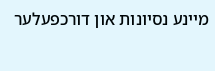מיינע נסיונות און דורכפעלער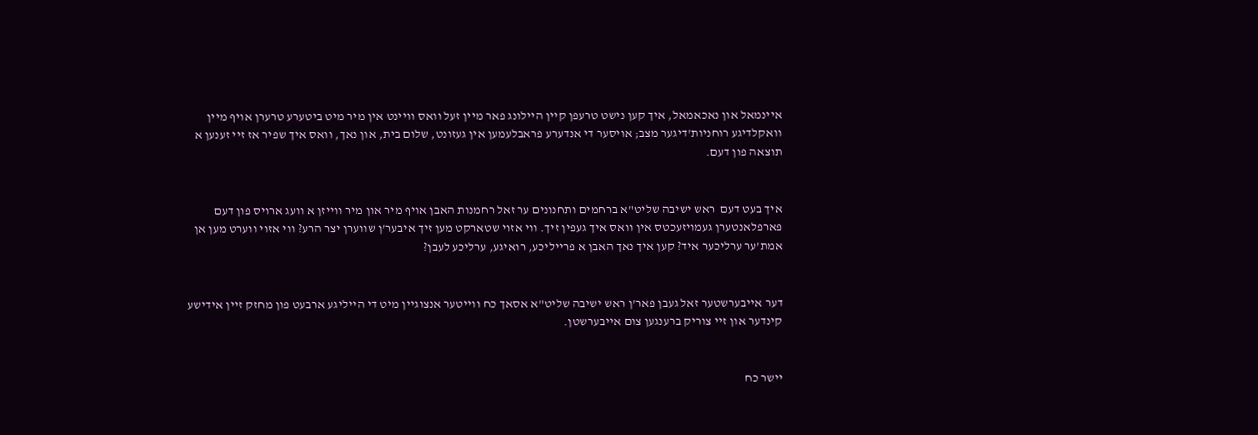איינמאל און נאכאמאל, איך קען נישט טרעפן קיין היילונג פאר מיין זעל וואס וויינט אין מיר מיט ביטערע טרערן אויף מיין וואקלדיגע רוחניות'דיגער מצב; אויסער די אנדערע פראבלעמען אין געזונט, שלום בית, און נאך, וואס איך שפיר אז זיי זענען א תוצאה פון דעם.


איך בעט דעם  ראש ישיבה שליט"א ברחמים ותחנונים ער זאל רחמנות האבן אויף מיר און מיר ווייזן א וועג ארויס פון דעם פארפלאנטערן געמויזעכטס אין וואס איך געפין זיך. ווי אזוי שטארקט מען זיך איבער'ן שווערן יצר הרע? ווי אזוי ווערט מען אן אמת'ער ערליכער איד? קען איך נאך האבן א פרייליכע, רואיגע, ערליכע לעבן?


דער אייבערשטער זאל געבן פאר'ן ראש ישיבה שליט"א אסאך כח ווייטער אנצוגיין מיט די הייליגע ארבעט פון מחזק זיין אידישע קינדער און זיי צוריק ברענגען צום אייבערשטן.


יישר כח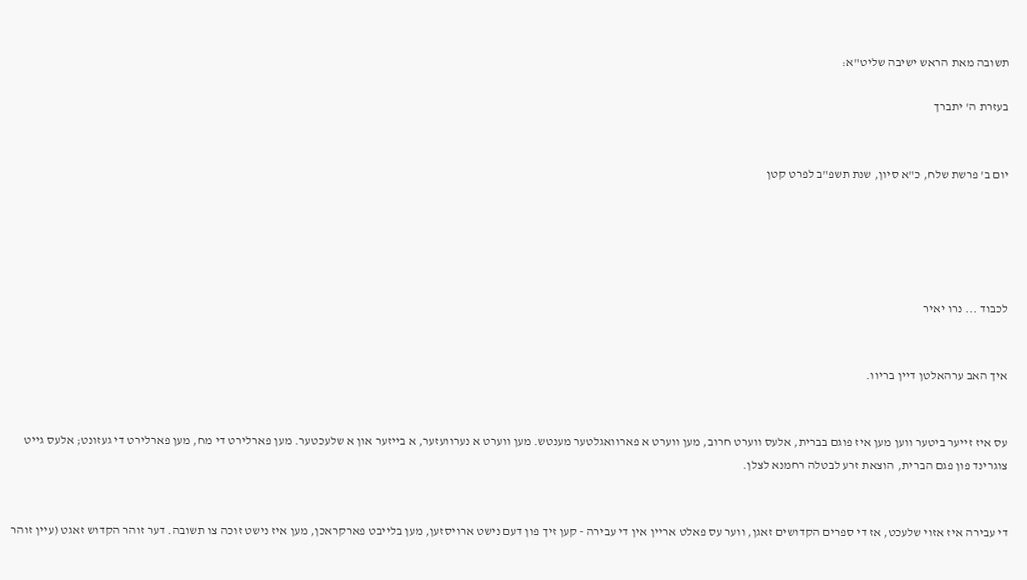תשובה מאת הראש ישיבה שליט"א:

בעזרת ה' יתברך


יום ב' פרשת שלח, כ"א סיון, שנת תשפ"ב לפרט קטן





לכבוד ... נרו יאיר


איך האב ערהאלטן דיין בריוו.


עס איז זייער ביטער ווען מען איז פוגם בברית, אלעס ווערט חרוב, מען ווערט א פארוואגלטער מענטש. מען ווערט א נערוועזער, א בייזער און א שלעכטער. מען פארלירט די מח, מען פארלירט די געזונט; אלעס גייט צוגרינד פון פגם הברית, הוצאת זרע לבטלה רחמנא לצלן.


די עבירה איז אזוי שלעכט, אז די ספרים הקדושים זאגן, ווער עס פאלט אריין אין די עבירה - קען זיך פון דעם נישט ארויסזען, מען בלייבט פארקראכן, מען איז נישט זוכה צו תשובה. דער זוהר הקדוש זאגט (עיין זוהר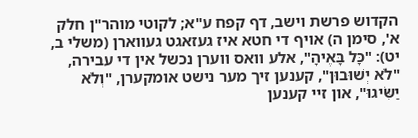הקדוש פרשת וישב, דף קפח ע"א; לקוטי מוהר"ן חלק א', סימן ה) אויף די חטא איז געזאגט געווארן (משלי ב, יט): "כָּל בָּאֶיהָ", אלע וואס ווערן נכשל אין די עבירה, "לֹא יְשׁוּבוּן", קענען זיך מער נישט אומקערן, "וְלֹא יַשִּׂיגוּ", און זיי קענען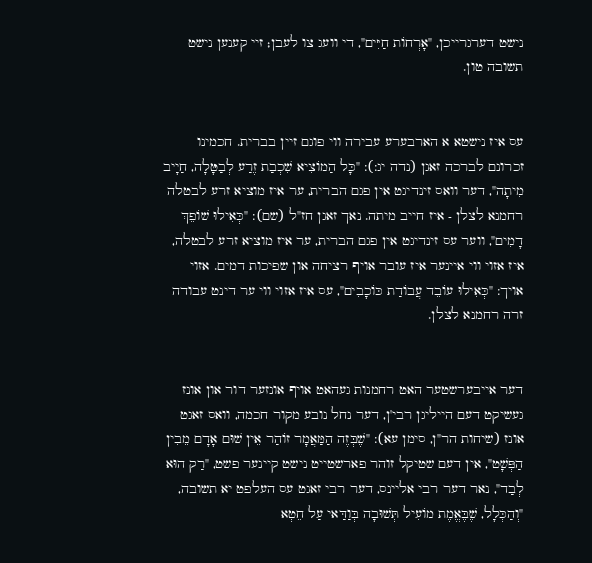נישט דערגרייכן, "אָרְחוֹת חַיִּים", די וועג צו לעבן; זיי קענען נישט תשובה טון.


עס איז נישטא א הארבערע עבירה ווי פוגם זיין בברית. חכמינו זכרונם לברכה זאגן (נדה יג:): "כָּל הַמוֹצִיא שִׁכְבַת זֶרַע לְבַטָּלָה, חַיָיב מִיתָה", דער וואס זינדיגט אין פגם הברית, ער איז מוציא זרע לבטלה רחמנא לצלן - איז חייב מיתה. נאך זאגן חז"ל (שם): "כְּאִילוּ שׁוֹפֵךְ דָמִים", ווער עס זינדיגט אין פגם הברית, ער איז מוציא זרע לבטלה, איז אזוי ווי איינער איז עובר אויף רציחה און שפיכות דמים. אזוי אויך: "כְּאִילוּ עוֹבֵד עֲבוֹדַת כּוֹכָבִים", עס איז אזוי ווי ער דינט עבודה זרה רחמנא לצלן.


דער אייבערשטער האט רחמנות געהאט אויף אונזער דור און אונז געשיקט דעם הייליגן רבי'ן, דער נחל נובע מקור חכמה, וואס זאגט אונז (שיחות הר"ן, סימן עא): "שֶׁבְּזֶה הַמַּאֲמָר זוֹהַר אֵין שׁוּם אָדָם מֵבִין הַפְּשָׁט", אין דעם שטיקל זוהר פארשטייט נישט קיינער פשט, "רַק הוּא לְבַד", נאר דער רבי אליינס, דער רבי זאגט עס העלפט יא תשובה, "וְהַכְּלָל, שֶׁבֶּאֱמֶת מוֹעִיל תְּשׁוּבָה בְּוַדַּאי עַל חֵטְא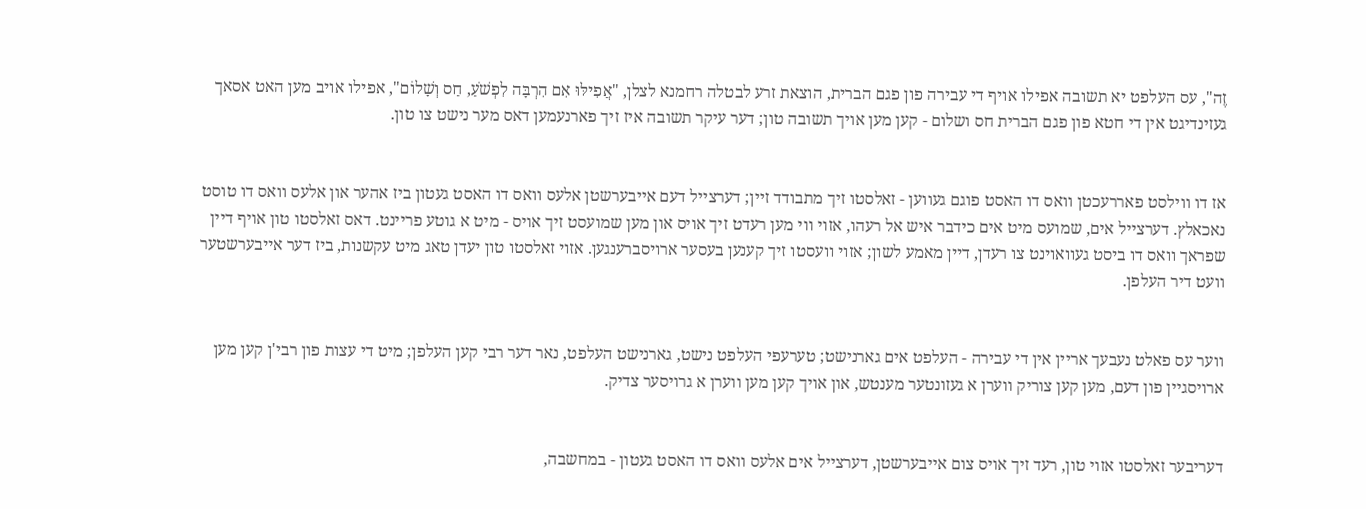זֶה", עס העלפט יא תשובה אפילו אויף די עבירה פון פגם הברית, הוצאת זרע לבטלה רחמנא לצלן, "אֲפִילּוּ אִם הִרְבָּה לִפְשֹׁעַ, חַס וְשָׁלוֹם", אפילו אויב מען האט אסאך געזינדיגט אין די חטא פון פגם הברית חס ושלום - קען מען אויך תשובה טון; דער עיקר תשובה איז זיך פארנעמען דאס מער נישט צו טון.


אז דו ווילסט פאררעכטן וואס דו האסט פוגם געווען - זאלסטו זיך מתבודד זיין; דערצייל דעם אייבערשטן אלעס וואס דו האסט געטון ביז אהער און אלעס וואס דו טוסט נאכאלץ. דערצייל אים, שמועס מיט אים כידבר איש אל רעהו, אזוי ווי מען רעדט זיך אויס און מען שמועסט זיך אויס - מיט א גוטע פריינט. דאס זאלסטו טון אויף דיין שפראך וואס דו ביסט געוואוינט צו רעדן, דיין מאמע לשון; אזוי וועסטו זיך קענען בעסער ארויסברענגען. אזוי זאלסטו טון יעדן טאג מיט עקשנות, ביז דער אייבערשטער וועט דיר העלפן.


ווער עס פאלט נעבעך אריין אין די עבירה - העלפט אים גארנישט; טערעפי העלפט נישט, גארנישט העלפט, נאר דער רבי קען העלפן; מיט די עצות פון רבי'ן קען מען ארויסגיין פון דעם, מען קען צוריק ווערן א געזונטער מענטש, און אויך קען מען ווערן א גרויסער צדיק.


דעריבער זאלסטו אזוי טון, רעד זיך אויס צום אייבערשטן, דערצייל אים אלעס וואס דו האסט געטון - במחשבה,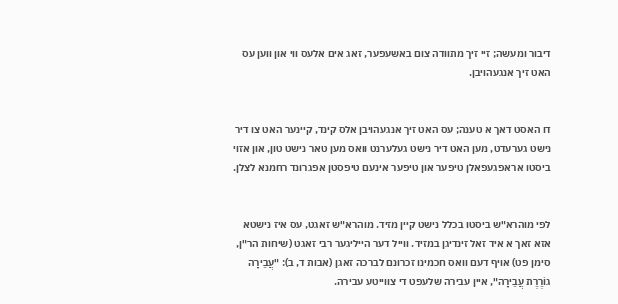דיבור ומעשה; זיי זיך מתוודה צום באשעפער, זאג אים אלעס ווי און ווען עס האט זיך אנגעהויבן.


דו האסט דאך א טענה; עס האט זיך אנגעהויבן אלס קינד, קיינער האט צו דיר נישט גערעדט, מען האט דיר נישט געלערנט וואס מען טאר נישט טון, און אזוי ביסטו אראפגעפאלן טיפער און טיפער אינעם טיפסטן אפגרונד רחמנא לצלן.


לפי מוהרא"ש ביסטו בכלל נישט קיין מזיד. מוהרא"ש זאגט, עס איז נישטא אזא זאך א איד זאל זינדיגן במזיד. ווייל דער הייליגער רבי זאגט (שיחות הר"ן, סימן פט) אויף דעם וואס חכמינו זכרונם לברכה זאגן (אבות ד, ב): "עֲבֵירָה גוֹרֶרֶת עֲבֵירָה", איין עבירה שלעפט די צווייטע עבירה.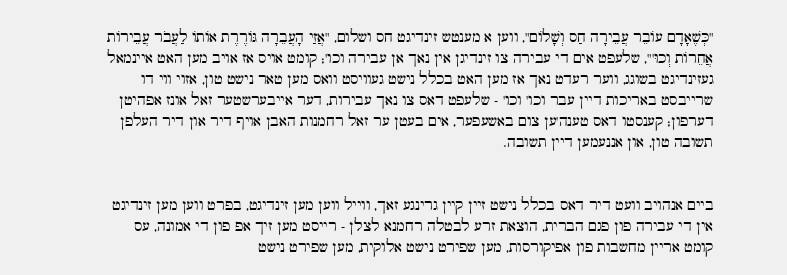"כְּשֶׁאָדָם עוֹבֵר עֲבֵירָה חַס וְשָׁלוֹם", ווען א מענטש זינדיגט חס ושלום, "אֲזַי הָעֲבֵרָה גּוֹרֶרֶת אוֹתוֹ לַעֲבֹר עֲבֵירוֹת אֲחֵרוֹת וְכוּ'", שלעפט אים די עבירה צו זינדיגן אין נאך אן עבירה וכו'; קומט אויס אז אויב מען האט איינמאל געזינדיגט בשוגג, ווער רעדט נאך אז מען האט בכלל נישט געוויסט וואס מען טאר נישט טון, אזוי ווי דו שרייבסט באריכות דיין עבר וכו' וכו' - שלעפט דאס צו נאך עבירות, דער אייבערשטער זאל אונז אפהיטן דערפון; קענסטו דאס טענה'ען צום באשעפער, אים בעטן ער זאל רחמנות האבן אויף דיר און דיר העלפן תשובה טון, און אננעמען דיין תשובה.


ביים אנהויב וועט דיר דאס בכלל נישט זיין קיין גרינגע זאך, ווייל ווען מען זינדיגט, בפרט ווען מען זינדיגט אין די עבירה פון פגם הברית, הוצאת זרע לבטלה רחמנא לצלן - רייסט מען זיך אפ פון די אמונה, עס קומט אריין מחשבות פון אפיקורסות, מען שפירט נישט אלוקית, מען שפירט נישט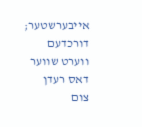אייבערשטער; דורכדעם ווערט שווער דאס רעדן צום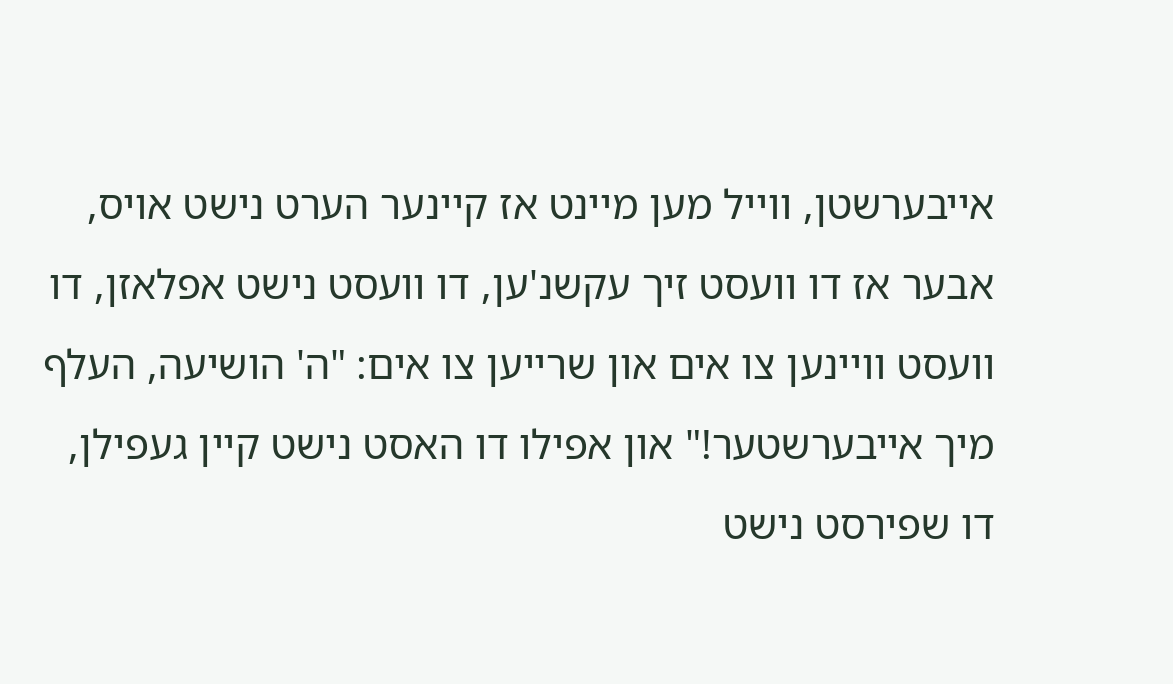אייבערשטן, ווייל מען מיינט אז קיינער הערט נישט אויס, אבער אז דו וועסט זיך עקשנ'ען, דו וועסט נישט אפלאזן, דו וועסט וויינען צו אים און שרייען צו אים: "ה' הושיעה, העלף מיך אייבערשטער!" און אפילו דו האסט נישט קיין געפילן, דו שפירסט נישט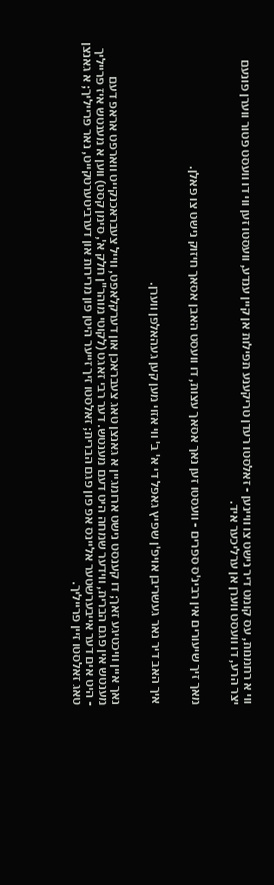ווי א רחמנות, עס קומט דיר נישט צו וויינען - זאלסטו רעדן טריקענע תפילות אן קיין ענדע, וועסטו זען ווי דו וועסט פטור ווערן פונעם יצר הרע, דו וועסט ווערן אן ערליכער איד.


מאך זיך שיעורים אין רבינ'ס ספרים - וועסטו זען נאך אסאך עצות, דו וועסט האבן אסאך חיזוק נישט צו פאלן.


איך האב דיר נאר געשריבן אויפ'ן שפיץ גאפל די א' ב' ווי אזוי מען קען געהאלפן ווערן.


נאך איין וויכטיגע זאך; דו קענסט נישט ארומגיין א גאנצן טאג צעבראכן און דערקלאפט, ווייל צעבראכנקייט ווארפט אראפ דעם מענטש אין פגם הברית, ווידער שמחה היט דעם מענטש. דער רבי זאגט (לקוטי מוהר"ן חלק א', סימן קסט) ווען א מענטש איז פרייליך - היט אים דער אייבערשטער אליינס אפ פון פגם הברית; זאלסטו זיך זייער היטן פון מרירות און דערביטערטקייט, נאר פרייליך; א גאנצן טאג זאלסטו זיין פרייליך.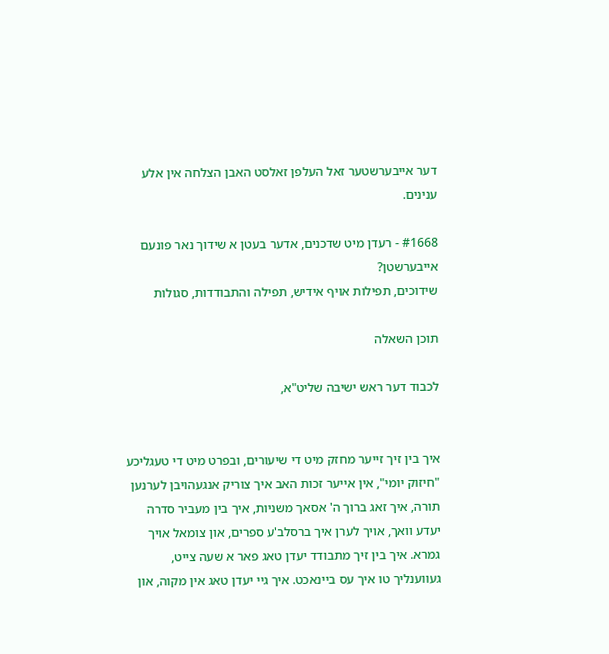דער אייבערשטער זאל העלפן זאלסט האבן הצלחה אין אלע ענינים.

#1668 - רעדן מיט שדכנים, אדער בעטן א שידוך נאר פונעם אייבערשטן?
שידוכים, תפילות אויף אידיש, תפילה והתבודדות, סגולות

תוכן השאלה

לכבוד דער ראש ישיבה שליט"א,


איך בין זיך זייער מחזק מיט די שיעורים, ובפרט מיט די טעגליכע "חיזוק יומי", אין אייער זכות האב איך צוריק אנגעהויבן לערנען תורה, איך זאג ברוך ה' אסאך משניות, איך בין מעביר סדרה יעדע וואך, אויך לערן איך ברסלב'ע ספרים, און צומאל אויך גמרא. איך בין זיך מתבודד יעדן טאג פאר א שעה צייט, געווענליך טו איך עס ביינאכט. איך גיי יעדן טאג אין מקוה, און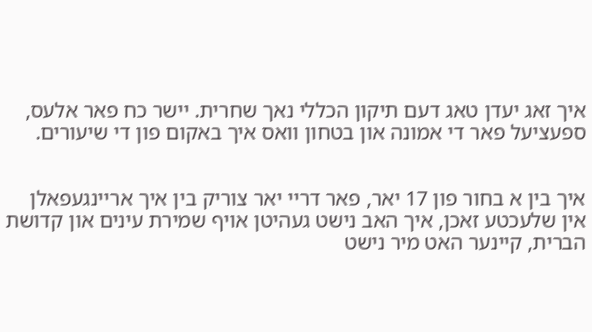איך זאג יעדן טאג דעם תיקון הכללי נאך שחרית. יישר כח פאר אלעס, ספעציעל פאר די אמונה און בטחון וואס איך באקום פון די שיעורים.


איך בין א בחור פון 17 יאר, פאר דריי יאר צוריק בין איך אריינגעפאלן אין שלעכטע זאכן, איך האב נישט געהיטן אויף שמירת עינים און קדושת הברית, קיינער האט מיר נישט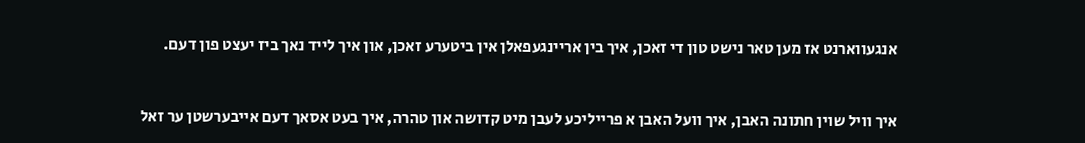אנגעווארנט אז מען טאר נישט טון די זאכן, איך בין אריינגעפאלן אין ביטערע זאכן, און איך לייד נאך ביז יעצט פון דעם.


איך וויל שוין חתונה האבן, איך וועל האבן א פרייליכע לעבן מיט קדושה און טהרה, איך בעט אסאך דעם אייבערשטן ער זאל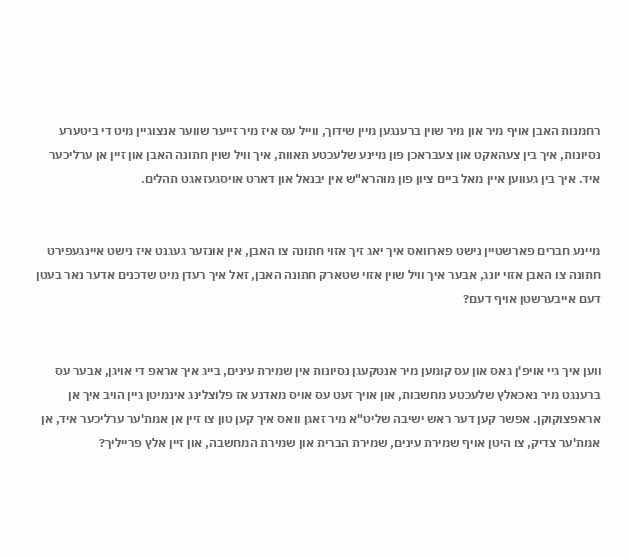רחמנות האבן אויף מיר און מיר שוין ברענגען מיין שידוך, ווייל עס איז מיר זייער שווער אנצוגיין מיט די ביטערע נסיונות, איך בין צעהאקט און צעבראכן פון מיינע שלעכטע תאוות, איך וויל שוין חתונה האבן און זיין אן ערליכער איד. איך בין געווען איין מאל ביים ציון פון מוהרא"ש אין יבנאל און דארט אויסגעזאגט תהלים.


מיינע חברים פארשטיין נישט פארוואס איך יאג זיך אזוי חתונה צו האבן, אין אונזער געגנט איז נישט איינגעפירט חתונה צו האבן אזוי יונג, אבער איך וויל שוין אזוי שטארק חתונה האבן, זאל איך רעדן מיט שדכנים אדער נאר בעטן דעם אייבערשטן אויף דעם?


ווען איך גיי אויפ'ן גאס און עס קומען מיר אנטקעגן נסיונות אין שמירת עינים, בייג איך אראפ די אויגן, אבער עס ברענגט מיר נאכאלץ שלעכטע מחשבות, און אויך זעט עס אויס מאדנע אז פלוצלינג אינמיטן גיין הויב איך אן אראפצוקוקן. אפשר קען דער ראש ישיבה שליט"א מיר זאגן וואס איך קען טון צו זיין אן אמת'ער ערליכער איד, אן אמת'ער צדיק, צו היטן אויף שמירת עינים, שמירת הברית און שמירת המחשבה, און זיין אלץ פרייליך?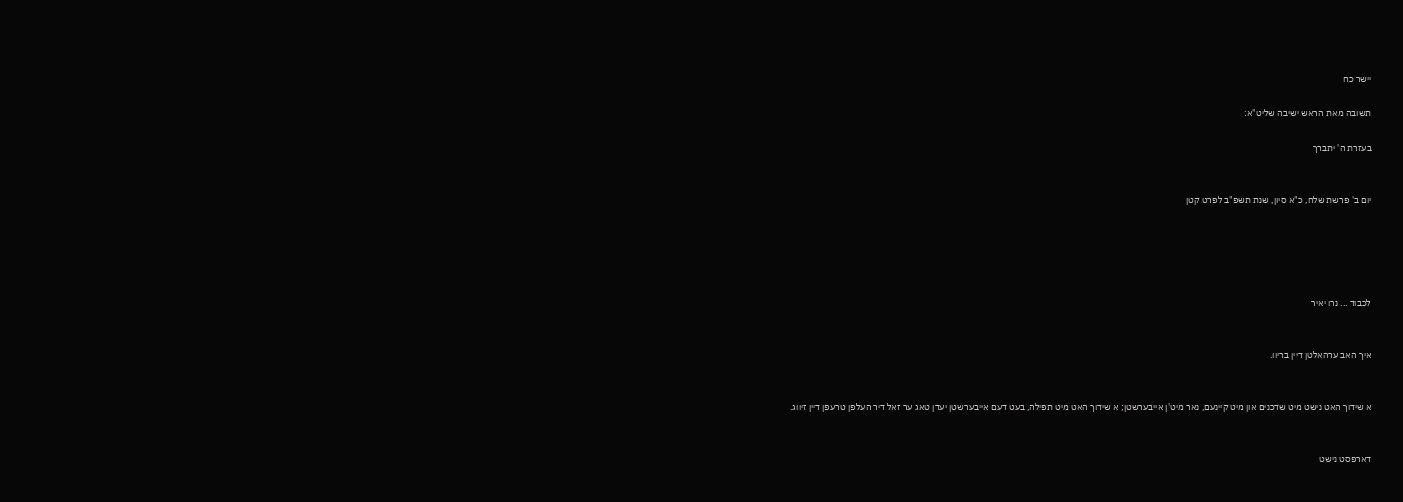יישר כח

תשובה מאת הראש ישיבה שליט"א:

בעזרת ה' יתברך


יום ב' פרשת שלח, כ"א סיון, שנת תשפ"ב לפרט קטן





לכבוד ... נרו יאיר


איך האב ערהאלטן דיין בריוו.


א שידוך האט נישט מיט שדכנים און מיט קיינעם, נאר מיט'ן אייבערשטן; א שידוך האט מיט תפילה, בעט דעם אייבערשטן יעדן טאג ער זאל דיר העלפן טרעפן דיין זיווג.


דארפסט נישט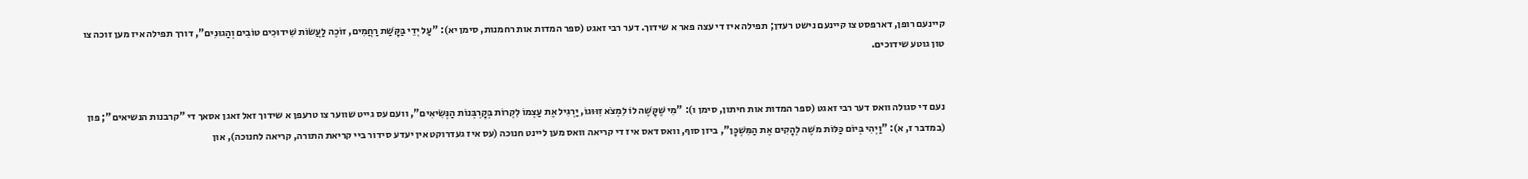קיינעם רופן, דארפסט צו קיינעם נישט רעדן; תפילה איז די עצה פאר א שידוך. דער רבי זאגט (ספר המדות אות רחמנות, סימן יא): "עַל יְדֵי בַּקָּשַׁת רַחֲמִים, זוֹכֶה לַעֲשׂוֹת שִׁידוּכִים טוֹבִים וְהַגוּנִים", דורך תפילה איז מען זוכה צו טון גוטע שידוכים.


נעם די סגולה וואס דער רבי זאגט (ספר המדות אות חיתון, סימן ו): "מִי שֶׁקָּשֶׁה לוֹ לִמְצֹא זִוּוּגוֹ, יַרְגִּיל אֶת עַצְמוֹ לִקְרוֹת בְּקָרְבְּנוֹת הַנְּשִׂיאִים", וועם עס גייט שווער צו טרעפן א שידוך זאל זאגן אסאך די "קרבנות הנשיאים"; פון (במדבר ז, א): "וַיְהִי בְּיוֹם כַּלּוֹת משֶׁה לְהָקִים אֶת הַמִּשְׁכָּן", ביזן סוף, וואס דאס איז די קריאה וואס מען ליינט חנוכה (עס איז געדרוקט אין יעדע סידור ביי קריאת התורה, קריאה לחנוכה), און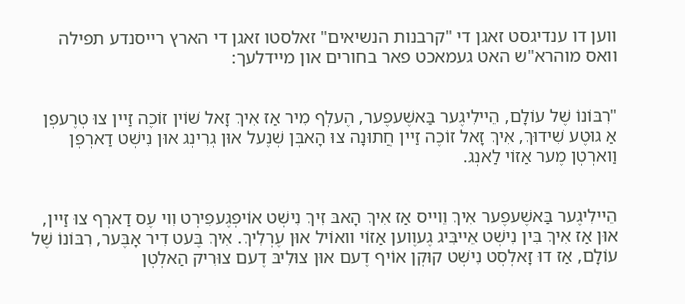ווען דו ענדיגסט זאגן די "קרבנות הנשיאים" זאלסטו זאגן די הארץ רייסנדע תפילה וואס מוהרא"ש האט געמאכט פאר בחורים און מיידלעך:


"רִבּוֹנוֹ שֶׁל עוֹלָם, הֵיילִיגֶער בַּאשֶׁעפֶער, הֶעלְף מִיר אַז אִיךְ זָאל שׁוֹין זוֹכֶה זַיין צוּ טְרֶעפְן אַ גוּטֶע שִׁידוּךְ, אִיךְ זָאל זוֹכֶה זַיין חֲתוּנָה צוּ הָאבְּן שְׁנֶעל אוּן גְרִינְג אוּן נִישְׁט דַארְפְן וַוארְטְן מֶער אַזוֹי לַאנְג.


הֵיילִיגֶער בַּאשֶׁעפֶער אִיךְ וֵוייס אַז אִיךְ הָאבּ זִיךְ נִישְׁט אוֹיפְגֶעפִירְט וִוי עֶס דַארְף צוּ זַיין, אוּן אַז אִיךְ בִּין נִישְׁט אֵייבִּיג גֶעוֶוען אַזוֹי וואוֹיל אוּן עֶרְלִיךְ. אִיךְ בֶּעט דִיר אָבֶּער, רִבּוֹנוֹ שֶׁל עוֹלָם, אַז דוּ זָאלְסְט נִישְׁט קוּקְן אוֹיף דֶעם אוּן צוּלִיבּ דֶעם צוּרִיק הַאלְטְן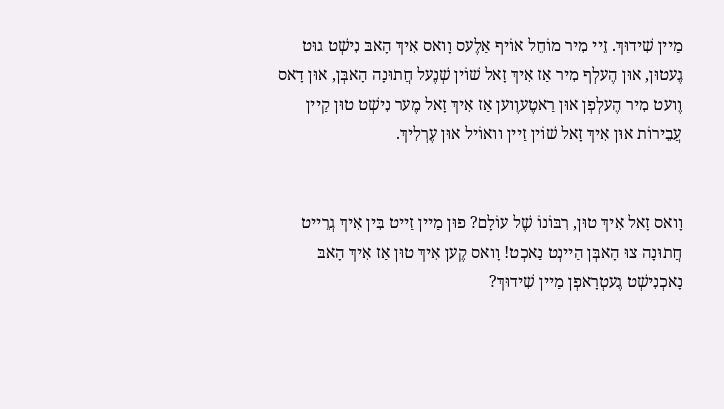מַיין שִׁידוּךְ. זֵיי מִיר מוֹחֵל אוֹיף אַלֶעס וָואס אִיךְ הָאבּ נִישְׁט גוּט גֶעטוּן, אוּן הֶעלְף מִיר אַז אִיךְ זָאל שׁוֹין שְׁנֶעל חֲתוּנָה הָאבְּן, אוּן דָאס וֶועט מִיר הֶעלְפְן אוּן רַאטֶעוֶוען אַז אִיךְ זָאל מֶער נִישְׁט טוּן קַיין עֲבֵירוֹת אוּן אִיךְ זָאל שׁוֹין זַיין וואוֹיל אוּן עֶרְלִיךְ.


וָואס זָאל אִיךְ טוּן, רִבּוֹנוֹ שֶׁל עוֹלָם? פוּן מַיין זַייט בִּין אִיךְ גְרֵייט חֲתוּנָה צוּ הָאבְּן הַיינְט נַאכְט! וָואס קֶען אִיךְ טוּן אַז אִיךְ הָאבּ נָאכְנִישְׁט גֶעטְרָאפְן מַיין שִׁידוּךְ?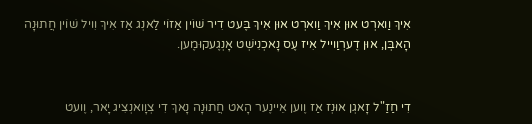אִיךְ וַוארְט אוּן אִיךְ וַוארְט אוּן אִיךְ בֶּעט דִיר שׁוֹין אַזוֹי לַאנְג אַז אִיךְ וִויל שׁוֹין חֲתוּנָה הָאבְּן, אוּן דֶערְוַוייל אִיז עֶס נָאכְנִישְׁט אָנְגֶעקוּמֶען.


דִי חַזַ"ל זָאגְן אוּנְז אַז וֶוען אֵיינֶער הָאט חֲתוּנָה נָאךְ דִי צְוָואנְצִיג יָאר, וֶועט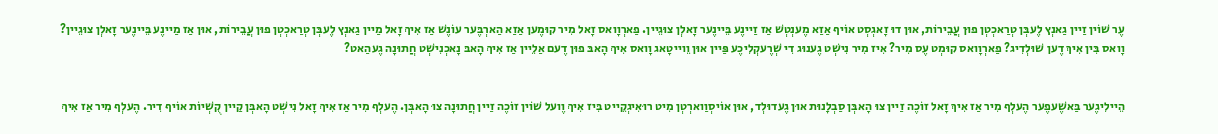עֶר שׁוֹין זַיין גַאנְץ לֶעבְּן טְרַאכְטְן פוּן עֲבֵירוֹת, אוּן דוּ זָאגְסְט אוֹיף אַזַא מֶענְטְשׁ אַז זַיינֶע בֵּיינֶער זָאלְן צוּגֵיין. פַארְוָואס זָאל מִיר קוּמֶען אַזַא הַארְבֶּער עוֹנֶשׁ אַז אִיךְ זָאל מַיין גַאנְץ לֶעבְּן טְרַאכְטְן פוּן עֲבֵירוֹת, אוּן אַז מַיינֶע בֵּיינֶער זָאלְן צוּגֵיין? וָואס בִּין אִיךְ דֶען שׁוּלְדִיג? פַארְוָואס קוּמְט עֶס מִיר? אִיז מִיר נִישְׁט גֶענוּג דִי שְׁרֶעקְלִיכֶע פַּיין אוּן וֵוייטָאג וָואס אִיךְ הָאבּ פוּן דֶעם אַלֵיין אַז אִיךְ הָאבּ נָאכְנִישְׁט חֲתוּנָה גֶעהַאט?


הֵיילִיגֶער בַּאשֶׁעפֶער הֶעלְף מִיר אַז אִיךְ זָאל זוֹכֶה זַיין צוּ הָאבְּן סַבְלָנוּת אוּן גֶעדוּלְד, אוּן אוֹיסְוַוארְטְן מִיט רוּאִיגְקֵייט בִּיז אִיךְ וֶועל שׁוֹין זוֹכֶה זַיין חֲתוּנָה צוּ הָאבְּן. הֶעלְף מִיר אַז אִיךְ זָאל נִישְׁט הָאבְּן קַיין קֻשְׁיוֹת אוֹיף דִיר. הֶעלְף מִיר אַז אִיךְ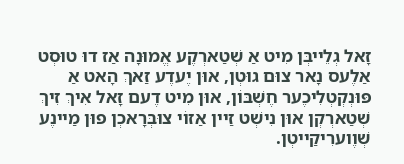זָאל גְלֵייבְּן מִיט אַ שְׁטַארְקֶע אֱמוּנָה אַז דוּ טוּסְט אַלֶעס נָאר צוּם גוּטְן, אוּן יֶעדֶע זַאךְ הָאט אַ פּוּנְקְטְלִיכֶער חֶשְׁבּוֹן, אוּן מִיט דֶעם זָאל אִיךְ זִיךְ שְׁטַארְקְן אוּן נִישְׁט זַיין אַזוֹי צוּבְּרָאכְן פוּן מַיינֶע שְׁוֶוערִיקַייטְן.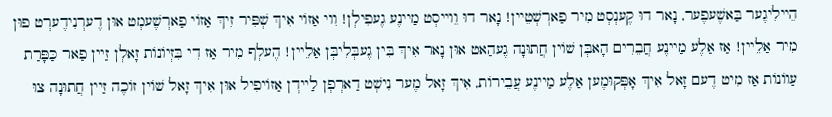הֵיילִיגֶער בַּאשֶׁעפֶער, נָאר דוּ קֶענְסְט מִיר פַארְשְׁטֵיין! נָאר דוּ וֵוייסְט מַיינֶע גֶעפִילְן! וִוי אַזוֹי אִיךְ שְׁפִּיר זִיךְ אַזוֹי פַארְשֶׁעמְט אוּן דֶערְנִידֶערְט פוּן מִיר אַלֵיין! אַז אַלֶע מַיינֶע חֲבֵרִים הָאבְּן שׁוֹין חֲתוּנָה גֶעהַאט אוּן נָאר אִיךְ בִּין גֶעבְּלִיבְּן אַלֵיין! הֶעלְף מִיר אַז דִי בִּזְיוֹנוֹת זָאלְן זַיין פַאר כַּפָּרַת עַווֹנוֹת אַז מִיט דֶעם זָאל אִיךְ אָפְּקוּמֶען אַלֶע מַיינֶע עֲבֵירוֹת, אִיךְ זָאל מֶער נִישְׁט דַארְפְן לַיידְן אַזוֹיפִיל אוּן אִיךְ זָאל שׁוֹין זוֹכֶה זַיין חֲתוּנָה צוּ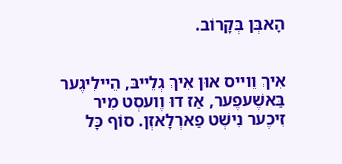הָאבְּן בְּקָרוֹב.


אִיךְ וֵוייס אוּן אִיךְ גְלֵייבּ, הֵיילִיגֶער בַּאשֶׁעפֶער, אַז דוּ וֶועסְט מִיר זִיכֶער נִישְׁט פַארְלָאזְן. סוֹף כָּל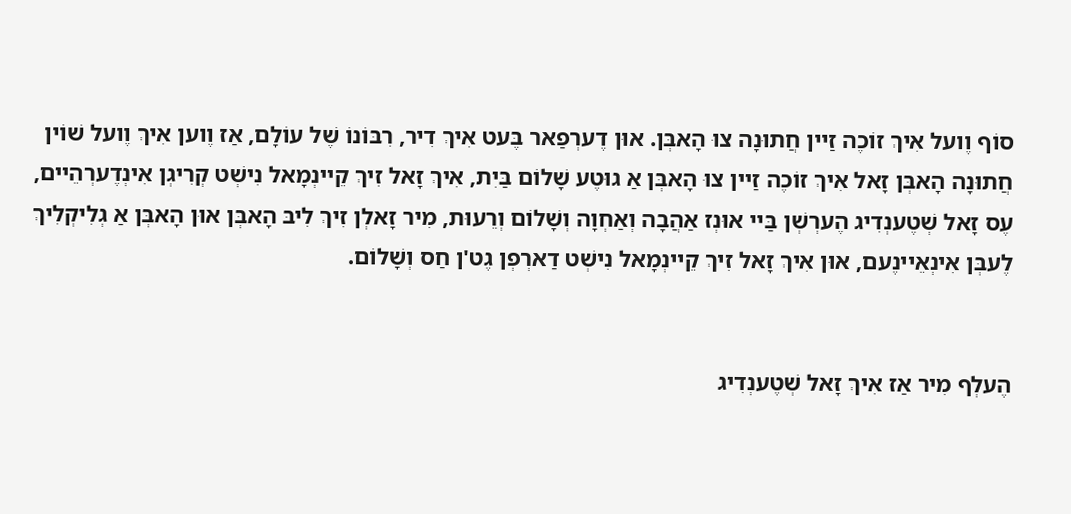סוֹף וֶועל אִיךְ זוֹכֶה זַיין חֲתוּנָה צוּ הָאבְּן. אוּן דֶערְפַאר בֶּעט אִיךְ דִיר, רִבּוֹנוֹ שֶׁל עוֹלָם, אַז וֶוען אִיךְ וֶועל שׁוֹין חֲתוּנָה הָאבְּן זָאל אִיךְ זוֹכֶה זַיין צוּ הָאבְּן אַ גוּטֶע שָׁלוֹם בַּיִת, אִיךְ זָאל זִיךְ קֵיינְמָאל נִישְׁט קְרִיגְן אִינְדֶערְהֵיים, עֶס זָאל שְׁטֶענְדִיג הֶערְשְׁן בַּיי אוּנְז אַהֲבָה וְאַחְוָה וְשָׁלוֹם וְרֵעוּת, מִיר זָאלְן זִיךְ לִיבּ הָאבְּן אוּן הָאבְּן אַ גְלִיקְלִיךְ לֶעבְּן אִינְאֵיינֶעם, אוּן אִיךְ זָאל זִיךְ קֵיינְמָאל נִישְׁט דַארְפְן גֶט'ן חַס וְשָׁלוֹם.


הֶעלְף מִיר אַז אִיךְ זָאל שְׁטֶענְדִיג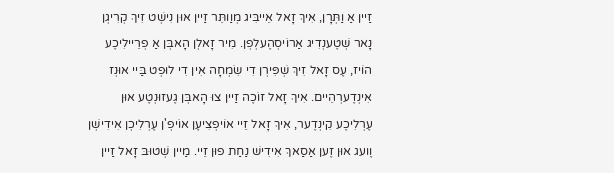זַיין אַ וַתְּרָן, אִיךְ זָאל אֵייבִּיג מְוַותֵּר זַיין אוּן נִישְׁט זִיךְ קְרִיגְן נָאר שְׁטֶענְדִיג אַרוֹיסְהֶעלְפְן. מִיר זָאלְן הָאבְּן אַ פְרֵיילִיכֶע הוֹיז, עֶס זָאל זִיךְ שְׁפִּירְן דִי שִׂמְחָה אִין דִי לוּפְט בַּיי אוּנְז אִינְדֶערְהֵיים. אִיךְ זָאל זוֹכֶה זַיין צוּ הָאבְּן גֶעזוּנְטֶע אוּן עֶרְלִיכֶע קִינְדֶער, אִיךְ זָאל זֵיי אוֹיפְצִיעֶן אוֹיפְ'ן עֶרְלִיכְן אִידִישְׁן וֶועג אוּן זֶען אַסַאךְ אִידִישׁ נַחַת פוּן זֵיי. מַיין שְׁטוּבּ זָאל זַיין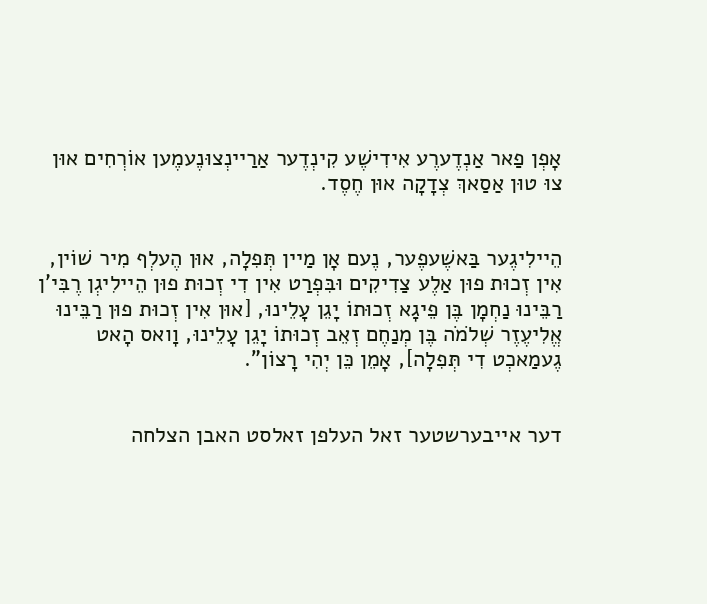אָפְן פַאר אַנְדֶערֶע אִידִישֶׁע קִינְדֶער אַרַיינְצוּנֶעמֶען אוֹרְחִים אוּן צוּ טוּן אַסַאךְ צְדָקָה אוּן חֶסֶד.


הֵיילִיגֶער בַּאשֶׁעפֶער, נֶעם אָן מַיין תְּפִלָה, אוּן הֶעלְף מִיר שׁוֹין, אִין זְכוּת פוּן אַלֶע צַדִיקִים וּבִּפְרַט אִין דִי זְכוּת פוּן הֵיילִיגְן רֶבִּי'ן רַבֵּינוּ נַחְמָן בֶּן פֵיגָא זְכוּתוֹ יָגֵן עָלֵינוּ, [אוּן אִין זְכוּת פוּן רַבֵּינוּ אֱלִיעֶזֶר שְׁלֹמֹה בֶּן מְנַחֶם זְאֵב זְכוּתוֹ יָגֵן עָלֵינוּ, וָואס הָאט גֶעמַאכְט דִי תְּפִלָה], אָמֵן כֵּן יְהִי רָצוֹן".


דער אייבערשטער זאל העלפן זאלסט האבן הצלחה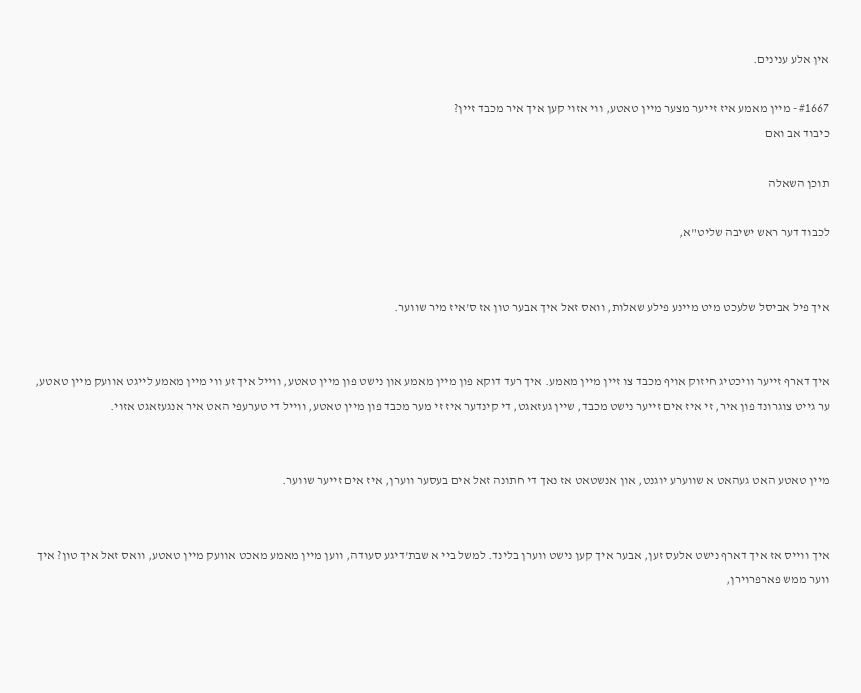אין אלע ענינים.

#1667 - מיין מאמע איז זייער מצער מיין טאטע, ווי אזוי קען איך איר מכבד זיין?
כיבוד אב ואם

תוכן השאלה

לכבוד דער ראש ישיבה שליט"א,


איך פיל אביסל שלעכט מיט מיינע פילע שאלות, וואס זאל איך אבער טון אז ס'איז מיר שווער.


איך דארף זייער וויכטיג חיזוק אויף מכבד צו זיין מיין מאמע. איך רעד דוקא פון מיין מאמע און נישט פון מיין טאטע, ווייל איך זע ווי מיין מאמע לייגט אוועק מיין טאטע, ער גייט צוגרונד פון איר, זי איז אים זייער נישט מכבד, שיין געזאגט, די קינדער איז זי מער מכבד פון מיין טאטע, ווייל די טערעפי האט איר אנגעזאגט אזוי.


מיין טאטע האט געהאט א שווערע יוגנט, און אנשטאט אז נאך די חתונה זאל אים בעסער ווערן, איז אים זייער שווער.


איך ווייס אז איך דארף נישט אלעס זען, אבער איך קען נישט ווערן בלינד. למשל ביי א שבת'דיגע סעודה, ווען מיין מאמע מאכט אוועק מיין טאטע, וואס זאל איך טון? איך ווער ממש פארפרוירן,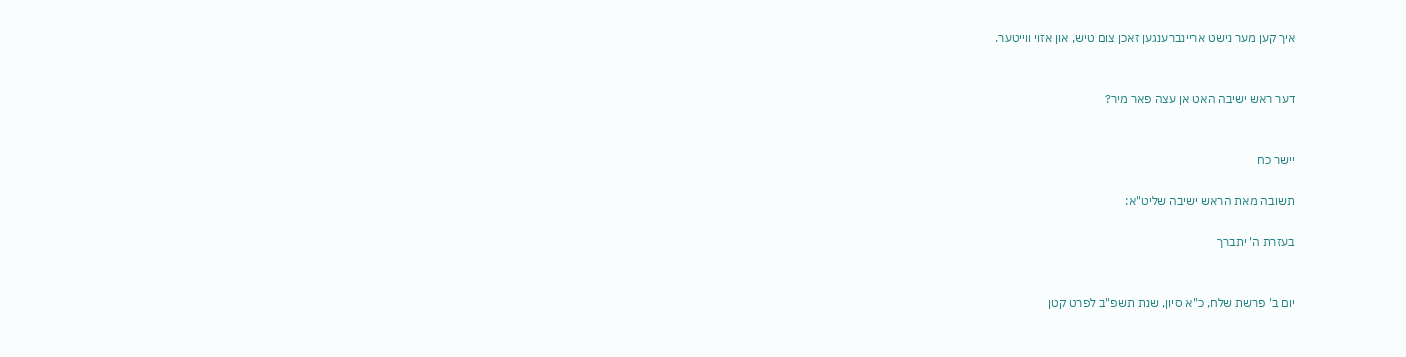איך קען מער נישט אריינברענגען זאכן צום טיש, און אזוי ווייטער.


דער ראש ישיבה האט אן עצה פאר מיר?


יישר כח

תשובה מאת הראש ישיבה שליט"א:

בעזרת ה' יתברך


יום ב' פרשת שלח, כ"א סיון, שנת תשפ"ב לפרט קטן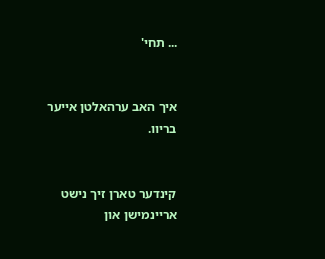... תחי'


איך האב ערהאלטן אייער בריוו.


קינדער טארן זיך נישט אריינמישן און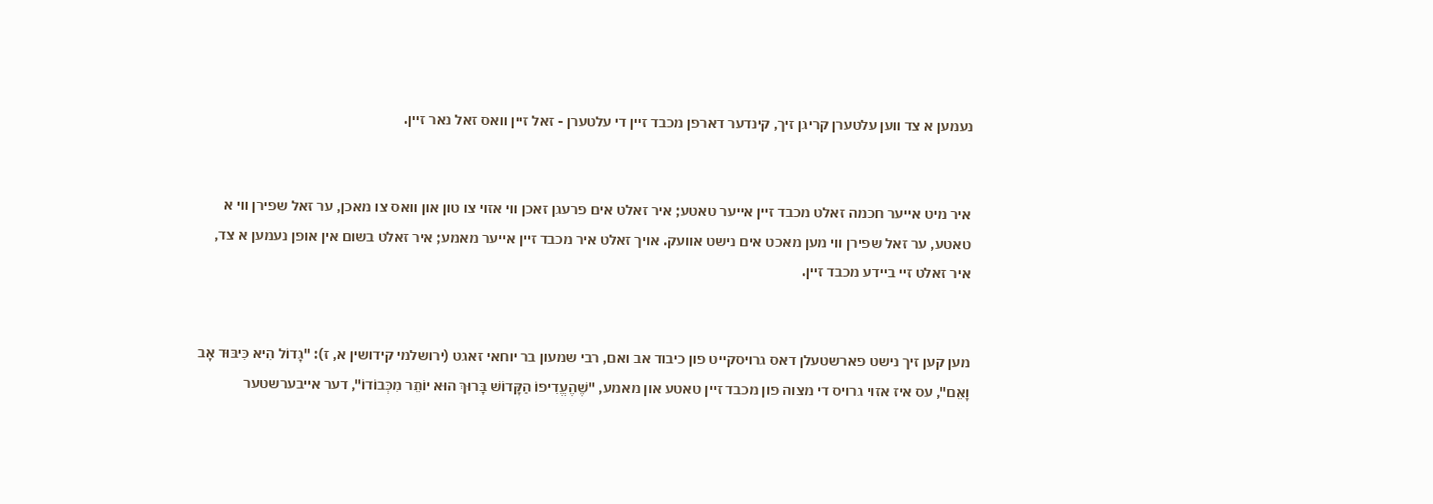נעמען א צד ווען עלטערן קריגן זיך, קינדער דארפן מכבד זיין די עלטערן - זאל זיין וואס זאל נאר זיין.


איר מיט אייער חכמה זאלט מכבד זיין אייער טאטע; איר זאלט אים פרעגן זאכן ווי אזוי צו טון און וואס צו מאכן, ער זאל שפירן ווי א טאטע, ער זאל שפירן ווי מען מאכט אים נישט אוועק. אויך זאלט איר מכבד זיין אייער מאמע; איר זאלט בשום אין אופן נעמען א צד, איר זאלט זיי ביידע מכבד זיין.


מען קען זיך נישט פארשטעלן דאס גרויסקייט פון כיבוד אב ואם, רבי שמעון בר יוחאי זאגט (ירושלמי קידושין א, ז): "גָדוֹל הִיא כִּיבּוּד אָב וָאֵם", עס איז אזוי גרויס די מצוה פון מכבד זיין טאטע און מאמע, "שֶׁהֶעֱדִיפוֹ הַקָּדוֹשׁ בָּרוּךְ הוּא יוֹתֵר מִכְּבוֹדוֹ", דער אייבערשטער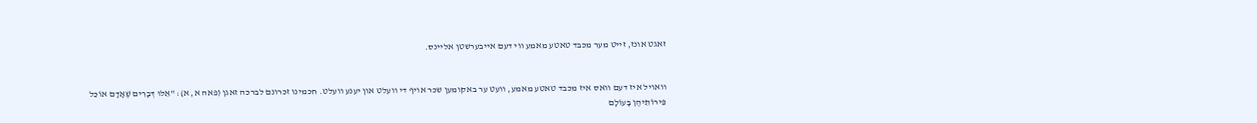זאגט אונז, זייט מער מכבד טאטע מאמע ווי דעם אייבערשטן אליינס.


וואויל איז דעם וואס איז מכבד טאטע מאמע, וועט ער באקומען שכר אויף די וועלט און יענע וועלט. חכמינו זכרונם לברכה זאגן (פאה א, א): "אֵלּוּ דְּבָרִים שֶׁאָדָם אוֹכֵל פֵּירוֹתֵיהֶן בָּעוֹלָם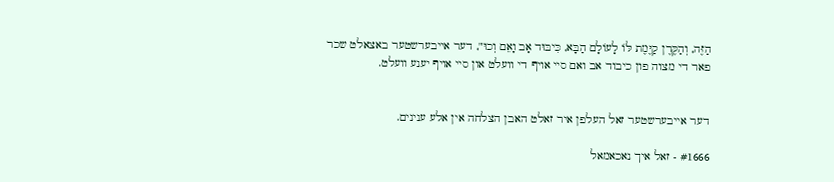הַזֶּה, וְהַקֶּרֶן קַיֶּמֶת לּוֹ לָעוֹלָם הַבָּא, כִּיבּוּד אָב וָאֵם וְכוּ'", דער אייבערשטער באצאלט שכר פאר די מצוה פון כיבוד אב ואם סיי אויף די וועלט און סיי אויף יענע וועלט.


דער אייבערשטער זאל העלפן איר זאלט האבן הצלחה אין אלע ענינים.

#1666 - זאל איך נאכאמאל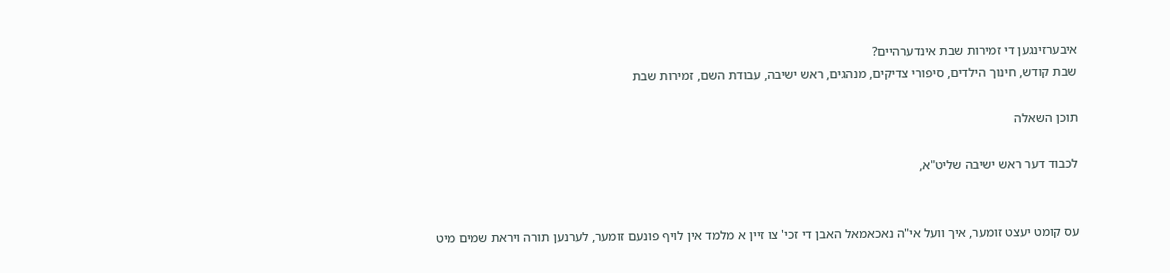איבערזינגען די זמירות שבת אינדערהיים?
שבת קודש, חינוך הילדים, סיפורי צדיקים, מנהגים, ראש ישיבה, עבודת השם, זמירות שבת

תוכן השאלה

לכבוד דער ראש ישיבה שליט"א,


עס קומט יעצט זומער, איך וועל אי"ה נאכאמאל האבן די זכי' צו זיין א מלמד אין לויף פונעם זומער, לערנען תורה ויראת שמים מיט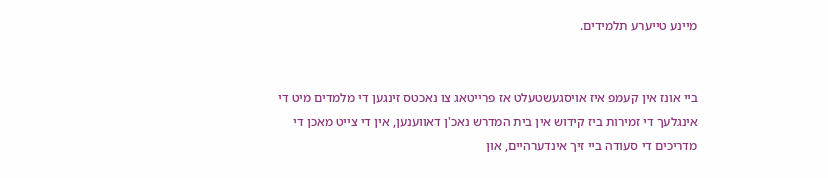מיינע טייערע תלמידים.


ביי אונז אין קעמפ איז אויסגעשטעלט אז פרייטאג צו נאכטס זינגען די מלמדים מיט די אינגלעך די זמירות ביז קידוש אין בית המדרש נאכ'ן דאווענען, אין די צייט מאכן די מדריכים די סעודה ביי זיך אינדערהיים, און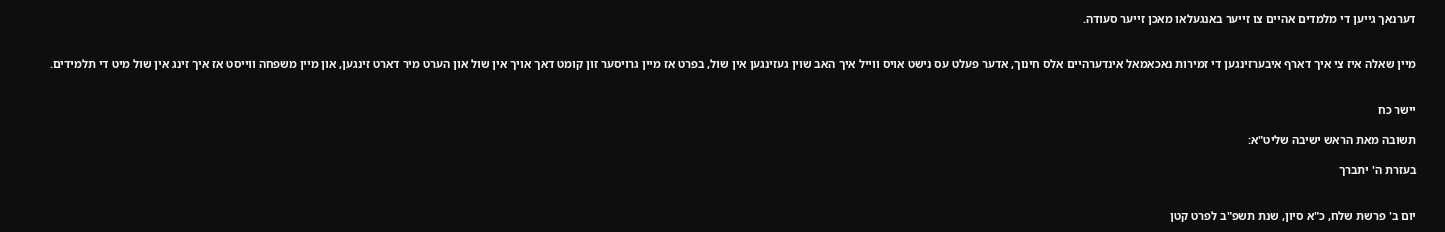דערנאך גייען די מלמדים אהיים צו זייער באנגעלאו מאכן זייער סעודה.


מיין שאלה איז צי איך דארף איבערזינגען די זמירות נאכאמאל אינדערהיים אלס חינוך, אדער פעלט עס נישט אויס ווייל איך האב שוין געזינגען אין שול, בפרט אז מיין גרויסער זון קומט דאך אויך אין שול און הערט מיר דארט זינגען, און מיין משפחה ווייסט אז איך זינג אין שול מיט די תלמידים.


יישר כח

תשובה מאת הראש ישיבה שליט"א:

בעזרת ה' יתברך


יום ב' פרשת שלח, כ"א סיון, שנת תשפ"ב לפרט קטן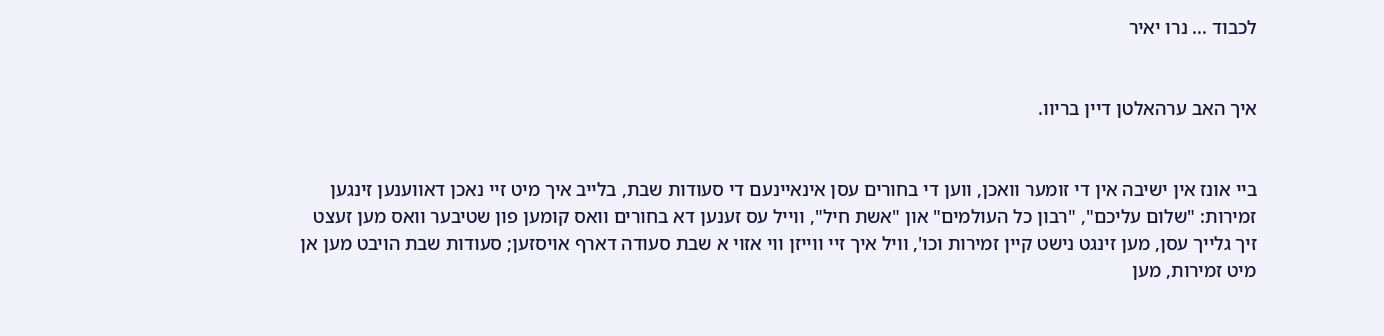לכבוד ... נרו יאיר


איך האב ערהאלטן דיין בריוו.


ביי אונז אין ישיבה אין די זומער וואכן, ווען די בחורים עסן אינאיינעם די סעודות שבת, בלייב איך מיט זיי נאכן דאווענען זינגען זמירות: "שלום עליכם", "רבון כל העולמים" און "אשת חיל", ווייל עס זענען דא בחורים וואס קומען פון שטיבער וואס מען זעצט זיך גלייך עסן, מען זינגט נישט קיין זמירות וכו', וויל איך זיי ווייזן ווי אזוי א שבת סעודה דארף אויסזען; סעודות שבת הויבט מען אן מיט זמירות, מען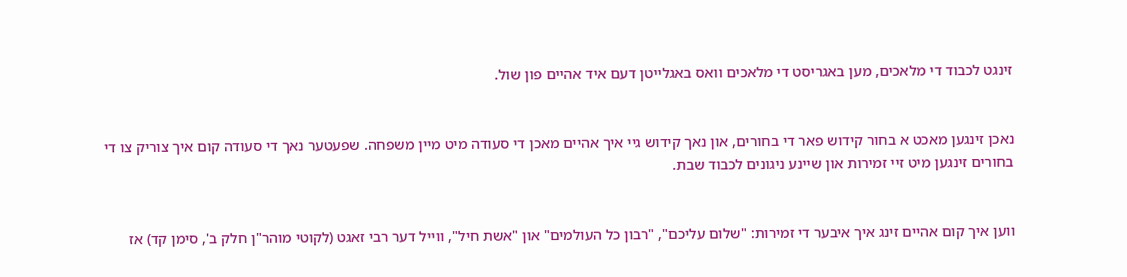זינגט לכבוד די מלאכים, מען באגריסט די מלאכים וואס באגלייטן דעם איד אהיים פון שול.


נאכן זינגען מאכט א בחור קידוש פאר די בחורים, און נאך קידוש גיי איך אהיים מאכן די סעודה מיט מיין משפחה. שפעטער נאך די סעודה קום איך צוריק צו די בחורים זינגען מיט זיי זמירות און שיינע ניגונים לכבוד שבת.


ווען איך קום אהיים זינג איך איבער די זמירות: "שלום עליכם", "רבון כל העולמים" און "אשת חיל", ווייל דער רבי זאגט (לקוטי מוהר"ן חלק ב', סימן קד) אז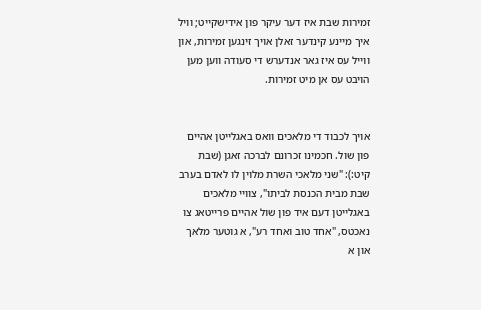זמירות שבת איז דער עיקר פון אידישקייט; וויל איך מיינע קינדער זאלן אויך זינגען זמירות, און ווייל עס איז גאר אנדערש די סעודה ווען מען הויבט עס אן מיט זמירות.


אויך לכבוד די מלאכים וואס באגלייטן אהיים פון שול. חכמינו זכרונם לברכה זאגן (שבת קיט:): "שני מלאכי השרת מלוין לו לאדם בערב שבת מבית הכנסת לביתו", צוויי מלאכים באגלייטן דעם איד פון שול אהיים פרייטאג צו נאכטס, "אחד טוב ואחד רע", א גוטער מלאך און א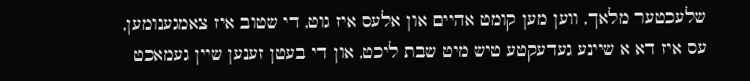שלעכטער מלאך, ווען מען קומט אהיים און אלעס איז גוט, די שטוב איז צאמגענומען, עס איז דא א שיינע געדעקטע טיש מיט שבת ליכט, און די בעטן זענען שיין געמאכט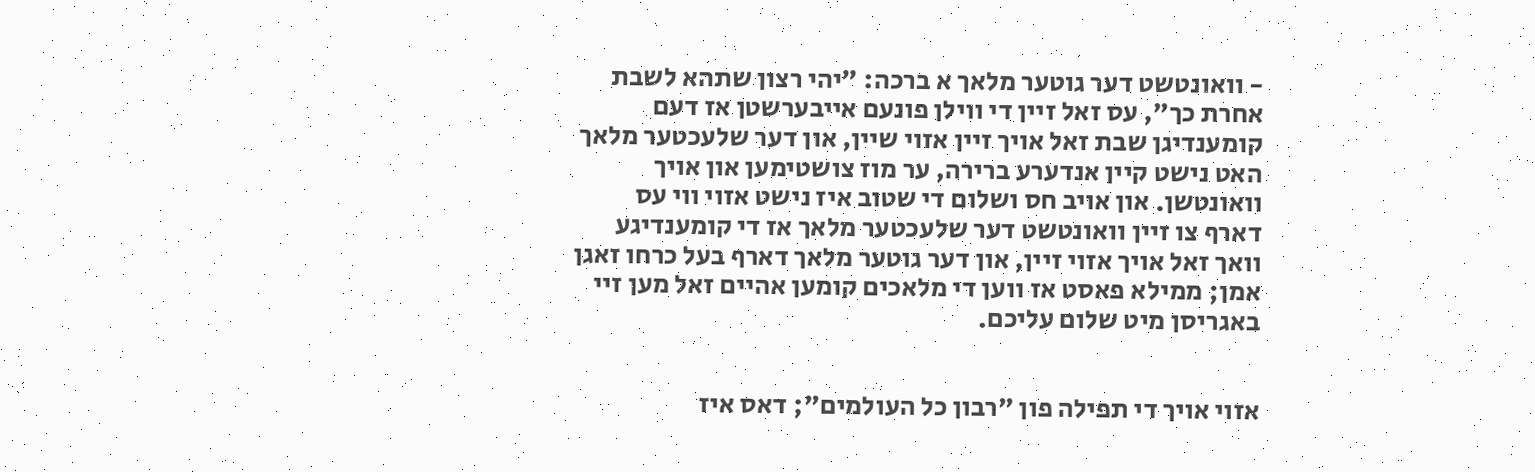- וואונטשט דער גוטער מלאך א ברכה: "יהי רצון שתהא לשבת אחרת כך", עס זאל זיין די ווילן פונעם אייבערשטן אז דעם קומענדיגן שבת זאל אויך זיין אזוי שיין, און דער שלעכטער מלאך האט נישט קיין אנדערע ברירה, ער מוז צושטימען און אויך וואונטשן. און אויב חס ושלום די שטוב איז נישט אזוי ווי עס דארף צו זיין וואונטשט דער שלעכטער מלאך אז די קומענדיגע וואך זאל אויך אזוי זיין, און דער גוטער מלאך דארף בעל כרחו זאגן אמן; ממילא פאסט אז ווען די מלאכים קומען אהיים זאל מען זיי באגריסן מיט שלום עליכם.


אזוי אויך די תפילה פון "רבון כל העולמים"; דאס איז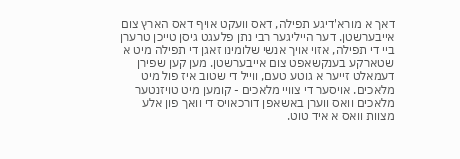דאך א מורא'דיגע תפילה, דאס וועקט אויף דאס הארץ צום אייבערשטן. דער הייליגער רבי נתן פלעגט גיסן טייכן טרערן ביי די תפילה, אזוי אויך אנשי שלומינו זאגן די תפילה מיט א שטארקע בענקשאפט צום אייבערשטן. מען קען שפירן דעמאלט זייער א גוטע טעם, ווייל די שטוב איז פול מיט מלאכים. אויסער די צוויי מלאכים - קומען מיט טויזנטער מלאכים וואס ווערן באשאפן דורכאויס די וואך פון אלע מצוות וואס א איד טוט.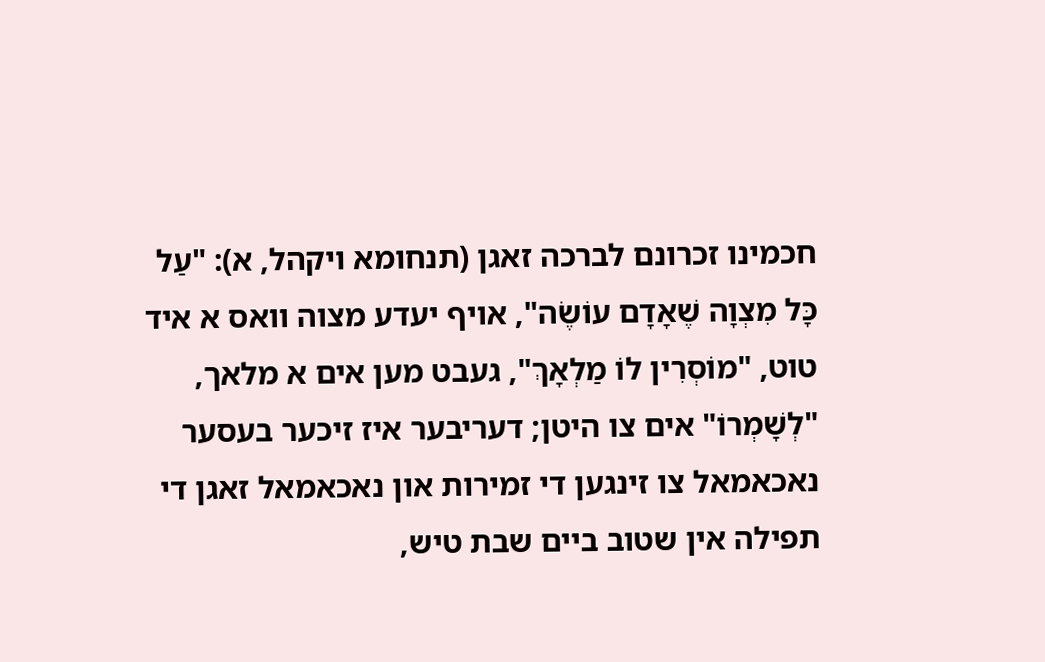חכמינו זכרונם לברכה זאגן (תנחומא ויקהל, א): "עַל כָּל מִצְוָה שֶׁאָדָם עוֹשֶׂה", אויף יעדע מצוה וואס א איד טוט, "מוֹסְרִין לוֹ מַלְאָךְ", געבט מען אים א מלאך, "לְשָׁמְרוֹ" אים צו היטן; דעריבער איז זיכער בעסער נאכאמאל צו זינגען די זמירות און נאכאמאל זאגן די תפילה אין שטוב ביים שבת טיש,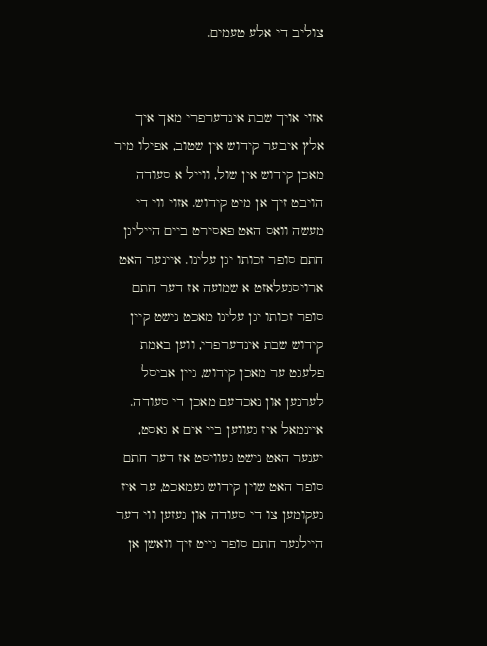צוליב די אלע טעמים.


אזוי אויך שבת אינדערפרי מאך איך אלץ איבער קידוש אין שטוב, אפילו מיר מאכן קידוש אין שול, ווייל א סעודה הויבט זיך אן מיט קידוש. אזוי ווי די מעשה וואס האט פאסירט ביים הייליגן חתם סופר זכותו יגן עלינו. איינער האט ארויסגעלאזט א שמועה אז דער חתם סופר זכותו יגן עלינו מאכט נישט קיין קידוש שבת אינדערפרי, ווען באמת פלעגט ער מאכן קידוש, גיין אביסל לערנען און נאכדעם מאכן די סעודה. איינמאל איז געווען ביי אים א גאסט, יענער האט נישט געוויסט אז דער חתם סופר האט שוין קידוש געמאכט, ער איז געקומען צו די סעודה און געזען ווי דער היילגער חתם סופר גייט זיך וואשן אן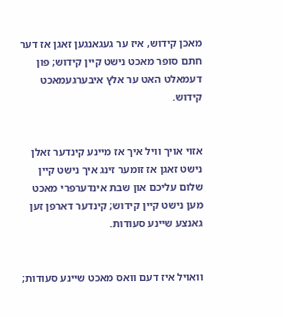מאכן קידוש, איז ער געגאנגען זאגן אז דער חתם סופר מאכט נישט קיין קידוש; פון דעמאלט האט ער אלץ איבערגעמאכט קידוש.


אזוי אויך וויל איך אז מיינע קינדער זאלן נישט זאגן אז זומער זינג איך נישט קיין שלום עליכם און שבת אינדערפרי מאכט מען נישט קיין קידוש; קינדער דארפן זען גאנצע שיינע סעודות.


וואויל איז דעם וואס מאכט שיינע סעודות;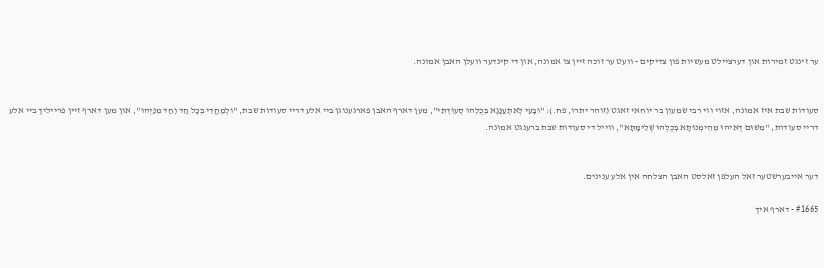ער זינגט זמירות און דערציילט מעשיות פון צדיקים - וועט ער זוכה זיין צו אמונה, און די קינדער וועלן האבן אמונה.


סעודות שבת איז אמונה, אזוי ווי רבי שמעון בר יוחאי זאגט (זוהר יתרו, פח.): "וּבָעֵי לְאִתְעַנָּגָא בְּכֻלְהוּ סְעוּדְתֵי", מען דארף האבן פארגענוגן ביי אלע דריי סעודות שבת, "וּלְמֶחֱדֵי בְּכָל חַד וְחַד מִנַּיְהוּ", און מען דארף זיין פרייליך ביי אלע דריי סעודות, "מִשׁוּם דְּאִיהוּ מְהֵימְנוּתָא בְּכֻלְּהוּ שְׁלֵימָתָא", ווייל די סעודות שבת ברענגט אמונה.


דער אייבערשטער זאל העלפן זאלסט האבן הצלחה אין אלע ענינים.

#1665 - דארף איך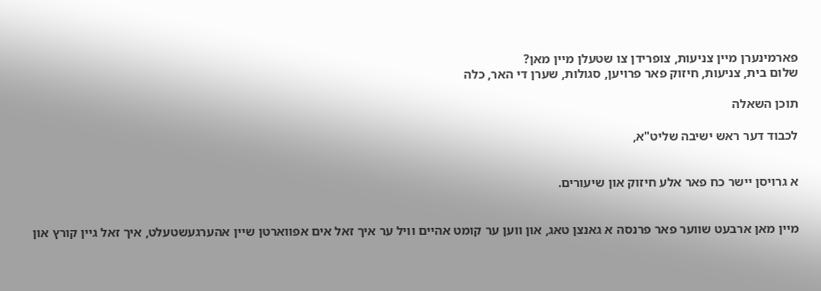פארמינערן מיין צניעות, צופרידן צו שטעלן מיין מאן?
שלום בית, צניעות, חיזוק פאר פרויען, סגולות, שערן די האר, כלה

תוכן השאלה

לכבוד דער ראש ישיבה שליט"א,


א גרויסן יישר כח פאר אלע חיזוק און שיעורים.


מיין מאן ארבעט שווער פאר פרנסה א גאנצן טאג, און ווען ער קומט אהיים וויל ער איך זאל אים אפווארטן שיין אהערגעשטעלט, איך זאל גיין קורץ און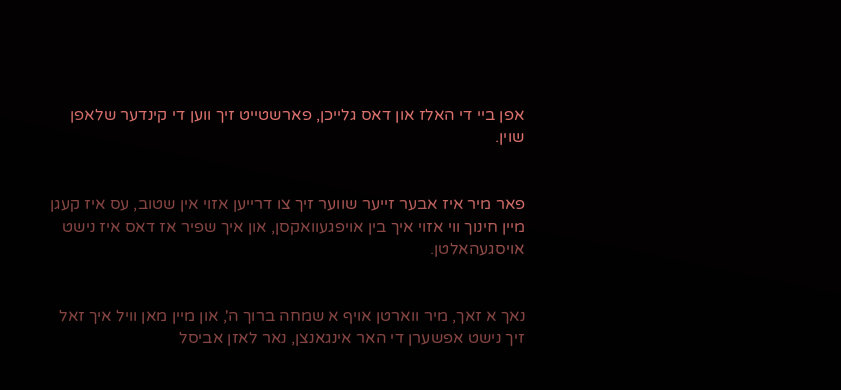אפן ביי די האלז און דאס גלייכן, פארשטייט זיך ווען די קינדער שלאפן שוין.


פאר מיר איז אבער זייער שווער זיך צו דרייען אזוי אין שטוב, עס איז קעגן מיין חינוך ווי אזוי איך בין אויפגעוואקסן, און איך שפיר אז דאס איז נישט אויסגעהאלטן.


נאך א זאך, מיר ווארטן אויף א שמחה ברוך ה', און מיין מאן וויל איך זאל זיך נישט אפשערן די האר אינגאנצן, נאר לאזן אביסל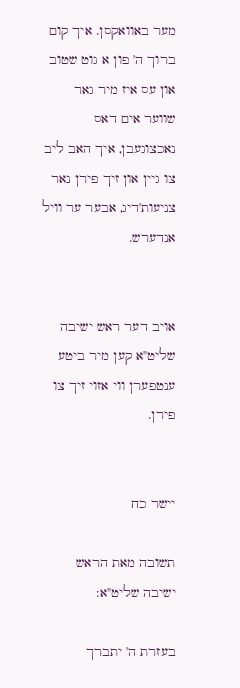מער באוואקסן. איך קום ברוך ה' פון א גוט שטוב און עס איז מיר גאר שווער אים דאס נאכצוגעבן, איך האב ליב צו גיין און זיך פירן נאר צניעות'דיג, אבער ער וויל אנדערש.


אויב דער ראש ישיבה שליט"א קען מיר ביטע ענטפערן ווי אזוי זיך צו פירן.


יישר כח

תשובה מאת הראש ישיבה שליט"א:

בעזרת ה' יתברך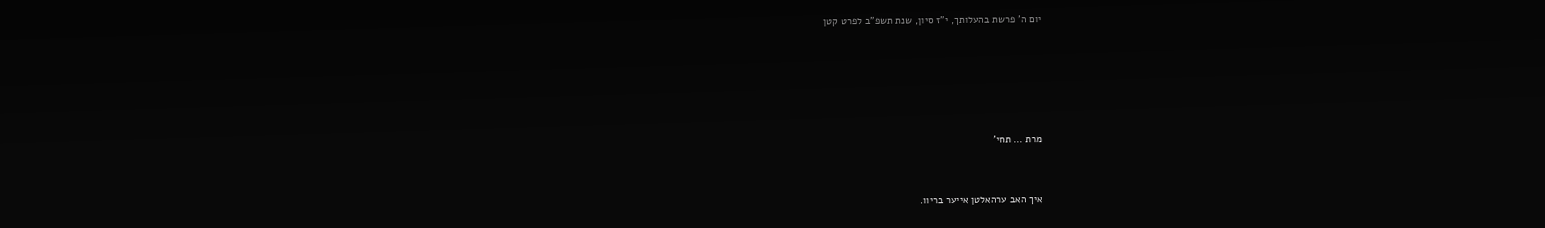יום ה' פרשת בהעלותך, י"ז סיון, שנת תשפ"ב לפרט קטן





מרת ... תחי'


איך האב ערהאלטן אייער בריוו.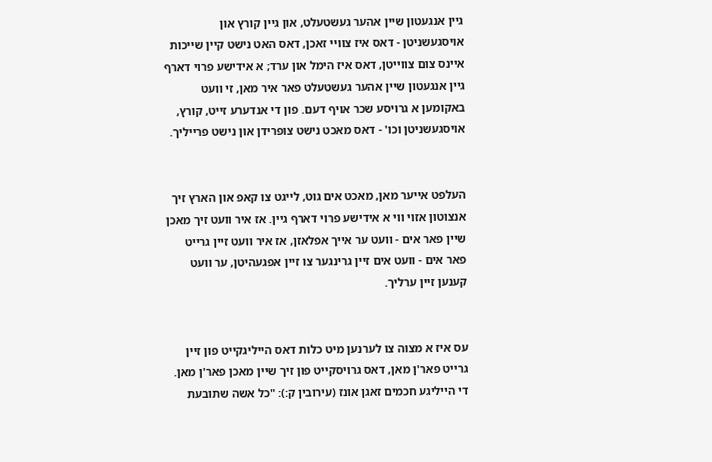גיין אנגעטון שיין אהער געשטעלט, און גיין קורץ און אויסגעשניטן - דאס איז צוויי זאכן, דאס האט נישט קיין שייכות איינס צום צווייטן, דאס איז הימל און ערד; א אידישע פרוי דארף גיין אנגעטון שיין אהער געשטעלט פאר איר מאן, זי וועט באקומען א גרויסע שכר אויף דעם. פון די אנדערע זייט, קורץ, אויסגעשניטן וכו' - דאס מאכט נישט צופרידן און נישט פרייליך.


העלפט אייער מאן, מאכט אים גוט, לייגט צו קאפ און הארץ זיך אנצוטון אזוי ווי א אידישע פרוי דארף גיין. אז איר וועט זיך מאכן שיין פאר אים - וועט ער אייך אפלאזן, אז איר וועט זיין גרייט פאר אים - וועט אים זיין גרינגער צו זיין אפגעהיטן, ער וועט קענען זיין ערליך.


עס איז א מצוה צו לערנען מיט כלות דאס הייליגקייט פון זיין גרייט פאר'ן מאן, דאס גרויסקייט פון זיך שיין מאכן פאר'ן מאן. די הייליגע חכמים זאגן אונז (עירובין ק:): "כל אשה שתובעת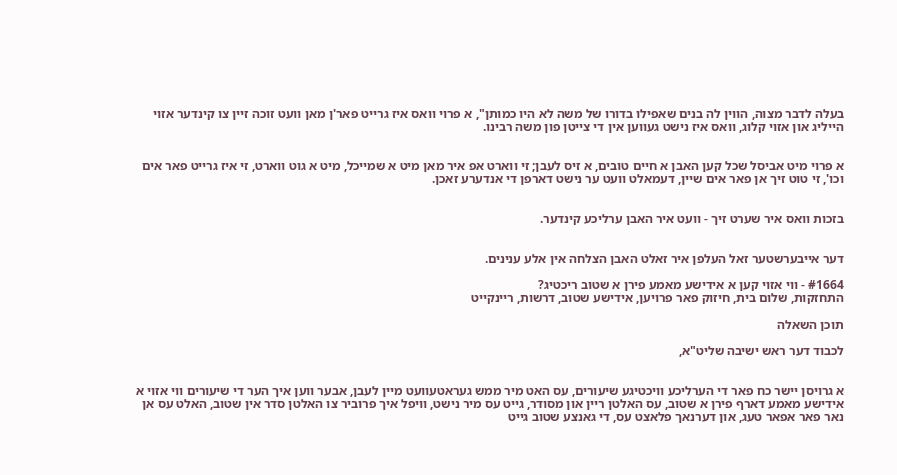בעלה לדבר מצוה, הווין לה בנים שאפילו בדורו של משה לא היו כמותן", א פרוי וואס איז גרייט פאר'ן מאן וועט זוכה זיין צו קינדער אזוי הייליג און אזוי קלוג, וואס איז נישט געווען אין די צייטן פון משה רבינו.


א פרוי מיט אביסל שכל קען האבן א חיים טובים, א זיס לעבן; זי ווארט אפ איר מאן מיט א שמייכל, מיט א גוט ווארט, זי איז גרייט פאר אים וכו', זי טוט זיך אן פאר אים שיין, דעמאלט וועט ער נישט דארפן די אנדערע זאכן.


בזכות וואס איר שערט זיך - וועט איר האבן ערליכע קינדער.


דער אייבערשטער זאל העלפן איר זאלט האבן הצלחה אין אלע ענינים.

#1664 - ווי אזוי קען א אידישע מאמע פירן א שטוב ריכטיג?
התחזקות, שלום בית, חיזוק פאר פרויען, אידישע שטוב, דרשות, ריינקייט

תוכן השאלה

לכבוד דער ראש ישיבה שליט"א,


א גרויסן יישר כח פאר די הערליכע וויכטיגע שיעורים, עס האט מיר ממש געראטעוועט מיין לעבן, אבער ווען איך הער די שיעורים ווי אזוי א אידישע מאמע דארף פירן א שטוב, עס האלטן ריין און מסודר, גייט עס מיר נישט, וויפל איך פרוביר צו האלטן סדר אין שטוב, האלט עס אן נאר פאר אפאר טעג, און דערנאך פלאצט עס, די גאנצע שטוב גייט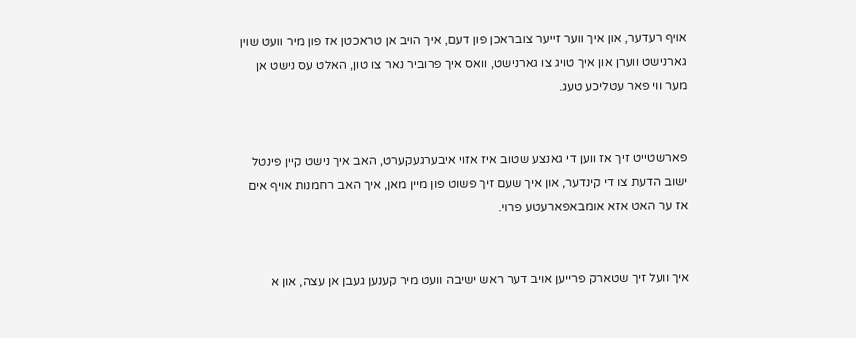אויף רעדער, און איך ווער זייער צובראכן פון דעם, איך הויב אן טראכטן אז פון מיר וועט שוין גארנישט ווערן און איך טויג צו גארנישט, וואס איך פרוביר נאר צו טון, האלט עס נישט אן מער ווי פאר עטליכע טעג.


פארשטייט זיך אז ווען די גאנצע שטוב איז אזוי איבערגעקערט, האב איך נישט קיין פינטל ישוב הדעת צו די קינדער, און איך שעם זיך פשוט פון מיין מאן, איך האב רחמנות אויף אים אז ער האט אזא אומבאפארעטע פרוי.


איך וועל זיך שטארק פרייען אויב דער ראש ישיבה וועט מיר קענען געבן אן עצה, און א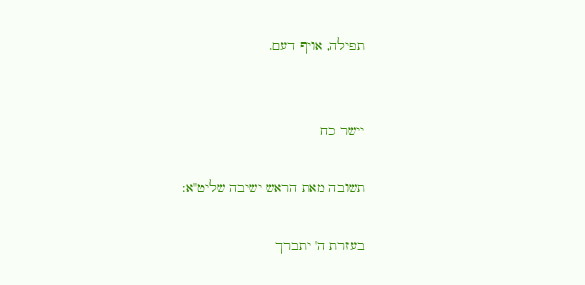תפילה, אויף דעם.


יישר כח

תשובה מאת הראש ישיבה שליט"א:

בעזרת ה' יתברך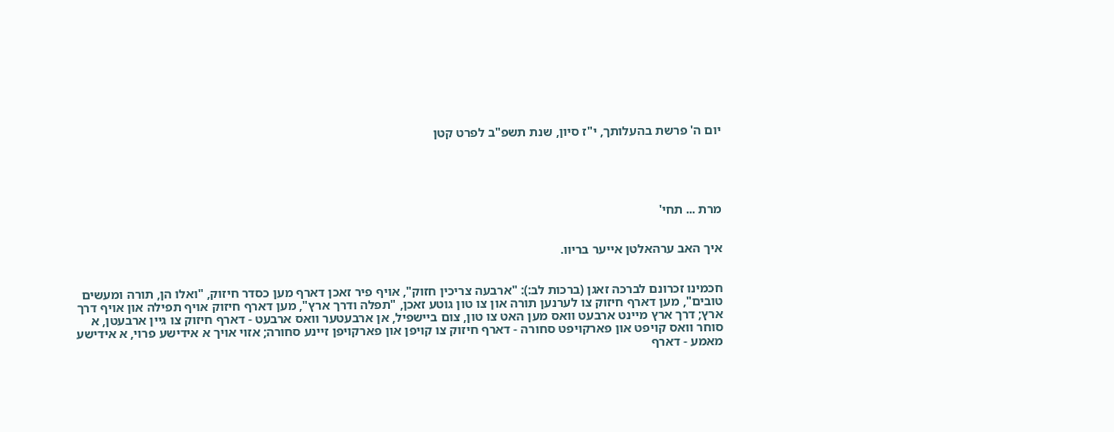יום ה' פרשת בהעלותך, י"ז סיון, שנת תשפ"ב לפרט קטן





מרת ... תחי'


איך האב ערהאלטן אייער בריוו.


חכמינו זכרונם לברכה זאגן (ברכות לב:): "ארבעה צריכין חזוק", אויף פיר זאכן דארף מען כסדר חיזוק, "ואלו הן, תורה ומעשים טובים", מען דארף חיזוק צו לערנען תורה און צו טון גוטע זאכן, "תפלה ודרך ארץ", מען דארף חיזוק אויף תפילה און אויף דרך ארץ; דרך ארץ מיינט ארבעט וואס מען האט צו טון, צום ביישפיל, אן ארבעטער וואס ארבעט - דארף חיזוק צו גיין ארבעטן, א סוחר וואס קויפט און פארקויפט סחורה - דארף חיזוק צו קויפן און פארקויפן זיינע סחורה; אזוי אויך א אידישע פרוי, א אידישע מאמע - דארף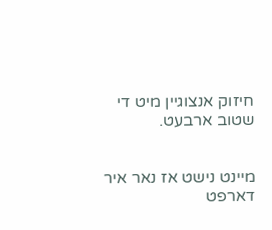חיזוק אנצוגיין מיט די שטוב ארבעט.


מיינט נישט אז נאר איר דארפט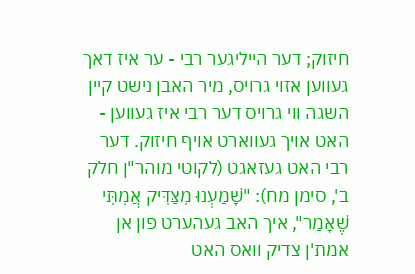חיזוק; דער הייליגער רבי - ער איז דאך געווען אזוי גרויס, מיר האבן נישט קיין השגה ווי גרויס דער רבי איז געווען - האט אויך געווארט אויף חיזוק. דער רבי האט געזאגט (לקוטי מוהר"ן חלק ב', סימן מח): "שָׁמַעְנוּ מִצַּדִּיק אֲמִתִּי שֶׁאָמַר", איך האב געהערט פון אן אמת'ן צדיק וואס האט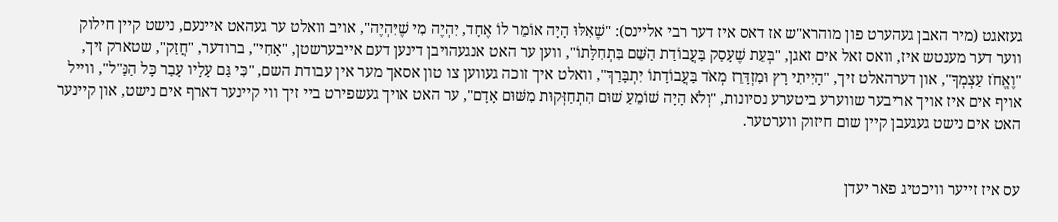געזאגט (מיר האבן געהערט פון מוהרא"ש אז דאס איז דער רבי אליינס): "שֶׁאִלּוּ הָיָה אוֹמֵר לוֹ אֶחָד, יִהְיֶה מִי שֶׁיִּהְיֶה", אויב וואלט ער געהאט איינעם, נישט קיין חילוק ווער דער מענטש איז, וואס זאל אים זאגן, "בְּעֵת שֶׁעָסַק בַּעֲבוֹדַת הַשֵּׁם בִּתְחִלָּתוֹ", ווען ער האט אנגעהויבן דינען דעם אייבערשטן, "אָחִי", ברודער, "חֲזַק", שטארק זיך, "וֶאֱחֹז עַצְמְךָ", און דערהאלט זיך, "הָיִיתִי רָץ וּמִזְדָּרֵז מְאֹד בַּעֲבוֹדָתוֹ יִתְבָּרַךְ", וואלט איך זוכה געווען צו טון אסאך מער אין עבודת השם, "כִּי גַּם עָלָיו עָבַר כָּל הַנַּ"ל", ווייל אויף אים איז אויך אריבער שווערע ביטערע נסיונות, "וְלֹא הָיָה שׁוֹמֵעַ שׁוּם הִתְחַזְּקוּת מִשּׁוּם אָדָם", ער האט אויך געשפירט ביי זיך ווי קיינער דארף אים נישט, און קיינער האט אים נישט געגעבן קיין שום חיזוק ווערטער.


עס איז זייער וויכטיג פאר יעדן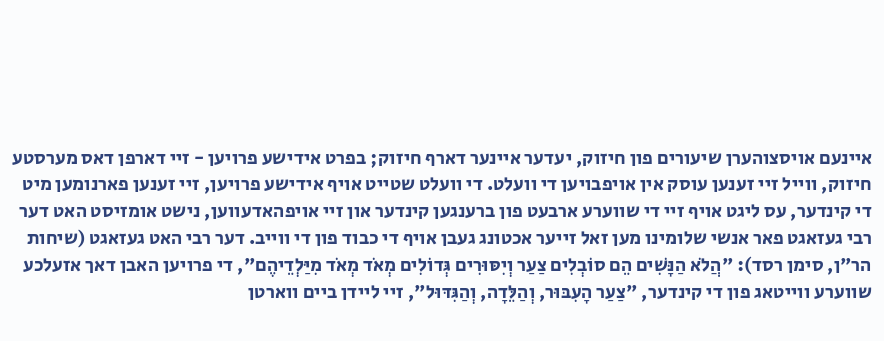איינעם אויסצוהערן שיעורים פון חיזוק, יעדער איינער דארף חיזוק; בפרט אידישע פרויען - זיי דארפן דאס מערסטע חיזוק, ווייל זיי זענען עוסק אין אויפבויען די וועלט. די וועלט שטייט אויף אידישע פרויען, זיי זענען פארנומען מיט די קינדער, עס ליגט אויף זיי די שווערע ארבעט פון ברענגען קינדער און זיי אויפהאדעווען, נישט אומזיסט האט דער רבי געזאגט פאר אנשי שלומינו מען זאל זייער אכטונג געבן אויף די כבוד פון די ווייב. דער רבי האט געזאגט (שיחות הר"ן, סימן רסד): "הֲלֹא הַנָּשִׁים הֵם סוֹבְלִים צַעַר וְיִסּוּרִים גְּדוֹלִים מְאֹד מְאֹד מִיַּלְדֵיהֶם", די פרויען האבן דאך אזעלכע שווערע ווייטאג פון די קינדער, "צַעַר הָעִבּוּר, וְהַלֵּדָה, וְהַגִּדּוּל", זיי ליידן ביים ווארטן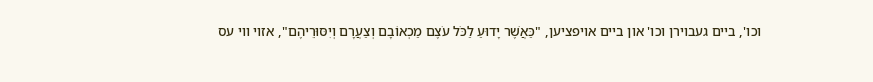וכו', ביים געבוירן וכו' און ביים אויפציען, "כַּאֲשֶׁר יָדוּעַ לַכֹּל עֹצֶם מַכְאוֹבָם וְצַעֲרָם וְיִסּוּרֵיהֶם", אזוי ווי עס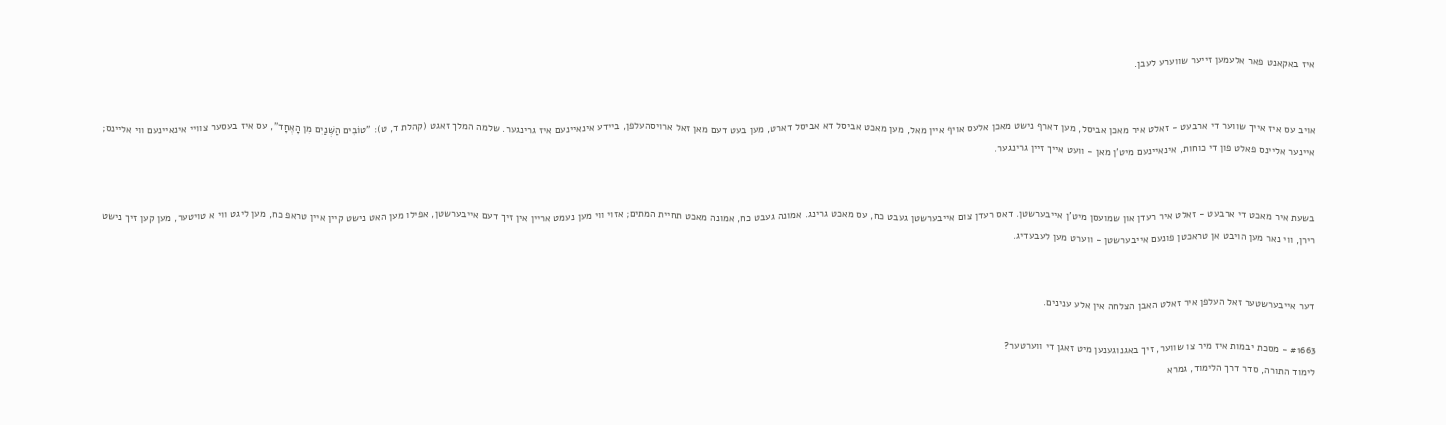איז באקאנט פאר אלעמען זייער שווערע לעבן.


אויב עס איז אייך שווער די ארבעט - זאלט איר מאכן אביסל, מען דארף נישט מאכן אלעס אויף איין מאל, מען מאכט אביסל דא אביסל דארט, מען בעט דעם מאן זאל ארויסהעלפן, ביידע אינאיינעם איז גרינגער. שלמה המלך זאגט (קהלת ד, ט): "טוֹבִים הַשְּׁנַיִם מִן הָאֶחָד", עס איז בעסער צוויי אינאיינעם ווי אליינס; איינער אליינס פאלט פון די כוחות, אינאיינעם מיט'ן מאן - וועט אייך זיין גרינגער.


בשעת איר מאכט די ארבעט - זאלט איר רעדן און שמועסן מיט'ן אייבערשטן. דאס רעדן צום אייבערשטן געבט כח, עס מאכט גרינג. אמונה געבט כח, אמונה מאכט תחיית המתים; אזוי ווי מען נעמט אריין אין זיך דעם אייבערשטן, אפילו מען האט נישט קיין איין טראפ כח, מען ליגט ווי א טויטער, מען קען זיך נישט רירן, ווי נאר מען הויבט אן טראכטן פונעם אייבערשטן - ווערט מען לעבעדיג.


דער אייבערשטער זאל העלפן איר זאלט האבן הצלחה אין אלע ענינים.

#1663 - מסכת יבמות איז מיר צו שווער, זיך באגנוגענען מיט זאגן די ווערטער?
לימוד התורה, סדר דרך הלימוד, גמרא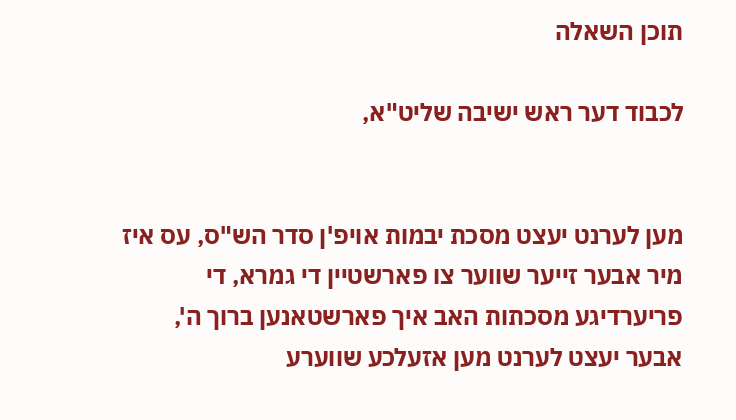תוכן השאלה

לכבוד דער ראש ישיבה שליט"א,


מען לערנט יעצט מסכת יבמות אויפ'ן סדר הש"ס, עס איז מיר אבער זייער שווער צו פארשטיין די גמרא, די פריערדיגע מסכתות האב איך פארשטאנען ברוך ה', אבער יעצט לערנט מען אזעלכע שווערע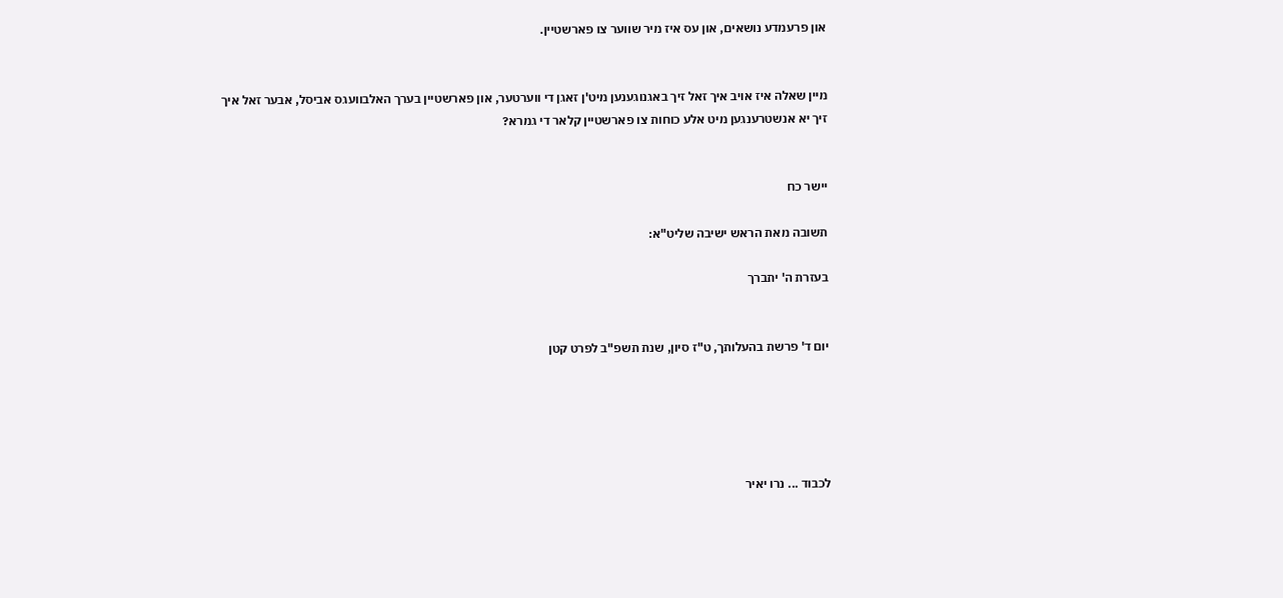און פרעמדע נושאים, און עס איז מיר שווער צו פארשטיין.


מיין שאלה איז אויב איך זאל זיך באגנוגענען מיט'ן זאגן די ווערטער, און פארשטיין בערך האלבוועגס אביסל, אבער זאל איך זיך יא אנשטרענגען מיט אלע כוחות צו פארשטיין קלאר די גמרא?


יישר כח

תשובה מאת הראש ישיבה שליט"א:

בעזרת ה' יתברך


יום ד' פרשת בהעלותך, ט"ז סיון, שנת תשפ"ב לפרט קטן





לכבוד ... נרו יאיר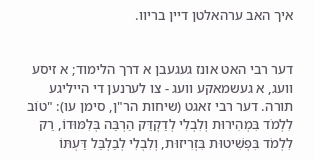איך האב ערהאלטן דיין בריוו.


דער רבי האט אונז געגעבן א דרך הלימוד; א זיסע וועג, א געשמאקע וועג - צו לערנען די הייליגע תורה. דער רבי זאגט (שיחות הר"ן, סימן עו): "טוֹב לִלְמֹד בִּמְהִירוּת וְלִבְלִי לְדַקְדֵּק הַרְבֵּה בְּלִמּוּדוֹ, רַק לִלְמֹד בִּפְשִׁיטוּת בִּזְרִיזוּת, וְלִבְלִי לְבַלְבֵּל דַּעְתּוֹ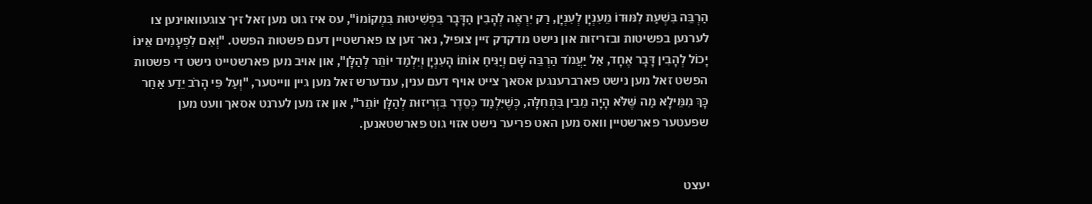הַרְבֵּה בִּשְׁעַת לִמּוּדוֹ מֵעִנְיָן לְעִנְיָן, רַק יִרְאֶה לְהָבִין הַדָּבָר בִּפְשִׁיטוּת בִּמְקוֹמוֹ", עס איז גוט מען זאל זיך צוגעוואוינען צו לערנען בפשיטות ובזריזות און נישט מדקדק זיין צופיל, נאר זען צו פארשטיין דעם פשטות הפשט. "וְאִם לִפְעָמִים אֵינוֹ יָכוֹל לְהָבִין דָּבָר אֶחָד, אַל יַעֲמֹד הַרְבֵּה שָׁם וְיַנִּיחַ אוֹתוֹ הָעִנְיָן וְיִלְמַד יוֹתֵר לְהַלָּן", און אויב מען פארשטייט נישט די פשטות הפשט זאל מען נישט פארברענגען אסאך צייט אויף דעם ענין, ענדערש זאל מען גיין ווייטער, "וְעַל פִּי הָרֹב יֵדַע אַחַר כָּךְ מִמֵּילָא מַה שֶּׁלֹּא הָיָה מֵבִין בִּתְחִלָּה, כְּשֶׁיִּלְמַד כְּסֵדֶר בִּזְרִיזוּת לְהַלָּן יוֹתֵר", און אז מען לערנט אסאך וועט מען שפעטער פארשטיין וואס מען האט פריער נישט אזוי גוט פארשטאנען.


יעצט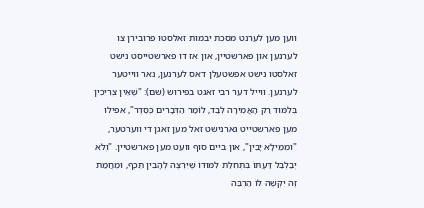ווען מען לערנט מסכת יבמות זאלסטו פרובירן צו לערנען און פארשטיין, און אז דו פארשטייסט נישט זאלסטו נישט אפשטעלן דאס לערנען, נאר ווייטער לערנען. ווייל דער רבי זאגט בפירוש (שם): "שֶׁאֵין צְרִיכִין בְּלִמּוּד רַק הָאֲמִירָה לְבַד, לוֹמַר הַדְּבָרִים כְּסֵדֶר", אפילו מען פארשטייט גארנישט זאל מען זאגן די ווערטער, "וּמִמֵּילָא יָבִין", און ביים סוף וועט מען פארשטיין. "וְלֹא יְבַלְבֵּל דַּעְתּוֹ בִּתְחִלַּת לִמּוּדוֹ שֶׁיִּרְצֶה לְהָבִין תֵּכֶף, וּמֵחֲמַת זֶה יִקְשֶׁה לוֹ הַרְבֵּה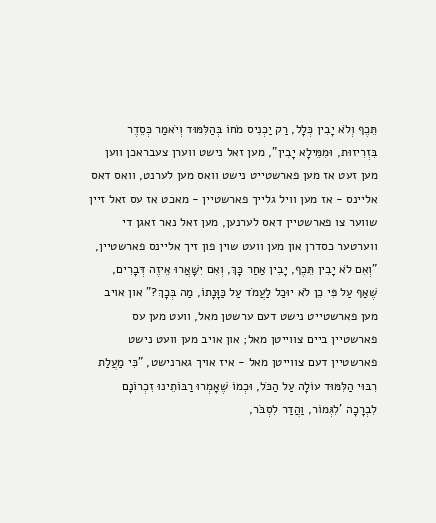תֵּכֶף וְלֹא יָבִין כְּלָל, רַק יַכְנִיס מֹחוֹ בְּהַלִּמּוּד וְיֹאמַר כְּסֵדֶר בִּזְרִיזוּת, וּמִמֵּילָא יָבִין", מען זאל נישט ווערן צעבראכן ווען מען זעט אז מען פארשטייט נישט וואס מען לערנט, וואס דאס אליינס - אז מען וויל גלייך פארשטיין - מאכט אז עס זאל זיין שווער צו פארשטיין דאס לערנען, מען זאל נאר זאגן די ווערטער כסדרן און מען וועט שוין פון זיך אליינס פארשטיין, "וְאִם לֹא יָבִין תֵּכֶף, יָבִין אַחַר כָּךְ, וְאִם יִשָּׁאֲרוּ אֵיזֶה דְּבָרִים, שֶׁאַף עַל פִּי כֵן לֹא יוּכַל לַעֲמֹד עַל כַּוָּנָתוֹ, מַה בְּכָךְ?" און אויב מען פארשטייט נישט דעם ערשטן מאל, וועט מען עס פארשטיין ביים צווייטן מאל; און אויב מען וועט נישט פארשטיין דעם צווייטן מאל - איז אויך גארנישט, "כִּי מַעֲלַת רִבּוּי הַלִּמּוּד עוֹלָה עַל הַכֹּל, וּכְמוֹ שֶׁאָמְרוּ רַבּוֹתֵינוּ זִכְרוֹנָם לִבְרָכָה 'לִגְּמוֹר, וַהֲדַר לִסְבֹּר,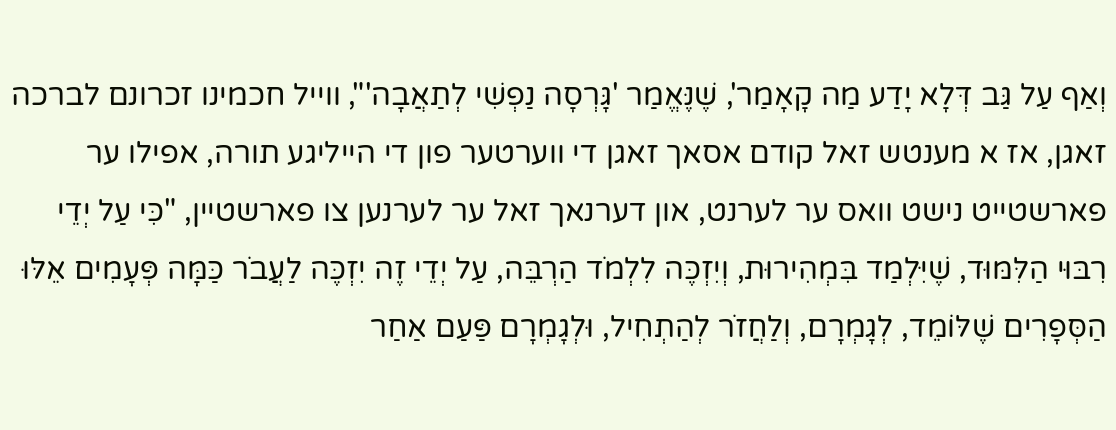וְאַף עַל גַּב דְּלָא יָדַע מַה קָאָמַר', שֶׁנֶּאֱמַר 'גָּרְסָה נַפְשִׁי לְתַאֲבָה'", ווייל חכמינו זכרונם לברכה זאגן, אז א מענטש זאל קודם אסאך זאגן די ווערטער פון די הייליגע תורה, אפילו ער פארשטייט נישט וואס ער לערנט, און דערנאך זאל ער לערנען צו פארשטיין, "כִּי עַל יְדֵי רִבּוּי הַלִּמּוּד, שֶׁיִּלְמַד בִּמְהִירוּת, וְיִזְכֶּה לִלְמֹד הַרְבֵּה, עַל יְדֵי זֶה יִזְכֶּה לַעֲבֹר כַּמָּה פְּעָמִים אֵלּוּ הַסְּפָרִים שֶׁלּוֹמֵד, לְגָמְרָם, וְלַחֲזֹר לְהַתְחִיל, וּלְגָמְרָם פַּעַם אַחַר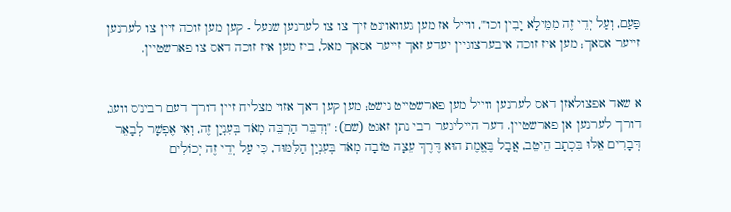פַּעַם, וְעַל יְדֵי זֶה מִמֵּילָא יָבִין וכו'", ווייל אז מען געוואוינט זיך צו צו לערנען שנעל - קען מען זוכה זיין צו לערנען זייער אסאך; מען איז זוכה איבערצוגיין יעדע זאך זייער אסאך מאל, ביז מען איז זוכה דאס צו פארשטיין.


א שאד אפצולאזן דאס לערנען ווייל מען פארשטייט נישט; מען קען דאך אזוי מצליח זיין דורך דעם רבינ'ס וועג, דורך לערנען אן פארשטיין. דער הייליגער רבי נתן זאגט (שם): "וְדִבֵּר הַרְבֵּה מְאֹד בְּעִנְיָן זֶה, וְאִי אֶפְשָׁר לְבָאֵר דְּבָרִים אֵלּוּ בִּכְתָב הֵיטֵב, אֲבָל בֶּאֱמֶת הוּא דֶּרֶךְ עֵצָה טוֹבָה מְאֹד בְּעִנְיַן הַלִּמּוּד, כִּי עַל יְדֵי זֶה יְכוֹלִים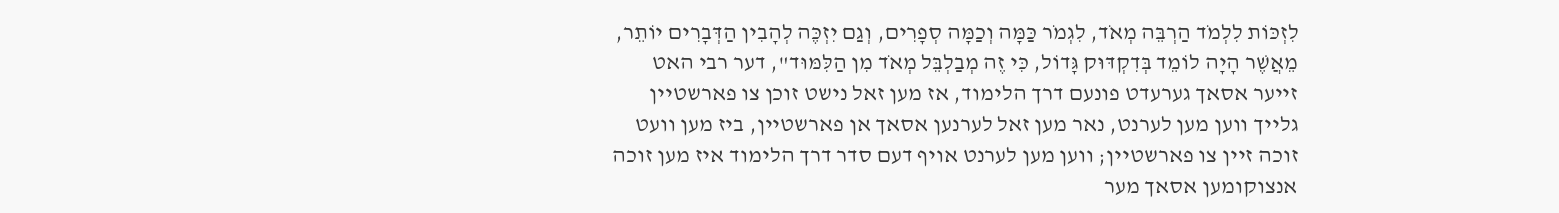לִזְכּוֹת לִלְמֹד הַרְבֵּה מְאֹד, לִגְמֹר כַּמָּה וְכַמָּה סְפָרִים, וְגַם יִזְכֶּה לְהָבִין הַדְּבָרִים יוֹתֵר, מֵאֲשֶׁר הָיָה לוֹמֵד בְּדִקְדּוּק גָּדוֹל, כִּי זֶה מְבַלְבֵּל מְאֹד מִן הַלִּמּוּד", דער רבי האט זייער אסאך גערעדט פונעם דרך הלימוד, אז מען זאל נישט זוכן צו פארשטיין גלייך ווען מען לערנט, נאר מען זאל לערנען אסאך אן פארשטיין, ביז מען וועט זוכה זיין צו פארשטיין; ווען מען לערנט אויף דעם סדר דרך הלימוד איז מען זוכה אנצוקומען אסאך מער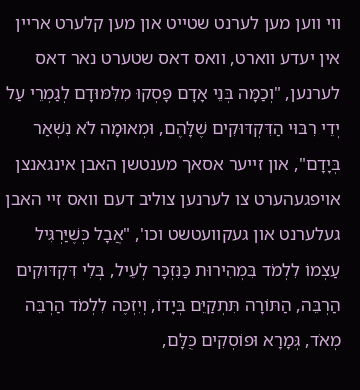ווי ווען מען לערנט שטייט און מען קלערט אריין אין יעדע ווארט, וואס דאס שטערט נאר דאס לערנען, "וְכַמָּה בְּנֵי אָדָם פָּסְקוּ מִלִּמּוּדָם לְגַמְרֵי עַל יְדֵי רִבּוּי הַדִּקְדּוּקִים שֶׁלָּהֶם, וּמְאוּמָה לֹא נִשְׁאַר בְּיָדָם", און זייער אסאך מענטשן האבן אינגאנצן אויפגעהערט צו לערנען צוליב דעם וואס זיי האבן געלערנט און געקוועטשט וכו', "אֲבָל כְּשֶׁיַּרְגִּיל עַצְמוֹ לִלְמֹד בִּמְהִירוּת כַּנִּזְכָּר לְעֵיל, בְּלִי דִּקְדּוּקִים הַרְבֵּה, הַתּוֹרָה תִּתְקַיֵּם בְּיָדוֹ, וְיִזְכֶּה לִלְמֹד הַרְבֵּה מְאֹד, גְּמָרָא וּפוֹסְקִים כֻּלָּם,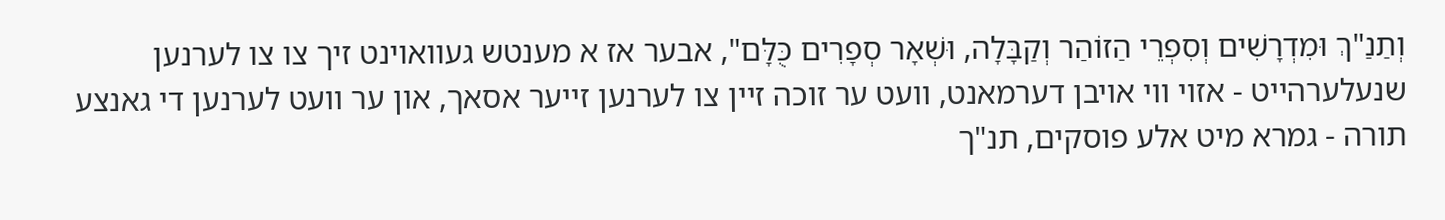וְתַנַ"ךְ וּמִדְרָשִׁים וְסִפְרֵי הַזוֹהַר וְקַבָּלָה, וּשְׁאָר סְפָרִים כֻּלָּם", אבער אז א מענטש געוואוינט זיך צו צו לערנען שנעלערהייט - אזוי ווי אויבן דערמאנט, וועט ער זוכה זיין צו לערנען זייער אסאך, און ער וועט לערנען די גאנצע תורה - גמרא מיט אלע פוסקים, תנ"ך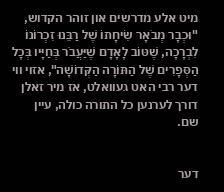מיט אלע מדרשים און זוהר הקדוש, "וּכְבָר מְבֹאָר שִׂיחָתוֹ שֶׁל רַבֵּנוּ זִכְרוֹנוֹ לִבְרָכָה, שֶׁטּוֹב לָאָדָם שֶׁיַּעֲבֹר בְּחַיָּיו בְּכָל הַסְּפָרִים שֶׁל הַתּוֹרָה הַקְּדוֹשָׁה", אזוי ווי דער רבי האט געוואלט, אז מיר זאלן דורך לערנען כל התורה כולה, עיין שם.


דער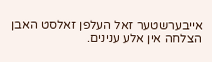אייבערשטער זאל העלפן זאלסט האבן הצלחה אין אלע ענינים.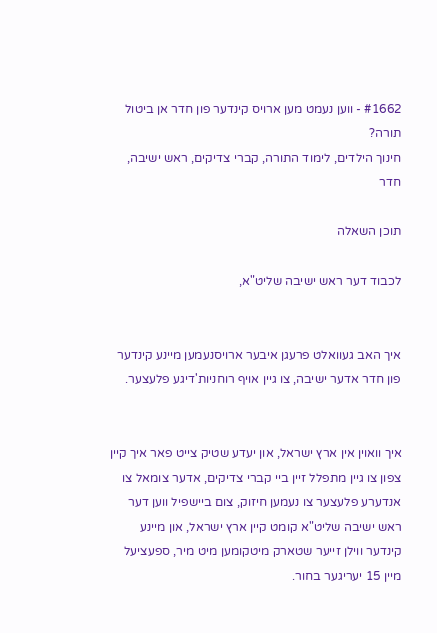#1662 - ווען נעמט מען ארויס קינדער פון חדר אן ביטול תורה?
חינוך הילדים, לימוד התורה, קברי צדיקים, ראש ישיבה, חדר

תוכן השאלה

לכבוד דער ראש ישיבה שליט"א,


איך האב געוואלט פרעגן איבער ארויסנעמען מיינע קינדער פון חדר אדער ישיבה, צו גיין אויף רוחניות'דיגע פלעצער.


איך וואוין אין ארץ ישראל, און יעדע שטיק צייט פאר איך קיין צפון צו גיין מתפלל זיין ביי קברי צדיקים, אדער צומאל צו אנדערע פלעצער צו נעמען חיזוק, צום ביישפיל ווען דער ראש ישיבה שליט"א קומט קיין ארץ ישראל, און מיינע קינדער ווילן זייער שטארק מיטקומען מיט מיר, ספעציעל מיין 15 יעריגער בחור.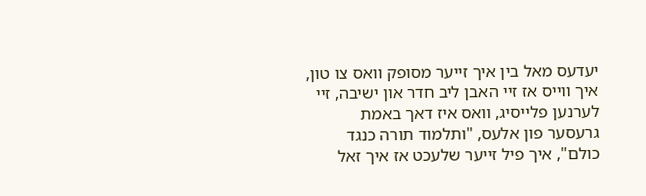יעדעס מאל בין איך זייער מסופק וואס צו טון, איך ווייס אז זיי האבן ליב חדר און ישיבה, זיי לערנען פלייסיג, וואס איז דאך באמת גרעסער פון אלעס, "ותלמוד תורה כנגד כולם", איך פיל זייער שלעכט אז איך זאל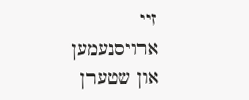זיי ארויסנעמען און שטערן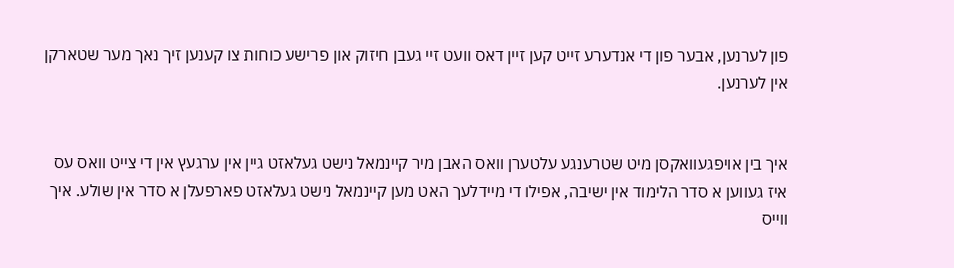פון לערנען, אבער פון די אנדערע זייט קען זיין דאס וועט זיי געבן חיזוק און פרישע כוחות צו קענען זיך נאך מער שטארקן אין לערנען.


איך בין אויפגעוואקסן מיט שטרענגע עלטערן וואס האבן מיר קיינמאל נישט געלאזט גיין אין ערגעץ אין די צייט וואס עס איז געווען א סדר הלימוד אין ישיבה, אפילו די מיידלעך האט מען קיינמאל נישט געלאזט פארפעלן א סדר אין שולע. איך ווייס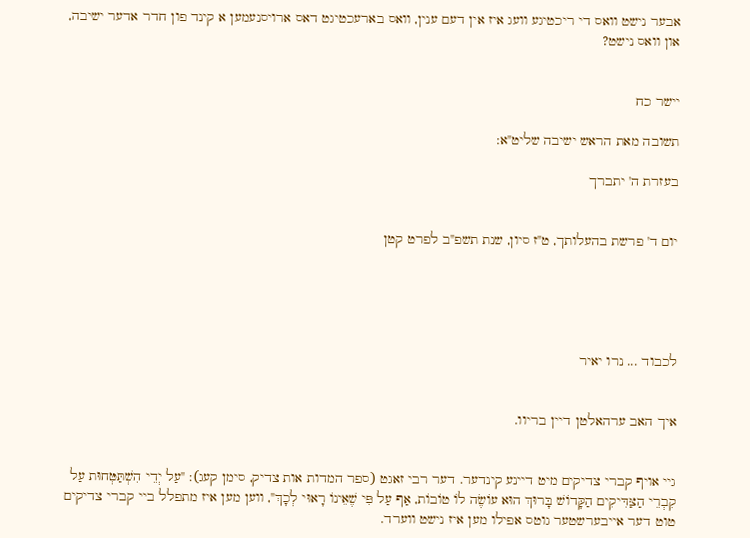אבער נישט וואס די ריכטיגע וועג איז אין דעם ענין, וואס בארעכטיגט דאס ארויסנעמען א קינד פון חדר אדער ישיבה, און וואס נישט?


יישר כח

תשובה מאת הראש ישיבה שליט"א:

בעזרת ה' יתברך


יום ד' פרשת בהעלותך, ט"ז סיון, שנת תשפ"ב לפרט קטן





לכבוד ... נרו יאיר


איך האב ערהאלטן דיין בריוו.


גיי אויף קברי צדיקים מיט דיינע קינדער. דער רבי זאגט (ספר המדות אות צדיק, סימן קעג): "עַל יְדֵי הִשְׁתַּטְּחוּת עַל קִבְרֵי הַצַּדִּיקִים הַקָּדוֹשׁ בָּרוּךְ הוּא עוֹשֶׂה לוֹ טוֹבוֹת, אַף עַל פִּי שֶׁאֵינוֹ רָאוּי לְכָךְ", ווען מען איז מתפלל ביי קברי צדיקים טוט דער אייבערשטער גוטס אפילו מען איז נישט ווערד.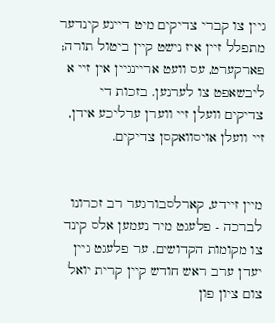גיין צו קברי צדיקים מיט דיינע קינדער מתפלל זיין איז נישט קיין ביטול תורה; פארקערט, עס וועט אריינגיין אין זיי א ליבשאפט צו לערנען. בזכות די צדיקים וועלן זיי ווערן ערליכע אידן, זיי וועלן אויסוואקסן צדיקים.


מיין זיידע, קארלסבורגער רב זכרונו לברכה - פלעגט מיר נעמען אלס קינד צו מקומות הקדושים. ער פלעגט גיין יעדן ערב ראש חודש קיין קרית יואל צום ציון פון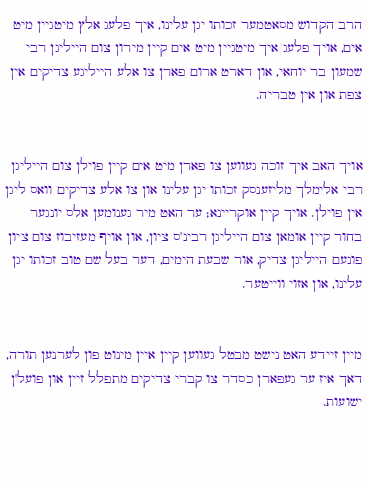הרב הקדוש מסאטמער זכותו יגן עלינו, איך פלעג אלץ מיטגיין מיט אים, אויך פלעג איך מיטגיין מיט אים קיין מירון צום הייליגן רבי שמעון בר יוחאי, און דארט ארום פארן צו אלע הייליגע צדיקים אין צפת און אין טבריה.


אויך האב איך זוכה געווען צו פארן מיט אים קיין פוילן צום הייליגן רבי אלימלך מליזענסק זכותו יגן עלינו און צו אלע צדיקים וואס ליגן אין פוילן. אויך קיין אוקריינא; ער האט מיר גענומען אלס יונגער בחור קיין אומאן צום הייליגן רבינ'ס ציון, און אויף מעזיבוז צום ציון פונעם הייליגן צדיק, אור שבעת הימים, דער בעל שם טוב זכותו יגן עלינו, און אזוי ווייטער.


מיין זיידע האט נישט מבטל געווען קיין איין מינוט פון לערנען תורה, דאך איז ער געפארן כסדר צו קברי צדיקים מתפלל זיין און פועל'ן ישועות.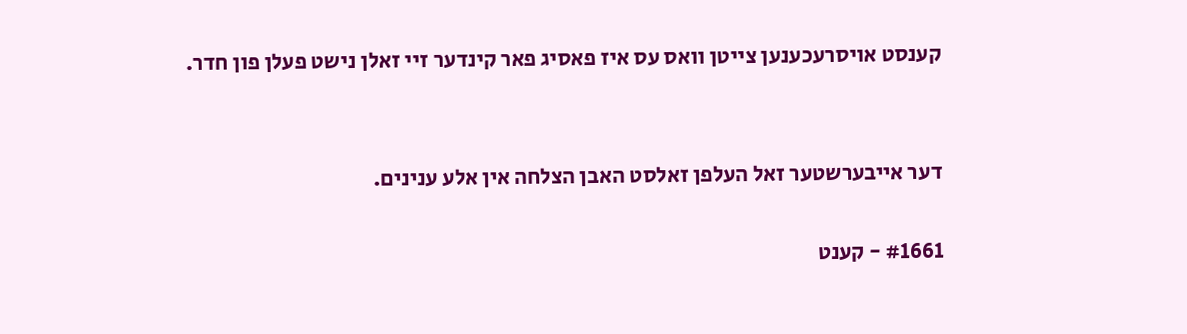קענסט אויסרעכענען צייטן וואס עס איז פאסיג פאר קינדער זיי זאלן נישט פעלן פון חדר.


דער אייבערשטער זאל העלפן זאלסט האבן הצלחה אין אלע ענינים.

#1661 - קענט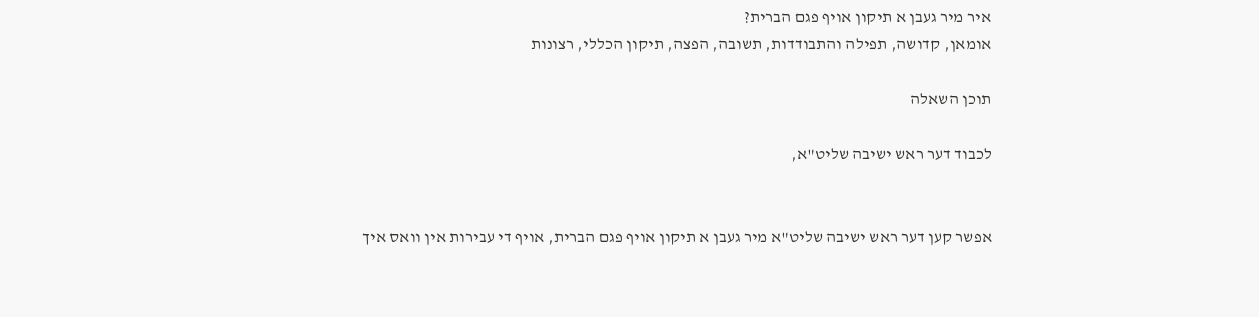איר מיר געבן א תיקון אויף פגם הברית?
אומאן, קדושה, תפילה והתבודדות, תשובה, הפצה, תיקון הכללי, רצונות

תוכן השאלה

לכבוד דער ראש ישיבה שליט"א,


אפשר קען דער ראש ישיבה שליט"א מיר געבן א תיקון אויף פגם הברית, אויף די עבירות אין וואס איך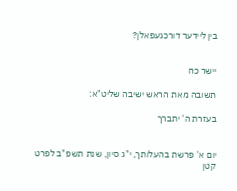בין ליידער דורכגעפאלן?


יישר כח

תשובה מאת הראש ישיבה שליט"א:

בעזרת ה' יתברך


יום א' פרשת בהעלותך, י"ג סיון, שנת תשפ"ב לפרט קטן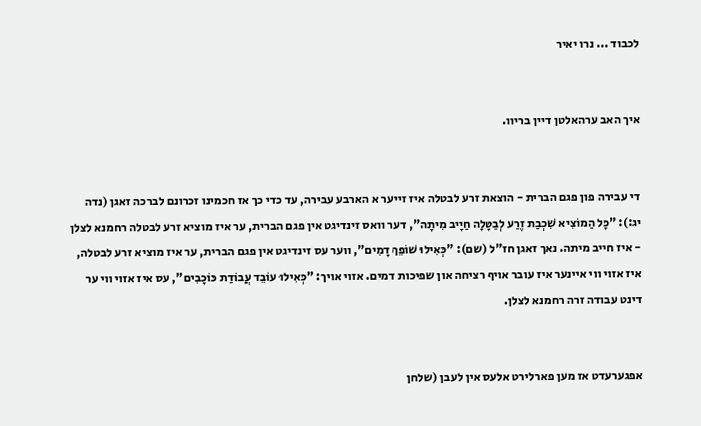לכבוד ... נרו יאיר


איך האב ערהאלטן דיין בריוו.


די עבירה פון פגם הברית - הוצאת זרע לבטלה איז זייער א הארבע עבירה, עד כדי כך אז חכמינו זכרונם לברכה זאגן (נדה יג:): "כָּל הַמוֹצִיא שִׁכְבַת זֶרַע לְבַטָּלָה חַיָיב מִיתָה", דער וואס זינדיגט אין פגם הברית, ער איז מוציא זרע לבטלה רחמנא לצלן - איז חייב מיתה. נאך זאגן חז"ל (שם): "כְּאִילוּ שׁוֹפֵךְ דָמִים", ווער עס זינדיגט אין פגם הברית, ער איז מוציא זרע לבטלה, איז אזוי ווי איינער איז עובר אויף רציחה און שפיכות דמים. אזוי אויך: "כְּאִילוּ עוֹבֵד עֲבוֹדַת כּוֹכָבִים", עס איז אזוי ווי ער דינט עבודה זרה רחמנא לצלן.


אפגערעדט אז מען פארלירט אלעס אין לעבן (שלחן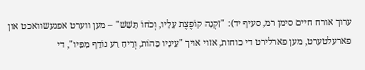ערוך אורח חיים סימן רמ, סעיף יד): "זִקְנָה קוֹפֶצֶת עָלָיו, וְכֹחוֹ תָּשַׁשׁ" – מען ווערט אפגעשוואכט און פארעלטערט, מען פארלירט די כוחות, אזוי אויך "עֵינָיו כֵּהוֹת, וְרֵיחַ רַע נוֹדֵף מִפִּיו", די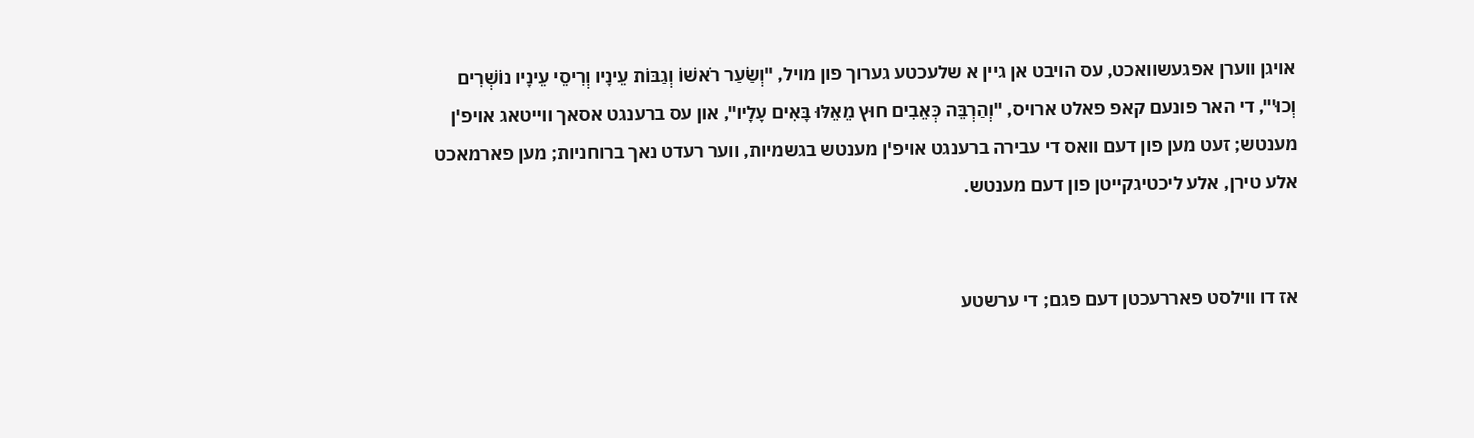אויגן ווערן אפגעשוואכט, עס הויבט אן גיין א שלעכטע גערוך פון מויל, "וְשַׂעַר רֹאשׁוֹ וְגַבּוֹת עֵינָיו וְרִיסֵי עֵינָיו נוֹשְׁרִים וְכוּ'", די האר פונעם קאפ פאלט ארויס, "וְהַרְבֵּה כְּאֵבִים חוּץ מֵאֵלּוּ בָּאִים עָלָיו", און עס ברענגט אסאך ווייטאג אויפ'ן מענטש; זעט מען פון דעם וואס די עבירה ברענגט אויפ'ן מענטש בגשמיות, ווער רעדט נאך ברוחניות; מען פארמאכט אלע טירן, אלע ליכטיגקייטן פון דעם מענטש.


אז דו ווילסט פאררעכטן דעם פגם; די ערשטע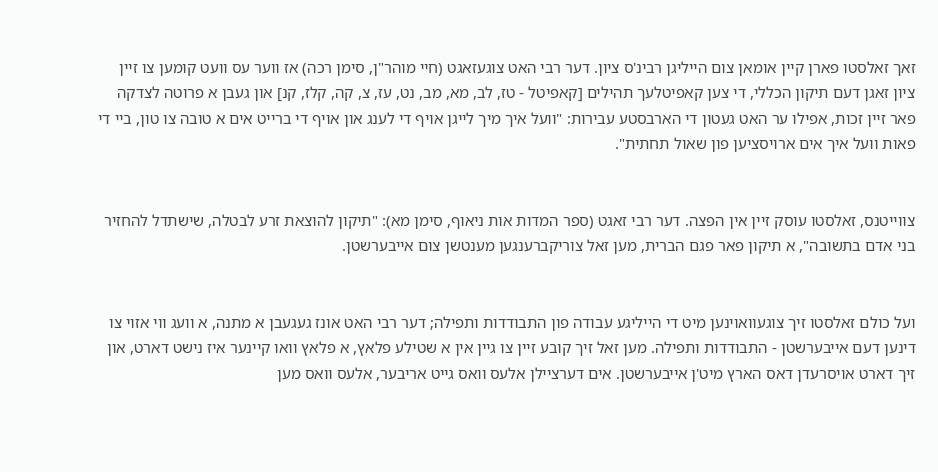זאך זאלסטו פארן קיין אומאן צום הייליגן רבינ'ס ציון. דער רבי האט צוגעזאגט (חיי מוהר"ן, סימן רכה) אז ווער עס וועט קומען צו זיין ציון זאגן דעם תיקון הכללי, די צען קאפיטלעך תהילים [קאפיטל - טז, לב, מא, מב, נט, עז, צ, קה, קלז, קנ] און געבן א פרוטה לצדקה פאר זיין זכות, אפילו ער האט געטון די הארבסטע עבירות: "וועל איך מיך לייגן אויף די לענג און אויף די ברייט אים א טובה צו טון, ביי די פאות וועל איך אים ארויסציען פון שאול תחתית".


צווייטנס, זאלסטו עוסק זיין אין הפצה. דער רבי זאגט (ספר המדות אות ניאוף, סימן מא): "תיקון להוצאת זרע לבטלה, שישתדל להחזיר בני אדם בתשובה", א תיקון פאר פגם הברית, מען זאל צוריקברענגען מענטשן צום אייבערשטן.


ועל כולם זאלסטו זיך צוגעוואוינען מיט די הייליגע עבודה פון התבודדות ותפילה; דער רבי האט אונז געגעבן א מתנה, א וועג ווי אזוי צו דינען דעם אייבערשטן - התבודדות ותפילה. מען זאל זיך קובע זיין צו גיין אין א שטילע פלאץ, א פלאץ וואו קיינער איז נישט דארט, און זיך דארט אויסרעדן דאס הארץ מיט'ן אייבערשטן. אים דערציילן אלעס וואס גייט אריבער, אלעס וואס מען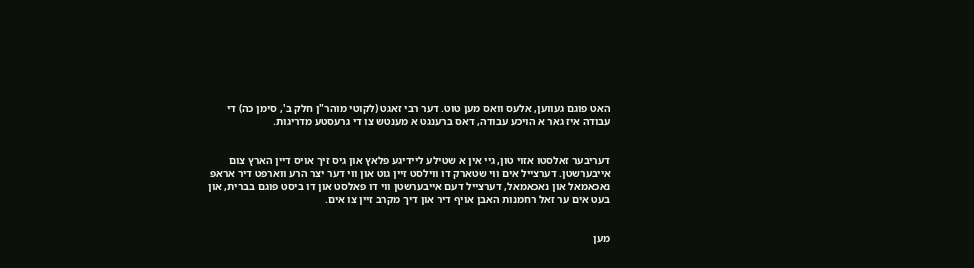האט פוגם געווען, אלעס וואס מען טוט. דער רבי זאגט (לקוטי מוהר"ן חלק ב', סימן כה) די עבודה איז גאר א הויכע עבודה, דאס ברענגט א מענטש צו די גרעסטע מדריגות.


דעריבער זאלסטו אזוי טון, גיי אין א שטילע ליידיגע פלאץ און גיס זיך אויס דיין הארץ צום אייבערשטן. דערצייל אים ווי שטארק דו ווילסט זיין גוט און ווי דער יצר הרע ווארפט דיר אראפ נאכאמאל און נאכאמאל, דערצייל דעם אייבערשטן ווי דו פאלסט און דו ביסט פוגם בברית, און בעט אים ער זאל רחמנות האבן אויף דיר און דיך מקרב זיין צו אים.


מען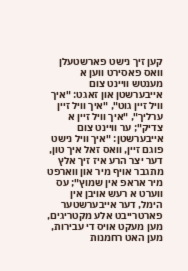קען זיך נישט פארשטעלן וואס פאסירט ווען א מענטש וויינט צום אייבערשטן און זאגט: "איך וויל זיין גוט", "איך וויל זיין ערליך", "איך וויל זיין א צדיק"; ער וויינט צום אייבערשטן: "איך וויל נישט פוגם זיין, וואס זאל איך טון, דער יצר הרע איז זיך אלץ מתגבר אויף מיר און ווארפט מיר אראפ אין שמוץ"; עס ווערט א רעש אויבן אין הימל, דער אייבערשטער פארטרייבט אלע מקטריגים, מען מעקט אויס די עבירות, מען האט רחמנות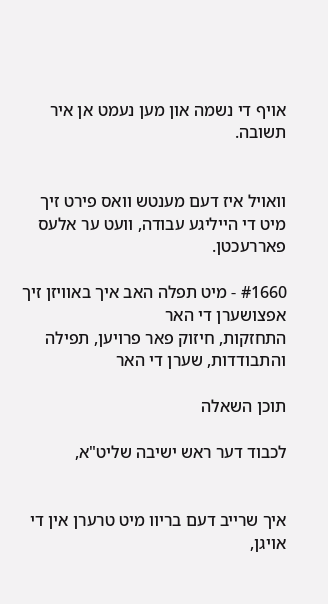אויף די נשמה און מען נעמט אן איר תשובה.


וואויל איז דעם מענטש וואס פירט זיך מיט די הייליגע עבודה, וועט ער אלעס פאררעכטן.

#1660 - מיט תפלה האב איך באוויזן זיך אפצושערן די האר
התחזקות, חיזוק פאר פרויען, תפילה והתבודדות, שערן די האר

תוכן השאלה

לכבוד דער ראש ישיבה שליט"א,


איך שרייב דעם בריוו מיט טרערן אין די אויגן,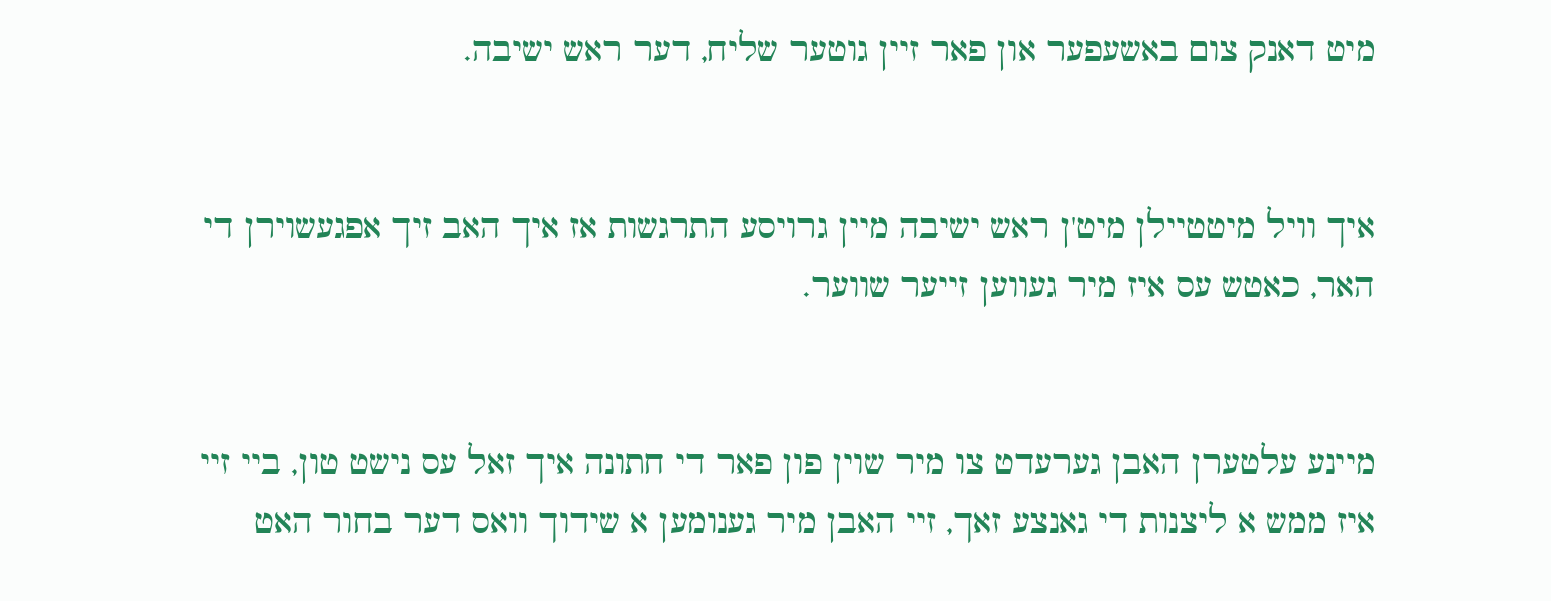מיט דאנק צום באשעפער און פאר זיין גוטער שליח, דער ראש ישיבה.


איך וויל מיטטיילן מיט'ן ראש ישיבה מיין גרויסע התרגשות אז איך האב זיך אפגעשוירן די האר, כאטש עס איז מיר געווען זייער שווער.


מיינע עלטערן האבן גערעדט צו מיר שוין פון פאר די חתונה איך זאל עס נישט טון, ביי זיי איז ממש א ליצנות די גאנצע זאך, זיי האבן מיר גענומען א שידוך וואס דער בחור האט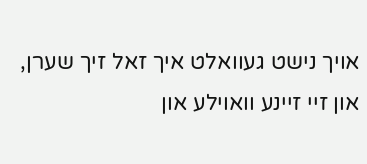אויך נישט געוואלט איך זאל זיך שערן, און זיי זיינע וואוילע און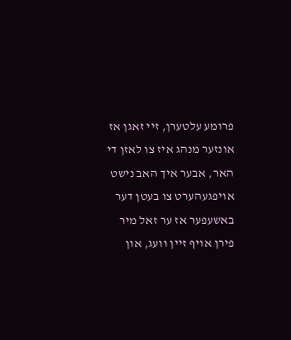פרומע עלטערן, זיי זאגן אז אונזער מנהג איז צו לאזן די האר, אבער איך האב נישט אויפגעהערט צו בעטן דער באשעפער אז ער זאל מיר פירן אויף זיין וועג, און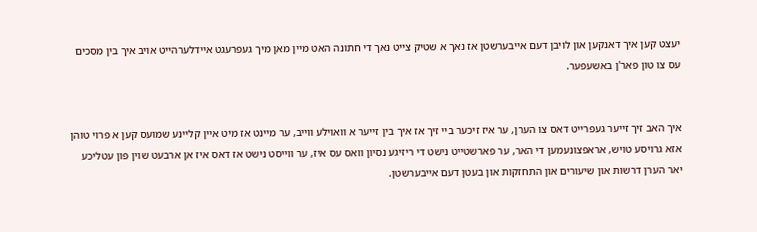יעצט קען איך דאנקען און לויבן דעם אייבערשטן אז נאך א שטיק צייט נאך די חתונה האט מיין מאן מיך געפרעגט איידלערהייט אויב איך בין מסכים עס צו טון פאר'ן באשעפער.


איך האב זיך זייער געפרייט דאס צו הערן, ער איז זיכער ביי זיך אז איך בין זייער א וואוילע ווייב, ער מיינט אז מיט איין קליינע שמועס קען א פרוי טוהן אזא גרויסע טויש, אראפצונעמען די האר, ער פארשטייט נישט די ריזיגע נסיון וואס עס איז, ער ווייסט נישט אז דאס איז אן ארבעט שוין פון עטליכע יאר הערן דרשות און שיעורים און התחזקות און בעטן דעם אייבערשטן.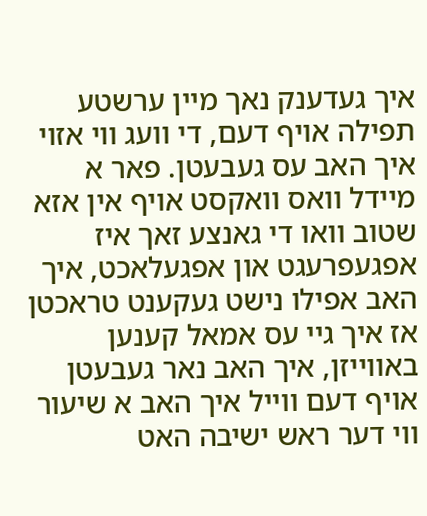איך געדענק נאך מיין ערשטע תפילה אויף דעם, די וועג ווי אזוי איך האב עס געבעטן. פאר א מיידל וואס וואקסט אויף אין אזא שטוב וואו די גאנצע זאך איז אפגעפרעגט און אפגעלאכט, איך האב אפילו נישט געקענט טראכטן אז איך גיי עס אמאל קענען באווייזן, איך האב נאר געבעטן אויף דעם ווייל איך האב א שיעור ווי דער ראש ישיבה האט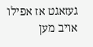געזאגט אז אפילו אויב מען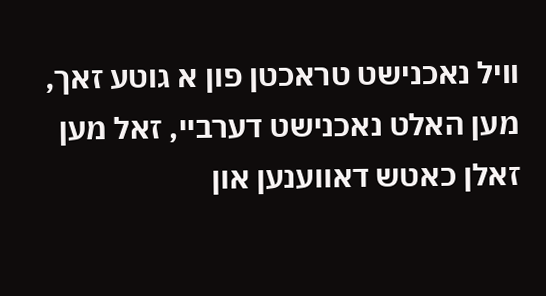וויל נאכנישט טראכטן פון א גוטע זאך, מען האלט נאכנישט דערביי, זאל מען זאלן כאטש דאווענען און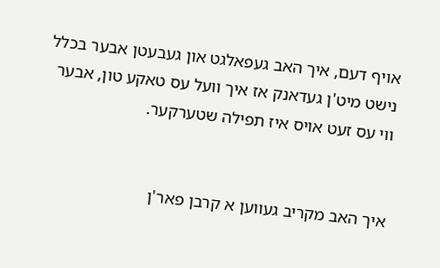אויף דעם, איך האב געפאלגט און געבעטן אבער בכלל נישט מיט'ן געדאנק אז איך וועל עס טאקע טון, אבער ווי עס זעט אויס איז תפילה שטערקער.


איך האב מקריב געווען א קרבן פאר'ן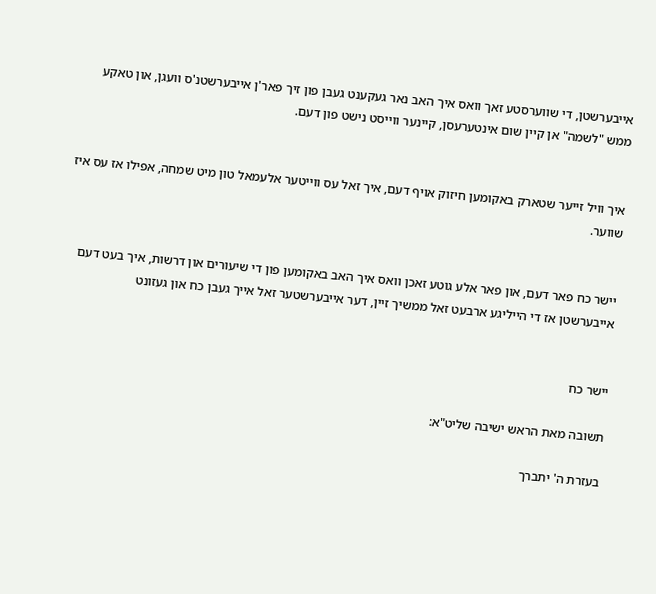אייבערשטן, די שווערסטע זאך וואס איך האב נאר געקענט געבן פון זיך פאר'ן אייבערשטנ'ס וועגן, און טאקע ממש "לשמה" אן קיין שום אינטערעסן, קיינער ווייסט נישט פון דעם.


איך וויל זייער שטארק באקומען חיזוק אויף דעם, איך זאל עס ווייטער אלעמאל טון מיט שמחה, אפילו אז עס איז שווער.


יישר כח פאר דעם, און פאר אלע גוטע זאכן וואס איך האב באקומען פון די שיעורים און דרשות, איך בעט דעם אייבערשטן אז די הייליגע ארבעט זאל ממשיך זיין, דער אייבערשטער זאל אייך געבן כח און געזונט


יישר כח

תשובה מאת הראש ישיבה שליט"א:

בעזרת ה' יתברך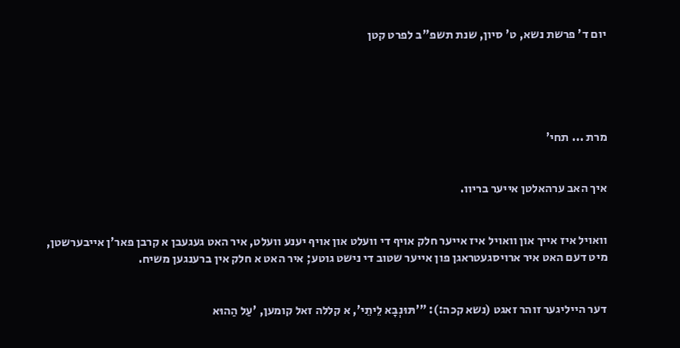יום ד' פרשת נשא, ט' סיון, שנת תשפ"ב לפרט קטן





מרת ... תחי'


איך האב ערהאלטן אייער בריוו.


וואויל איז אייך און וואויל איז אייער חלק אויף די וועלט און אויף יענע וועלט, איר האט געגעבן א קרבן פאר'ן אייבערשטן, מיט דעם האט איר ארויסגעטראגן פון אייער שטוב די נישט גוטע; איר האט א חלק אין ברענגען משיח.


דער הייליגער זוהר זאגט (נשא קכה:): "'תּוּנְבָא לֵיתֵי', א קללה זאל קומען, 'עַל הַהוּא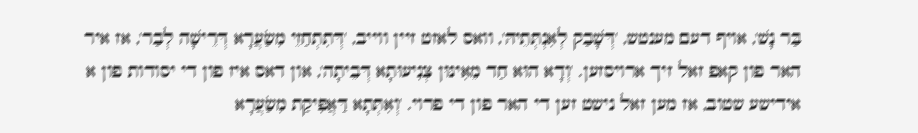בַּר נָשׁ', אויף דעם מענטש, 'דְּשָׁבַק לְאִנְתְּתֵיהּ', וואס לאזט זיין ווייב, 'דְּתִתְחַזֵי מִשַׂעֲרָא דְּרֵישָׁה לְבַר', אז איר האר פון קאפ זאל זיך ארויסזען. 'וְדָא הוּא חַד מֵאִינּוּן צְנִיעוּתָא דְּבֵיתָה', און דאס איז פון די יסודות פון א אידישע שטוב, אז מען זאל נישט זען די האר פון די פרוי. 'וְאִתְּתָא דַּאֲפִּיקַת מִשַׂעֲרָא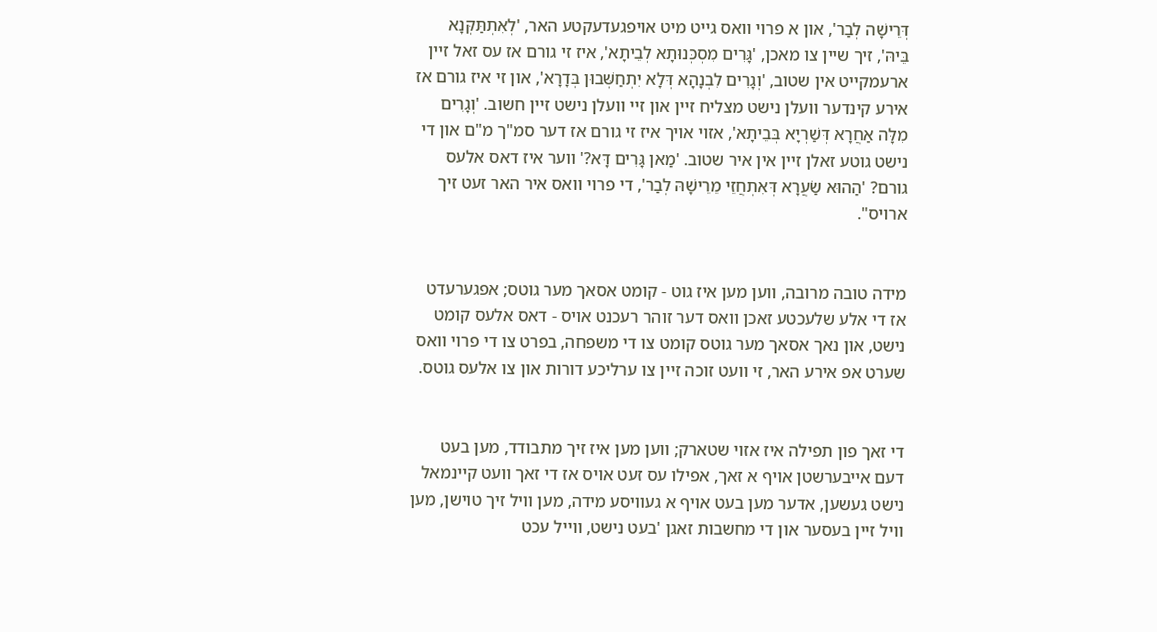דְּרֵישָׁה לְבַר', און א פרוי וואס גייט מיט אויפגעדעקטע האר, 'לְאִתְתַּקְּנָא בֵּיהּ', זיך שיין צו מאכן, 'גָּרִים מִסְכְּנוּתָא לְבֵיתָא', איז זי גורם אז עס זאל זיין ארעמקייט אין שטוב, 'וְגָרִים לִבְנָהָא דְּלָא יִתְחַשְּׁבוּן בְּדָרָא', און זי איז גורם אז אירע קינדער וועלן נישט מצליח זיין און זיי וועלן נישט זיין חשוב. 'וְגָרִים מִלָּה אַחֲרָא דְּשַׁרְיָא בְּבֵיתָא', אזוי אויך איז זי גורם אז דער סמ"ך מ"ם און די נישט גוטע זאלן זיין אין איר שטוב. 'מַאן גָּרִים דָּא?' ווער איז דאס אלעס גורם? 'הַהוּא שַׂעֲרָא דְּאִתְחֲזֵי מֵרֵישָׁהּ לְבַר', די פרוי וואס איר האר זעט זיך ארויס".


מידה טובה מרובה, ווען מען איז גוט - קומט אסאך מער גוטס; אפגערעדט אז די אלע שלעכטע זאכן וואס דער זוהר רעכנט אויס - דאס אלעס קומט נישט, און נאך אסאך מער גוטס קומט צו די משפחה, בפרט צו די פרוי וואס שערט אפ אירע האר, זי וועט זוכה זיין צו ערליכע דורות און צו אלעס גוטס.


די זאך פון תפילה איז אזוי שטארק; ווען מען איז זיך מתבודד, מען בעט דעם אייבערשטן אויף א זאך, אפילו עס זעט אויס אז די זאך וועט קיינמאל נישט געשען, אדער מען בעט אויף א געוויסע מידה, מען וויל זיך טוישן, מען וויל זיין בעסער און די מחשבות זאגן 'בעט נישט, ווייל עכט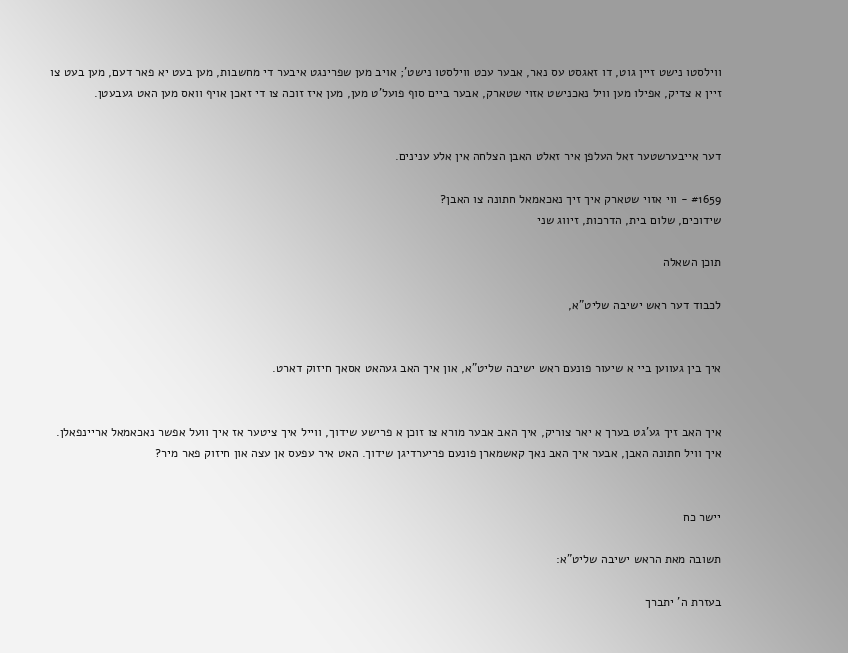ווילסטו נישט זיין גוט, דו זאגסט עס נאר, אבער עכט ווילסטו נישט'; אויב מען שפרינגט איבער די מחשבות, מען בעט יא פאר דעם, מען בעט צו זיין א צדיק, אפילו מען וויל נאכנישט אזוי שטארק, אבער ביים סוף פועל'ט מען, מען איז זוכה צו די זאכן אויף וואס מען האט געבעטן.


דער אייבערשטער זאל העלפן איר זאלט האבן הצלחה אין אלע ענינים.

#1659 - ווי אזוי שטארק איך זיך נאכאמאל חתונה צו האבן?
שידוכים, שלום בית, הדרכות, זיווג שני

תוכן השאלה

לכבוד דער ראש ישיבה שליט"א,


איך בין געווען ביי א שיעור פונעם ראש ישיבה שליט"א, און איך האב געהאט אסאך חיזוק דארט.


איך האב זיך גע'גט בערך א יאר צוריק, איך האב אבער מורא צו זוכן א פרישע שידוך, ווייל איך ציטער אז איך וועל אפשר נאכאמאל אריינפאלן. איך וויל חתונה האבן, אבער איך האב נאך קאשמארן פונעם פריערדיגן שידוך. האט איר עפעס אן עצה און חיזוק פאר מיר?


יישר כח

תשובה מאת הראש ישיבה שליט"א:

בעזרת ה' יתברך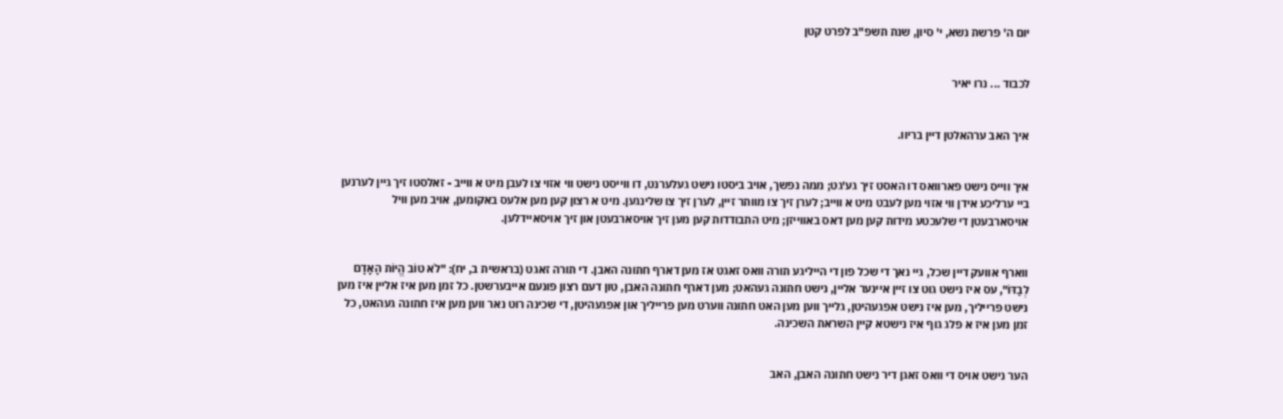יום ה' פרשת נשא, י' סיון, שנת תשפ"ב לפרט קטן


לכבוד ... נרו יאיר


איך האב ערהאלטן דיין בריוו.


איך ווייס נישט פארוואס דו האסט זיך גע'גט; ממה נפשך, אויב ביסטו נישט געלערנט, דו ווייסט נישט ווי אזוי צו לעבן מיט א ווייב - זאלסטו זיך גיין לערנען ביי ערליכע אידן ווי אזוי מען לעבט מיט א ווייב; לערן זיך צו מוותר זיין, לערן זיך צו שלינגען. מיט א רצון קען מען אלעס באקומען, אויב מען וויל אויסארבעטן די שלעכטע מידות קען מען דאס באווייזן; מיט התבודדות קען מען זיך אויסארבעטן און זיך אויסאיידלען.


ווארף אוועק דיין שכל, גיי נאך די שכל פון די הייליגע תורה וואס זאגט אז מען דארף חתונה האבן. די תורה זאגט (בראשית ב, יח): "לֹא טוֹב הֱיוֹת הָאָדָם לְבַדּוֹ", עס איז נישט גוט צו זיין איינער אליין, נישט חתונה געהאט; מען דארף חתונה האבן, טון דעם רצון פונעם אייבערשטן. כל זמן מען איז אליין איז מען נישט פרייליך, מען איז נישט אפגעהיטן, גלייך ווען מען האט חתונה ווערט מען פרייליך און אפגעהיטן, די שכינה רוט נאר ווען מען איז חתונה געהאט, כל זמן מען איז א פלג גוף איז נישטא קיין השראת השכינה.


הער נישט אויס די וואס זאגן דיר נישט חתונה האבן, האב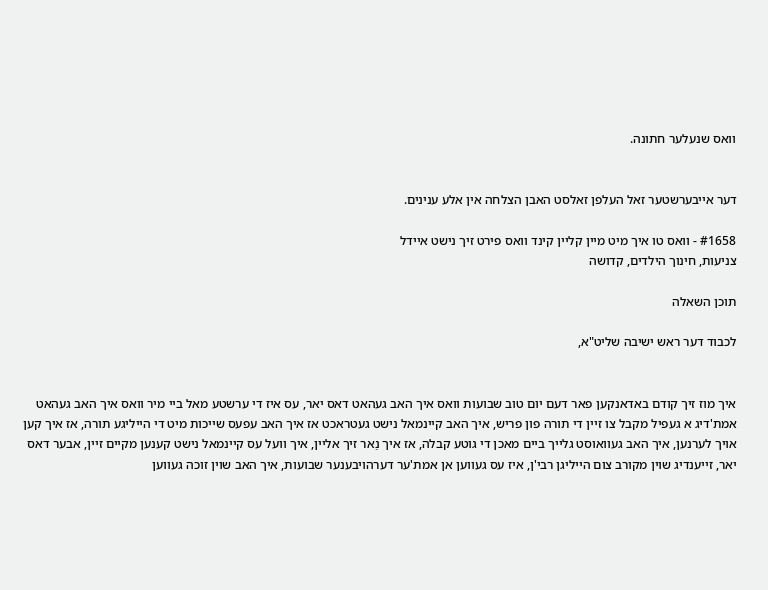וואס שנעלער חתונה.


דער אייבערשטער זאל העלפן זאלסט האבן הצלחה אין אלע ענינים.

#1658 - וואס טו איך מיט מיין קליין קינד וואס פירט זיך נישט איידל
צניעות, חינוך הילדים, קדושה

תוכן השאלה

לכבוד דער ראש ישיבה שליט"א,


איך מוז זיך קודם באדאנקען פאר דעם יום טוב שבועות וואס איך האב געהאט דאס יאר, עס איז די ערשטע מאל ביי מיר וואס איך האב געהאט אמת'דיג א געפיל מקבל צו זיין די תורה פון פריש, איך האב קיינמאל נישט געטראכט אז איך האב עפעס שייכות מיט די הייליגע תורה, אז איך קען אויך לערנען, איך האב געוואוסט גלייך ביים מאכן די גוטע קבלה, אז איך נַאר זיך אליין, איך וועל עס קיינמאל נישט קענען מקיים זיין, אבער דאס יאר, זייענדיג שוין מקורב צום הייליגן רבי'ן, איז עס געווען אן אמת'ער דערהויבענער שבועות, איך האב שוין זוכה געווען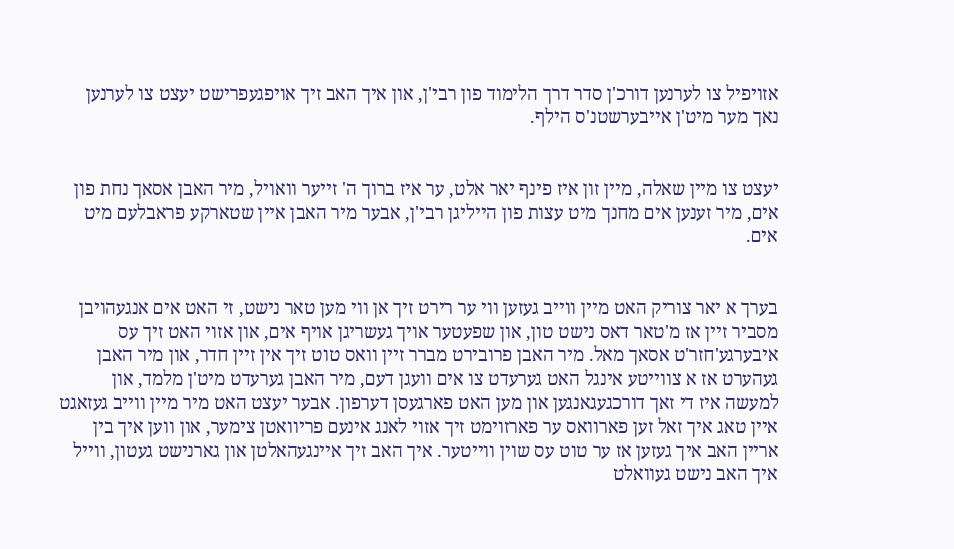אזויפיל צו לערנען דורכ'ן סדר דרך הלימוד פון רבי'ן, און איך האב זיך אויפגעפרישט יעצט צו לערנען נאך מער מיט'ן אייבערשטנ'ס הילף.


יעצט צו מיין שאלה, מיין זון איז פינף יאר אלט, ער איז ברוך ה' זייער וואויל, מיר האבן אסאך נחת פון אים, מיר זענען אים מחנך מיט עצות פון הייליגן רבי'ן, אבער מיר האבן איין שטארקע פראבלעם מיט אים.


בערך א יאר צוריק האט מיין ווייב געזען ווי ער רירט זיך אן ווי מען טאר נישט, זי האט אים אנגעהויבן מסביר זיין אז מ'טאר דאס נישט טון, און שפעטער אויך געשריגן אויף אים, און אזוי האט זיך עס איבערגע'חזר'ט אסאך מאל. מיר האבן פרובירט מברר זיין וואס טוט זיך אין זיין חדר, און מיר האבן געהערט אז א צווייטע אינגל האט גערעדט צו אים וועגן דעם, מיר האבן גערעדט מיט'ן מלמד, און למעשה איז די זאך דורכגעגאנגען און מען האט פארגעסן דערפון. אבער יעצט האט מיר מיין ווייב געזאגט איין טאג איך זאל זען פארוואס ער פארזוימט זיך אזוי לאנג אינעם פריוואטן צימער, און ווען איך בין אריין האב איך געזען אז ער טוט עס שוין ווייטער. איך האב זיך איינגעהאלטן און גארנישט געטון, ווייל איך האב נישט געוואלט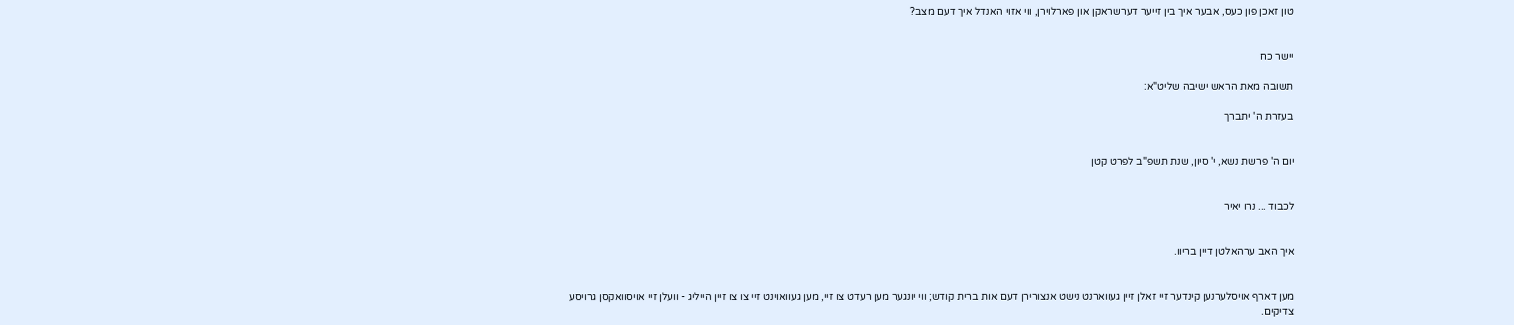טון זאכן פון כעס, אבער איך בין זייער דערשראקן און פארלוירן, ווי אזוי האנדל איך דעם מצב?


יישר כח

תשובה מאת הראש ישיבה שליט"א:

בעזרת ה' יתברך


יום ה' פרשת נשא, י' סיון, שנת תשפ"ב לפרט קטן


לכבוד ... נרו יאיר


איך האב ערהאלטן דיין בריוו.


מען דארף אויסלערנען קינדער זיי זאלן זיין געווארנט נישט אנצורירן דעם אות ברית קודש; ווי יונגער מען רעדט צו זיי, מען געוואוינט זיי צו צו זיין הייליג - וועלן זיי אויסוואקסן גרויסע צדיקים.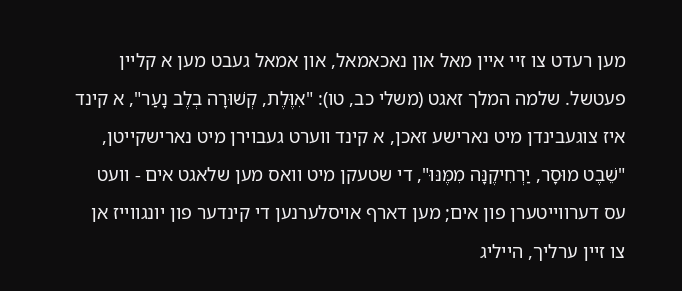מען רעדט צו זיי איין מאל און נאכאמאל, און אמאל געבט מען א קליין פעטשל. שלמה המלך זאגט (משלי כב, טו): "אִוֶּלֶת, קְשׁוּרָה בְלֶב נָעַר", א קינד איז צוגעבינדן מיט נארישע זאכן, א קינד ווערט געבוירן מיט נארישקייטן, "שֵׁבֶט מוּסָר, יַרְחִיקֶנָּה מִמֶּנּוּ", די שטעקן מיט וואס מען שלאגט אים - וועט עס דערווייטערן פון אים; מען דארף אויסלערנען די קינדער פון יונגווייז אן צו זיין ערליך, הייליג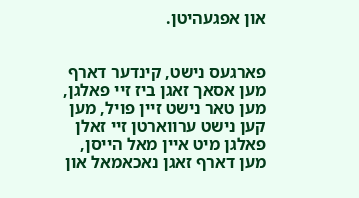און אפגעהיטן.


פארגעס נישט, קינדער דארף מען אסאך זאגן ביז זיי פאלגן, מען טאר נישט זיין פויל, מען קען נישט ערווארטן זיי זאלן פאלגן מיט איין מאל הייסן, מען דארף זאגן נאכאמאל און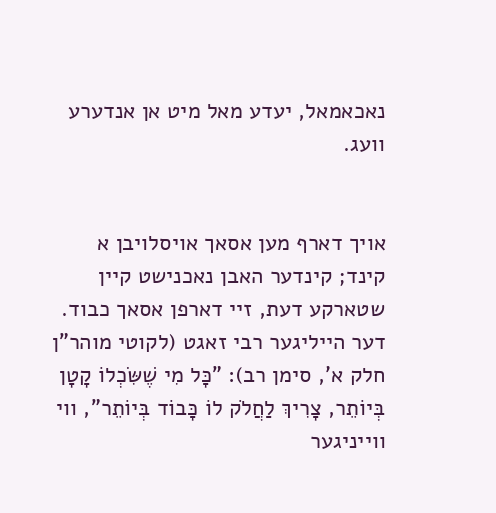נאכאמאל, יעדע מאל מיט אן אנדערע וועג.


אויך דארף מען אסאך אויסלויבן א קינד; קינדער האבן נאכנישט קיין שטארקע דעת, זיי דארפן אסאך כבוד. דער הייליגער רבי זאגט (לקוטי מוהר"ן חלק א', סימן רב): "כָּל מִי שֶׁשִּׂכְלוֹ קָטָן בְּיוֹתֵר, צָרִיךְ לַחֲלֹק לוֹ כָּבוֹד בְּיוֹתֵר", ווי ווייניגער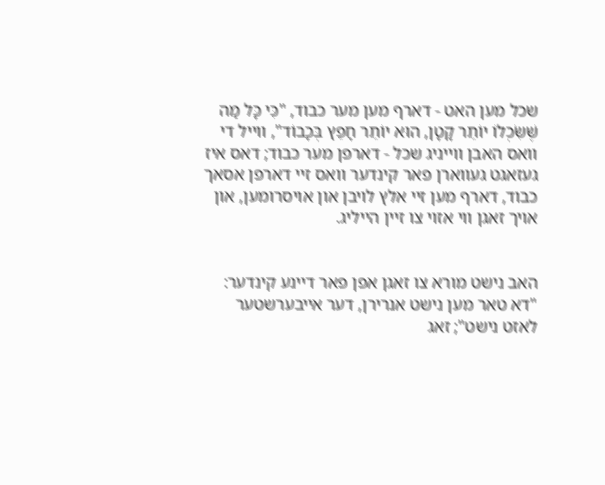שכל מען האט - דארף מען מער כבוד, "כִּי כָּל מַה שֶּׁשִּׂכְלוֹ יוֹתֵר קָטָן, הוּא יוֹתֵר חָפֵץ בְּכָבוֹד", ווייל די וואס האבן ווייניג שכל - דארפן מער כבוד; דאס איז געזאגט געווארן פאר קינדער וואס זיי דארפן אסאך כבוד, דארף מען זיי אלץ לויבן און אויסרומען, און אויך זאגן ווי אזוי צו זיין הייליג.


האב נישט מורא צו זאגן אפן פאר דיינע קינדער: "דא טאר מען נישט אנרירן, דער אייבערשטער לאזט נישט"; זאג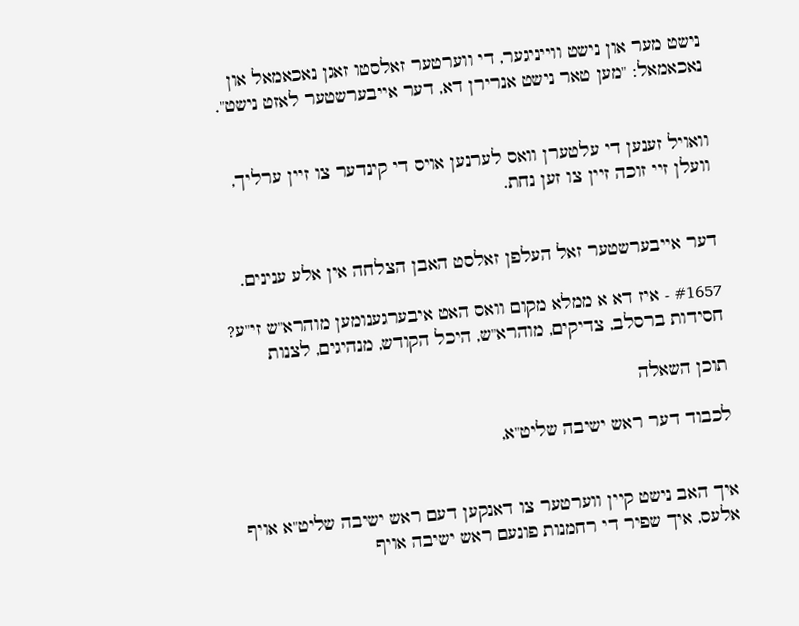נישט מער און נישט ווייניגער, די ווערטער זאלסטו זאגן נאכאמאל און נאכאמאל: "מען טאר נישט אנרירן דא, דער אייבערשטער לאזט נישט".


וואויל זענען די עלטערן וואס לערנען אויס די קינדער צו זיין ערליך, וועלן זיי זוכה זיין צו זען נחת.


דער אייבערשטער זאל העלפן זאלסט האבן הצלחה אין אלע ענינים.

#1657 - איז דא א ממלא מקום וואס האט איבערגענומען מוהרא"ש זי"ע?
חסידות ברסלב, צדיקים, מוהרא"ש, היכל הקודש, מנהיגים, לצנות

תוכן השאלה

לכבוד דער ראש ישיבה שליט"א,


איך האב נישט קיין ווערטער צו דאנקען דעם ראש ישיבה שליט"א אויף אלעס, איך שפיר די רחמנות פונעם ראש ישיבה אויף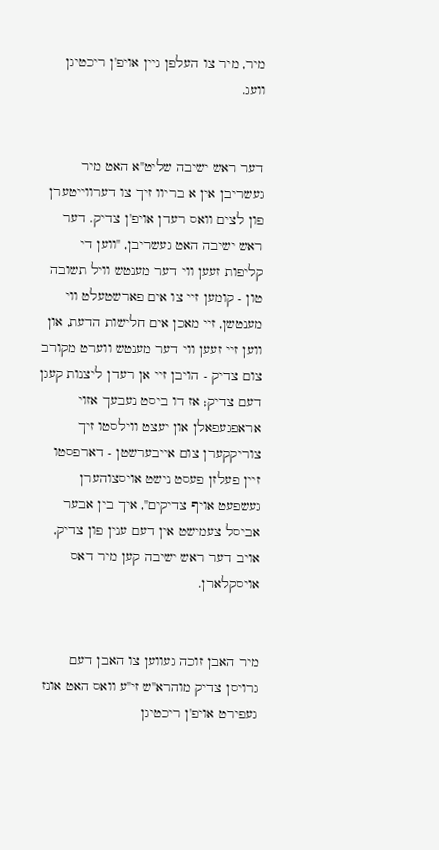מיר, מיר צו העלפן גיין אויפ'ן ריכטיגן וועג.


דער ראש ישיבה שליט"א האט מיר געשריבן אין א בריוו זיך צו דערווייטערן פון לצים וואס רעדן אויפ'ן צדיק. דער ראש ישיבה האט געשריבן, "ווען די קליפות זעען ווי דער מענטש וויל תשובה טון - קומען זיי צו אים פארשטעלט ווי מענטשן, זיי מאכן אים חלישות הדעת, און ווען זיי זעען ווי דער מענטש ווערט מקורב צום צדיק - הויבן זיי אן רעדן ליצנות קעגן דעם צדיק; אז דו ביסט נעבעך אזוי אראפגעפאלן און יעצט ווילסטו זיך צוריקקערן צום אייבערשטן - דארפסטו זיין פעלזן פעסט נישט אויסצוהערן געשפעט אויף צדיקים", איך בין אבער אביסל צעמישט אין דעם ענין פון צדיק, אויב דער ראש ישיבה קען מיר דאס אויסקלארן.


מיר האבן זוכה געווען צו האבן דעם גרויסן צדיק מוהרא"ש זי"ע וואס האט אונז געפירט אויפ'ן ריכטיגן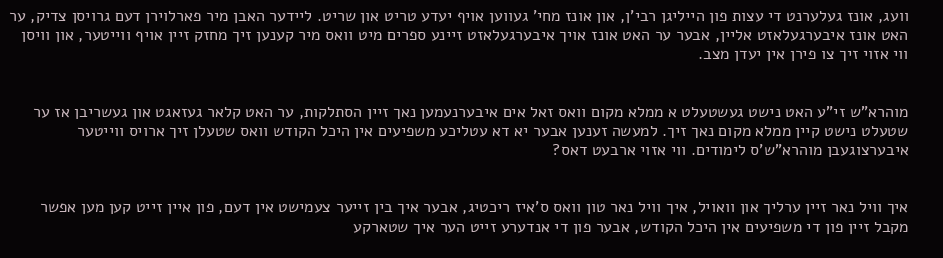וועג, אונז געלערנט די עצות פון הייליגן רבי'ן, און אונז מחי' געווען אויף יעדע טריט און שריט. ליידער האבן מיר פארלוירן דעם גרויסן צדיק, ער האט אונז איבערגעלאזט אליין, אבער ער האט אונז אויך איבערגעלאזט זיינע ספרים מיט וואס מיר קענען זיך מחזק זיין אויף ווייטער, און וויסן ווי אזוי זיך צו פירן אין יעדן מצב.


מוהרא"ש זי"ע האט נישט געשטעלט א ממלא מקום וואס זאל אים איבערנעמען נאך זיין הסתלקות, ער האט קלאר געזאגט און געשריבן אז ער שטעלט נישט קיין ממלא מקום נאך זיך. למעשה זענען אבער יא דא עטליכע משפיעים אין היכל הקודש וואס שטעלן זיך ארויס ווייטער איבערצוגעבן מוהרא"ש'ס לימודים. ווי אזוי ארבעט דאס?


איך וויל נאר זיין ערליך און וואויל, איך וויל נאר טון וואס ס'איז ריכטיג, אבער איך בין זייער צעמישט אין דעם, פון איין זייט קען מען אפשר מקבל זיין פון די משפיעים אין היכל הקודש, אבער פון די אנדערע זייט הער איך שטארקע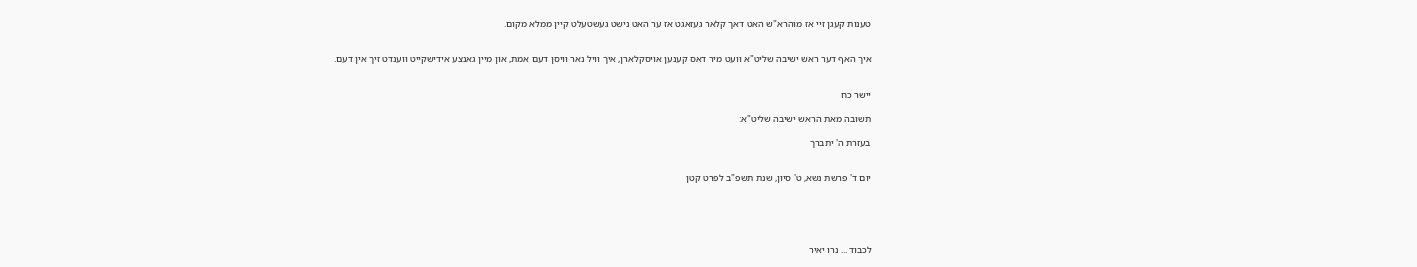טענות קעגן זיי אז מוהרא"ש האט דאך קלאר געזאגט אז ער האט נישט געשטעלט קיין ממלא מקום.


איך האף דער ראש ישיבה שליט"א וועט מיר דאס קענען אויסקלארן, איך וויל נאר וויסן דעם אמת, און מיין גאנצע אידישקייט ווענדט זיך אין דעם.


יישר כח

תשובה מאת הראש ישיבה שליט"א:

בעזרת ה' יתברך


יום ד' פרשת נשא, ט' סיון, שנת תשפ"ב לפרט קטן





לכבוד ... נרו יאיר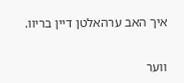איך האב ערהאלטן דיין בריוו.


ווער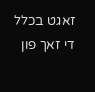זאגט בכלל די זאך פון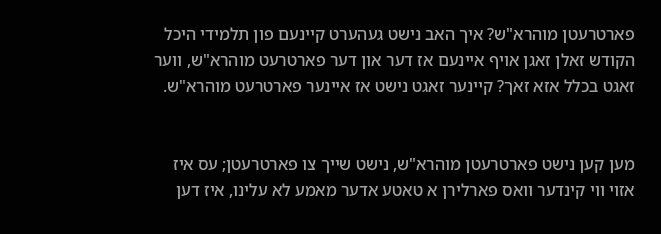פארטרעטן מוהרא"ש? איך האב נישט געהערט קיינעם פון תלמידי היכל הקודש זאלן זאגן אויף איינעם אז דער און דער פארטרעט מוהרא"ש, ווער זאגט בכלל אזא זאך? קיינער זאגט נישט אז איינער פארטרעט מוהרא"ש.


מען קען נישט פארטרעטן מוהרא"ש, נישט שייך צו פארטרעטן; עס איז אזוי ווי קינדער וואס פארלירן א טאטע אדער מאמע לא עלינו, איז דען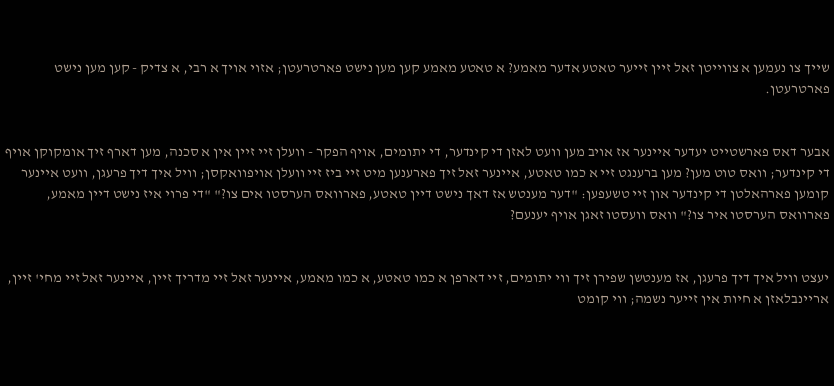שייך צו נעמען א צווייטן זאל זיין זייער טאטע אדער מאמע? א טאטע מאמע קען מען נישט פארטרעטן; אזוי אויך א רבי, א צדיק - קען מען נישט פארטרעטן.


אבער דאס פארשטייט יעדער איינער אז אויב מען וועט לאזן די קינדער, די יתומים, אויף הפקר - וועלן זיי זיין אין א סכנה, מען דארף זיך אומקוקן אויף די קינדער; וואס טוט מען? מען ברענגט זיי א כמו טאטע, איינער זאל זיך פארענען מיט זיי ביז זיי וועלן אויפוואקסן; וויל איך דיך פרעגן, וועט איינער קומען פארהאלטן די קינדער און זיי טשעפען: "דער מענטש אז דאך נישט דיין טאטע, פארוואס הערסטו אים צו?" "די פרוי איז נישט דיין מאמע, פארוואס הערסטו איר צו?" וואס וועסטו זאגן אויף יענעם?


יעצט וויל איך דיך פרעגן, אז מענטשן שפירן זיך ווי יתומים, זיי דארפן א כמו טאטע, א כמו מאמע, איינער זאל זיי מדריך זיין, איינער זאל זיי מחי' זיין, אריינבלאזן א חיות אין זייער נשמה; ווי קומט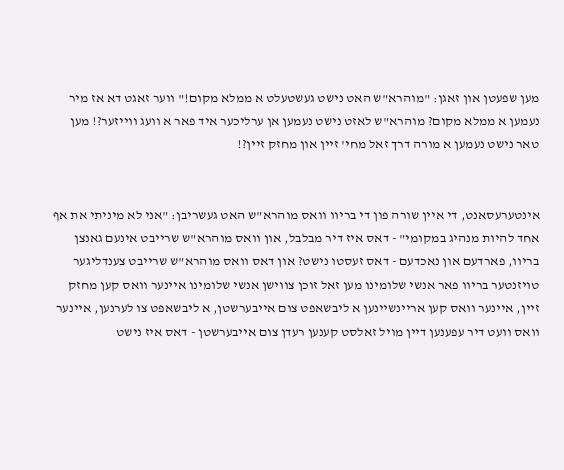מען שפעטן און זאגן: "מוהרא"ש האט נישט געשטעלט א ממלא מקום!" ווער זאגט דא אז מיר נעמען א ממלא מקום? מוהרא"ש לאזט נישט נעמען אן ערליכער איד פאר א וועג ווייזער?! מען טאר נישט נעמען א מורה דרך זאל מחי' זיין און מחזק זיין?!


אינטערעסאנט, די איין שורה פון די בריוו וואס מוהרא"ש האט געשריבן: "אני לא מיניתי את אף אחד להיות מנהיג במקומי" - דאס איז דיר מבלבל, און וואס מוהרא"ש שרייבט אינעם גאנצן בריוו, פארדעם און נאכדעם - דאס זעסטו נישט? און דאס וואס מוהרא"ש שרייבט צענדליגער טויזנטער בריוו פאר אנשי שלומינו מען זאל זוכן צווישן אנשי שלומינו איינער וואס קען מחזק זיין, איינער וואס קען אריינשיינען א ליבשאפט צום אייבערשטן, א ליבשאפט צו לערנען, איינער וואס וועט דיר עפענען דיין מויל זאלסט קענען רעדן צום אייבערשטן - דאס איז נישט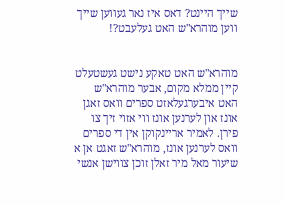שייך היינט? דאס איז נאר געווען שייך ווען מוהרא"ש האט געלעבט?!


מוהרא"ש האט טאקע נישט געשטעלט קיין ממלא מקום, אבער מוהרא"ש האט איבערגעלאזט ספרים וואס זאגן אונז און לערנען אונז ווי אזוי זיך צו פירן. לאמיר אריינקוקן אין די ספרים וואס לערנען אונז, מוהרא"ש זאגט אן א שיעור מאל מיר זאלן זוכן צווישן אנשי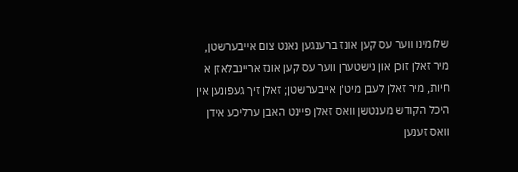שלומינו ווער עס קען אונז ברענגען נאנט צום אייבערשטן, מיר זאלן זוכן און נישטערן ווער עס קען אונז אריינבלאזן א חיות, מיר זאלן לעבן מיט'ן אייבערשטן; זאלן זיך געפונען אין היכל הקודש מענטשן וואס זאלן פיינט האבן ערליכע אידן וואס זענען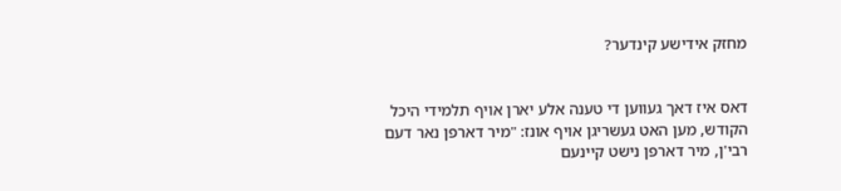מחזק אידישע קינדער?


דאס איז דאך געווען די טענה אלע יארן אויף תלמידי היכל הקודש, מען האט געשריגן אויף אונז: "מיר דארפן נאר דעם רבי'ן, מיר דארפן נישט קיינעם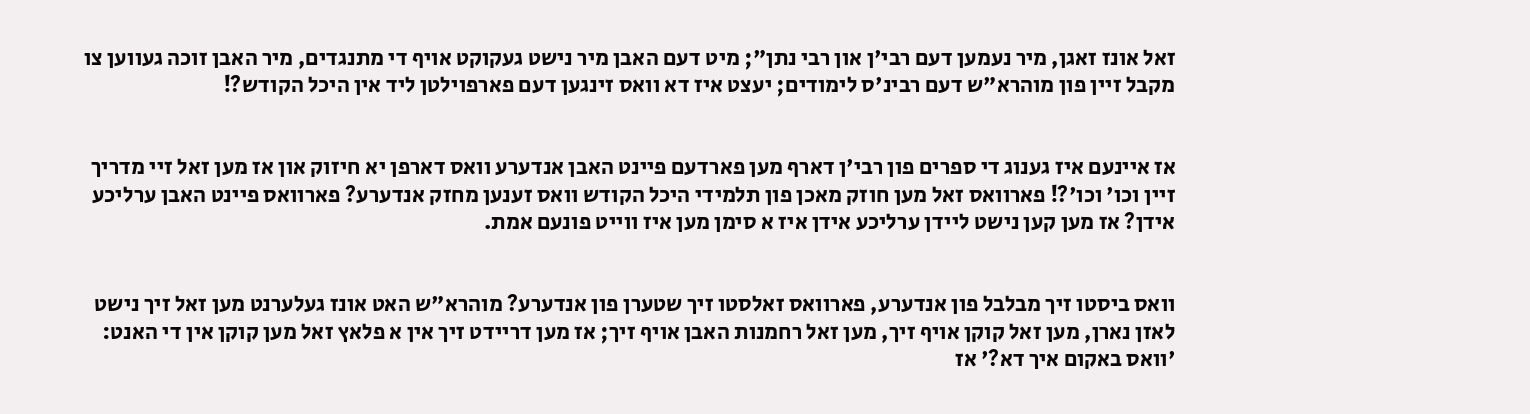זאל אונז זאגן, מיר נעמען דעם רבי'ן און רבי נתן"; מיט דעם האבן מיר נישט געקוקט אויף די מתנגדים, מיר האבן זוכה געווען צו מקבל זיין פון מוהרא"ש דעם רבינ'ס לימודים; יעצט איז דא וואס זינגען דעם פארפוילטן ליד אין היכל הקודש?!


אז איינעם איז גענוג די ספרים פון רבי'ן דארף מען פארדעם פיינט האבן אנדערע וואס דארפן יא חיזוק און אז מען זאל זיי מדריך זיין וכו' וכו'?! פארוואס זאל מען חוזק מאכן פון תלמידי היכל הקודש וואס זענען מחזק אנדערע? פארוואס פיינט האבן ערליכע אידן? אז מען קען נישט ליידן ערליכע אידן איז א סימן מען איז ווייט פונעם אמת.


וואס ביסטו זיך מבלבל פון אנדערע, פארוואס זאלסטו זיך שטערן פון אנדערע? מוהרא"ש האט אונז געלערנט מען זאל זיך נישט לאזן נארן, מען זאל קוקן אויף זיך, מען זאל רחמנות האבן אויף זיך; אז מען דריידט זיך אין א פלאץ זאל מען קוקן אין די האנט: 'וואס באקום איך דא?' אז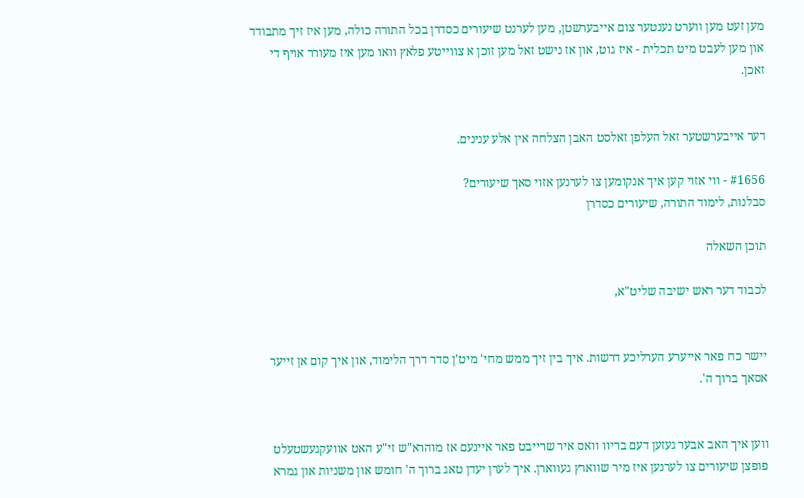מען זעט מען ווערט נענטער צום אייבערשטן, מען לערנט שיעורים כסדרן בכל התורה כולה, מען איז זיך מתבודד און מען לעבט מיט תכלית - איז גוט, און אז נישט זאל מען זוכן א צווייטע פלאץ וואו מען איז מעורר אויף די זאכן.


דער אייבערשטער זאל העלפן זאלסט האבן הצלחה אין אלע ענינים.

#1656 - ווי אזוי קען איך אנקומען צו לערנען אזוי סאך שיעורים?
סבלנות, לימוד התורה, שיעורים כסדרן

תוכן השאלה

לכבוד דער ראש ישיבה שליט"א,


יישר כח פאר אייערע הערליכע דרשות. איך בין זיך ממש מחי' מיט'ן סדר דרך הלימוד, און איך קום אן זייער אסאך ברוך ה'.


ווען איך האב אבער געזען דעם בריוו וואס איר שרייבט פאר איינעם אז מוהרא"ש זי"ע האט אוועקגעשטעלט פופצן שיעורים צו לערנען איז מיר שווארץ געווארן. איך לערן יעדן טאג ברוך ה' חומש און משניות און גמרא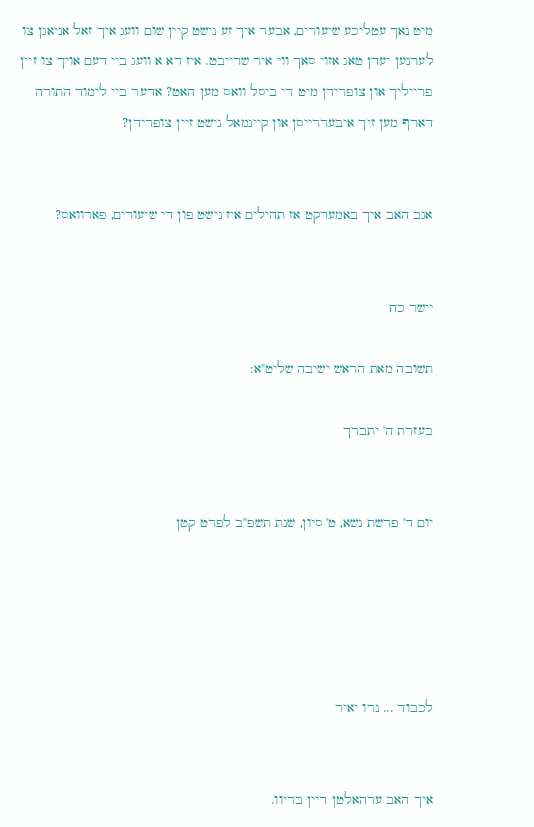מיט נאך עטליכע שיעורים, אבער איך זע נישט קיין שום וועג איך זאל אניאגן צו לערנען יעדן טאג אזוי סאך ווי איר שרייבט. איז דא א וועג ביי דעם אויך צו זיין פרייליך און צופרידן מיט די ביסל וואס מען האט? אדער ביי לימוד התורה דארף מען זיך איבעררייסן און קיינמאל נישט זיין צופרידן?


אגב האב איך באמערקט אז תהילים איז נישט פון די שיעורים, פארוואס?


יישר כח

תשובה מאת הראש ישיבה שליט"א:

בעזרת ה' יתברך


יום ד' פרשת נשא, ט' סיון, שנת תשפ"ב לפרט קטן





לכבוד ... נרו יאיר


איך האב ערהאלטן דיין בריוו.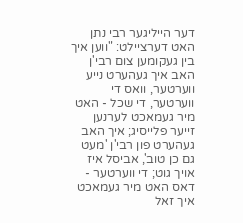דער הייליגער רבי נתן האט דערציילט: "ווען איך בין געקומען צום רבי'ן האב איך געהערט נייע ווערטער, וואס די ווערטער, די שכל - האט מיר געמאכט לערנען זייער פלייסיג; איך האב געהערט פון רבי'ן 'מעט גם כן טוב', אביסל איז אויך גוט; די ווערטער - דאס האט מיר געמאכט איך זאל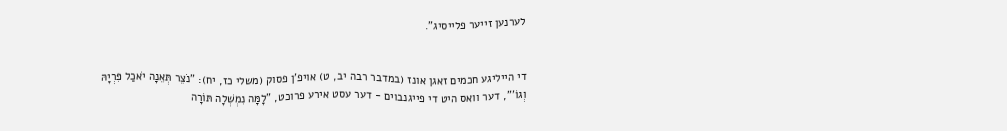לערנען זייער פלייסיג".


די הייליגע חכמים זאגן אונז (במדבר רבה יב, ט) אויפ'ן פסוק (משלי כז, יח): "נֹצֵר תְּאֵנָה יֹאכַל פִּרְיָהּ וְגוֹ'", דער וואס היט די פייגנבוים - דער עסט אירע פרוכט, "לָמָּה נִמְשְׁלָה תּוֹרָה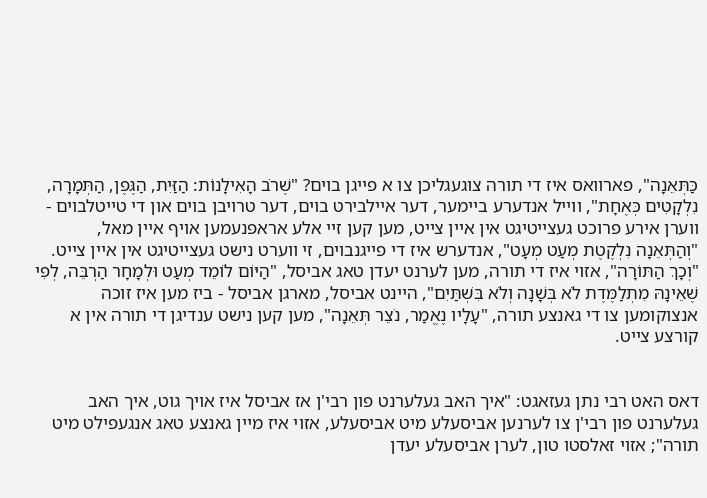כַּתְּאֵנָה", פארוואס איז די תורה צוגעגליכן צו א פייגן בוים? "שֶׁרֹב הָאִילָנוֹת: הַזַּיִת, הַגֶּפֶן, הַתְּמָרָה, נִלְקָטִים כְּאֶחָת", ווייל אנדערע ביימער, דער איילבירט בוים, דער טרויבן בוים און די טייטלבוים - ווערן אירע פרוכט געצייטיגט אין איין צייט, מען קען זיי אלע אראפנעמען אויף איין מאל, "וְהַתְּאֵנָה נִלְקֶטֶת מְעַט מְעָט", אנדערש איז די פייגנבוים, זי ווערט נישט געצייטיגט אין איין צייט. "וְכָךְ הַתּוֹרָה", אזוי איז די תורה, מען לערנט יעדן טאג אביסל, "הַיּוֹם לוֹמֵד מְעַט וּלְמָחָר הַרְבֵּה, לְפִי שֶׁאֵינָהּ מִתְלַמֶּדֶת לֹא בְּשָׁנָה וְלֹא בִּשְׁתַּיִם", היינט אביסל, מארגן אביסל - ביז מען איז זוכה אנצוקומען צו די גאנצע תורה, "עָלָיו נֶאֱמַר, נֹצֵר תְּאֵנָה", מען קען נישט ענדיגן די תורה אין א קורצע צייט.


דאס האט רבי נתן געזאגט: "איך האב געלערנט פון רבי'ן אז אביסל איז אויך גוט, איך האב געלערנט פון רבי'ן צו לערנען אביסעלע מיט אביסעלע, אזוי איז מיין גאנצע טאג אנגעפילט מיט תורה"; אזוי זאלסטו טון, לערן אביסעלע יעדן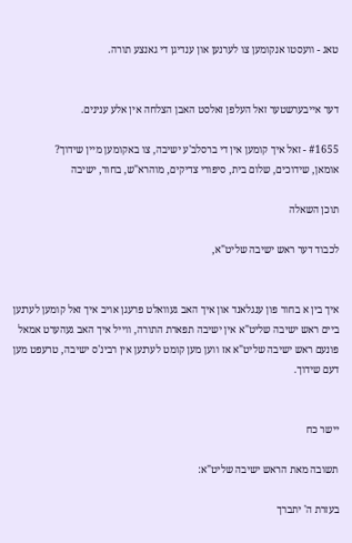טאג - וועסטו אנקומען צו לערנען און ענדיגן די גאנצע תורה.


דער אייבערשטער זאל העלפן זאלסט האבן הצלחה אין אלע ענינים.

#1655 - זאל איך קומען אין די ברסלב'ע ישיבה, צו באקומען מיין שידוך?
אומאן, שידוכים, שלום בית, סיפורי צדיקים, מוהרא"ש, בחור, ישיבה

תוכן השאלה

לכבוד דער ראש ישיבה שליט"א,


איך בין א בחור פון ענגלאנד און איך האב געוואלט פרעגן אויב איך זאל קומען לערנען ביים ראש ישיבה שליט"א אין ישיבה תפארת התורה, ווייל איך האב געהערט אמאל פונעם ראש ישיבה שליט"א אז ווען מען קומט לערנען אין רבינ'ס ישיבה, טרעפט מען דעם שידוך.


יישר כח

תשובה מאת הראש ישיבה שליט"א:

בעזרת ה' יתברך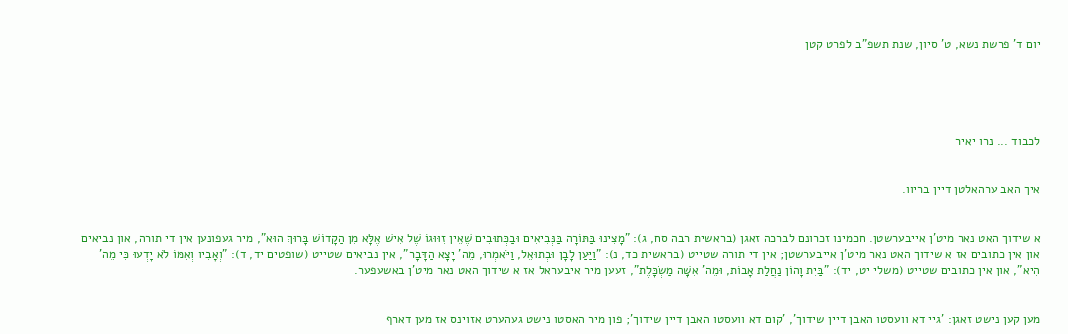יום ד' פרשת נשא, ט' סיון, שנת תשפ"ב לפרט קטן





לכבוד ... נרו יאיר


איך האב ערהאלטן דיין בריוו.


א שידוך האט נאר מיט'ן אייבערשטן. חכמינו זכרונם לברכה זאגן (בראשית רבה סח, ג): "מָצִינוּ בַּתּוֹרָה בַּנְּבִיאִים וּבַכְּתוּבִים שֶׁאֵין זִוּוּגוֹ שֶׁל אִישׁ אֶלָּא מִן הַקָדוֹשׁ בָּרוּךְ הוּא", מיר געפונען אין די תורה, און נביאים און אין כתובים אז א שידוך האט נאר מיט'ן אייבערשטן; אין די תורה שטייט (בראשית כד, נ): "וַיַּעַן לָבָן וּבְתוּאֵל, וַיֹּאמְרוּ, מֵה' יָצָא הַדָּבָר", אין נביאים שטייט (שופטים יד, ד): "וְאָבִיו וְאִמּוֹ לֹא יָדְעוּ כִּי מֵה' הִיא", און אין כתובים שטייט (משלי יט, יד): "בַּיִת וָהוֹן נַחֲלַת אָבוֹת, וּמֵה' אִשָּׁה מַשְׂכָּלֶת", זעען מיר איבעראל אז א שידוך האט נאר מיט'ן באשעפער.


מען קען נישט זאגן: 'גיי דא וועסטו האבן דיין שידוך', 'קום דא וועסטו האבן דיין שידוך'; פון מיר האסטו נישט געהערט אזוינס אז מען דארף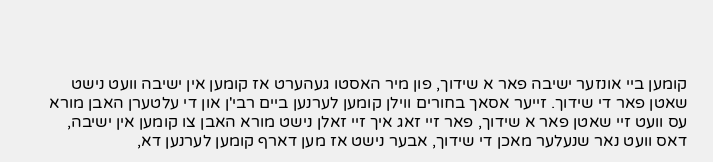קומען ביי אונזער ישיבה פאר א שידוך, פון מיר האסטו געהערט אז קומען אין ישיבה וועט נישט שאטן פאר די שידוך. זייער אסאך בחורים ווילן קומען לערנען ביים רבי'ן און די עלטערן האבן מורא עס וועט זיי שאטן פאר א שידוך, פאר זיי זאג איך זיי זאלן נישט מורא האבן צו קומען אין ישיבה, דאס וועט נאר שנעלער מאכן די שידוך, אבער נישט אז מען דארף קומען לערנען דא,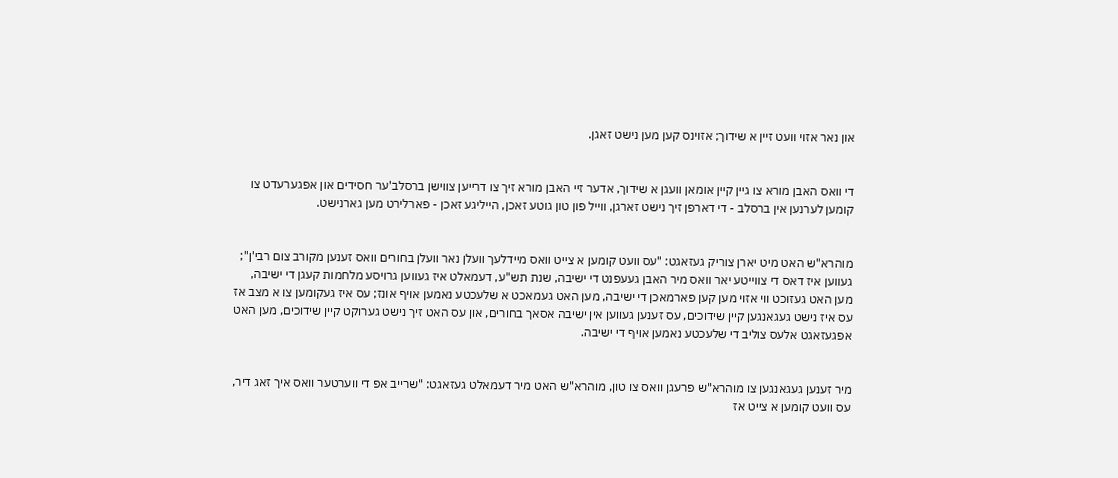און נאר אזוי וועט זיין א שידוך; אזוינס קען מען נישט זאגן.


די וואס האבן מורא צו גיין קיין אומאן וועגן א שידוך, אדער זיי האבן מורא זיך צו דרייען צווישן ברסלב'ער חסידים און אפגערעדט צו קומען לערנען אין ברסלב - די דארפן זיך נישט זארגן, ווייל פון טון גוטע זאכן, הייליגע זאכן - פארלירט מען גארנישט.


מוהרא"ש האט מיט יארן צוריק געזאגט: "עס וועט קומען א צייט וואס מיידלעך וועלן נאר וועלן בחורים וואס זענען מקורב צום רבי'ן"; געווען איז דאס די צווייטע יאר וואס מיר האבן געעפנט די ישיבה, שנת תש"ע, דעמאלט איז געווען גרויסע מלחמות קעגן די ישיבה, מען האט געזוכט ווי אזוי מען קען פארמאכן די ישיבה, מען האט געמאכט א שלעכטע נאמען אויף אונז; עס איז געקומען צו א מצב אז עס איז נישט געגאנגען קיין שידוכים, עס זענען געווען אין ישיבה אסאך בחורים, און עס האט זיך נישט גערוקט קיין שידוכים, מען האט אפגעזאגט אלעס צוליב די שלעכטע נאמען אויף די ישיבה.


מיר זענען געגאנגען צו מוהרא"ש פרעגן וואס צו טון, מוהרא"ש האט מיר דעמאלט געזאגט: "שרייב אפ די ווערטער וואס איך זאג דיר, עס וועט קומען א צייט אז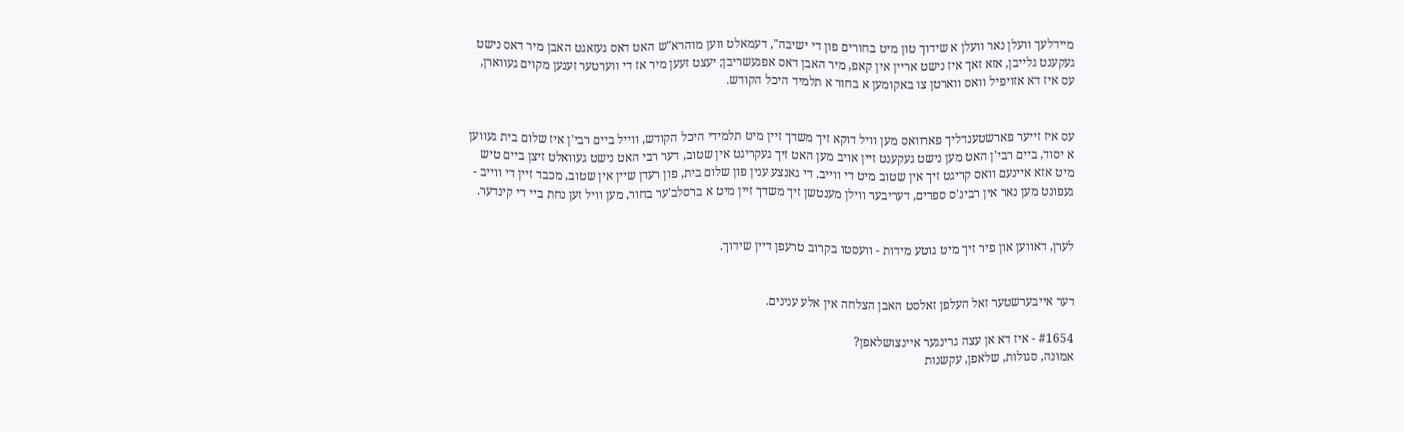מיידלעך וועלן נאר וועלן א שידוך טון מיט בחורים פון די ישיבה", דעמאלט ווען מוהרא"ש האט דאס געזאגט האבן מיר דאס נישט געקענט גלייבן, אזא זאך איז נישט אריין אין קאפ, מיר האבן דאס אפגעשריבן; יעצט זעען מיר אז די ווערטער זענען מקוים געווארן, עס איז דא אזויפיל וואס ווארטן צו באקומען א בחור א תלמיד היכל הקודש.


עס איז זייער פארשטענדליך פארוואס מען וויל דוקא זיך משדך זיין מיט תלמידי היכל הקודש, ווייל ביים רבי'ן איז שלום בית געווען א יסוד, ביים רבי'ן האט מען נישט געקענט זיין אויב מען האט זיך געקריגט אין שטוב, דער רבי האט נישט געוואלט זיצן ביים טיש מיט אזא איינעם וואס קריגט זיך אין שטוב מיט די ווייב. די גאנצע ענין פון שלום בית, פון רעדן שיין אין שטוב, מכבד זיין די ווייב - געפונט מען נאר אין רבינ'ס ספרים, דעריבער ווילן מענטשן זיך משדך זיין מיט א ברסלב'ער בחור, מען וויל זען נחת ביי די קינדער.


לערן, דאווען און פיר זיך מיט גוטע מידות - וועסטו בקרוב טרעפן דיין שידוך.


דער אייבערשטער זאל העלפן זאלסט האבן הצלחה אין אלע ענינים.

#1654 - איז דא אן עצה גרינגער איינצושלאפן?
אמונה, סגולות, שלאפן, עקשנות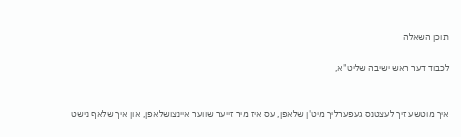תוכן השאלה

לכבוד דער ראש ישיבה שליט"א,


איך מוטשע זיך לעצטנס געפערליך מיט'ן שלאפן, עס איז מיר זייער שווער איינצושלאפן, און איך שלאף נישט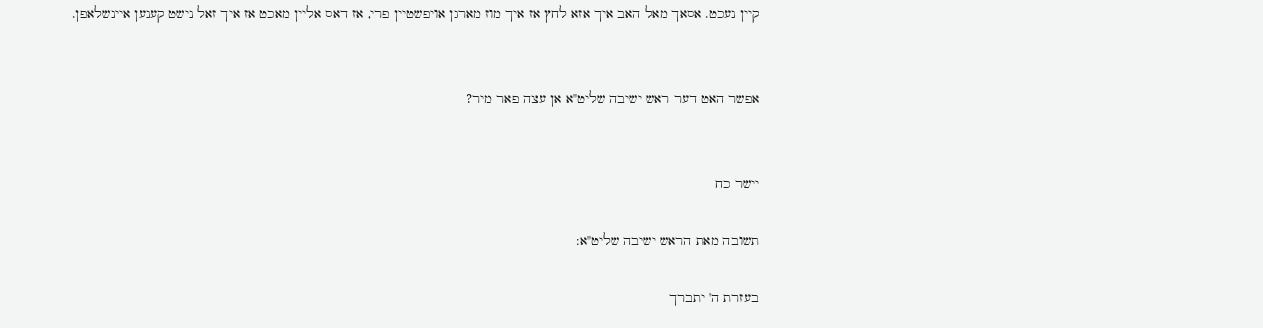קיין נעכט. אסאך מאל האב איך אזא לחץ אז איך מוז מארגן אויפשטיין פרי, אז דאס אליין מאכט אז איך זאל נישט קענען איינשלאפן.


אפשר האט דער ראש ישיבה שליט"א אן עצה פאר מיר?


יישר כח

תשובה מאת הראש ישיבה שליט"א:

בעזרת ה' יתברך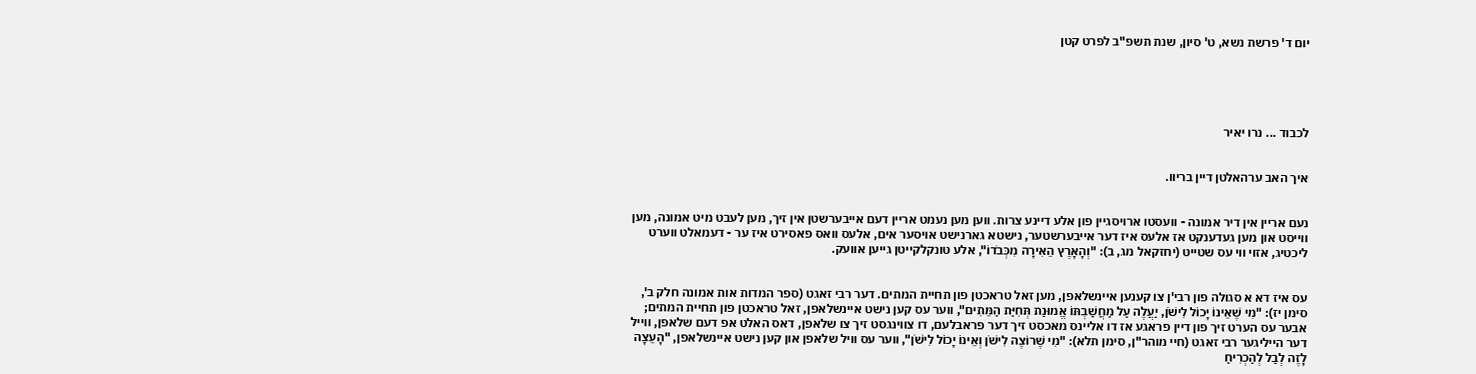יום ד' פרשת נשא, ט' סיון, שנת תשפ"ב לפרט קטן





לכבוד ... נרו יאיר


איך האב ערהאלטן דיין בריוו.


נעם אריין אין דיר אמונה - וועסטו ארויסגיין פון אלע דיינע צרות. ווען מען נעמט אריין דעם אייבערשטן אין זיך, מען לעבט מיט אמונה, מען ווייסט און מען געדענקט אז אלעס איז דער אייבערשטער, נישטא גארנישט אויסער אים, אלעס וואס פאסירט איז ער - דעמאלט ווערט ליכטיג, אזוי ווי עס שטייט (יחזקאל מג, ב): "וְהָאָרֶץ הֵאִירָה מִכְּבֹדוֹ", אלע טונקלקייטן גייען אוועק.


עס איז דא א סגולה פון רבי'ן צו קענען איינשלאפן, מען זאל טראכטן פון תחיית המתים. דער רבי זאגט (ספר המדות אות אמונה חלק ב', סימן יז): "מִי שֶׁאֵינוֹ יָכוֹל לִישֹׁן, יַעֲלֶה עַל מַחֲשַׁבְתּוֹ אֱמוּנַת תְּחִיַּת הַמֵּתִים", ווער עס קען נישט איינשלאפן, זאל טראכטן פון תחיית המתים; אבער עס הערט זיך פון דיין פראגע אז דו אליינס מאכסט זיך דער פראבלעם, דו צווינגסט זיך צו שלאפן, דאס האלט אפ דעם שלאפן, ווייל דער הייליגער רבי זאגט (חיי מוהר"ן, סימן תלא): "מִי שֶׁרוֹצֶה לִישֹׁן וְאֵינוֹ יָכוֹל לִישֹׁן", ווער עס וויל שלאפן און קען נישט איינשלאפן, "הָעֵצָה לָזֶה לְבַל לְהַכְרִיחַ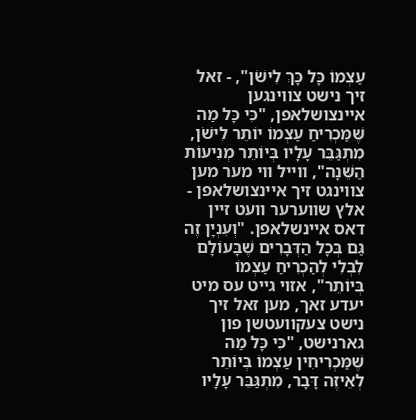עַצְמוֹ כָּל כָּךְ לִישֹׁן", - זאל זיך נישט צווינגען איינצושלאפן, "כִּי כָּל מַה שֶּׁמַּכְרִיחַ עַצְמוֹ יוֹתֵר לִישֹׁן, מִתְגַּבֵּר עָלָיו בְּיוֹתֵר מְנִיעוֹת הַשֵּׁנָה", ווייל ווי מער מען צווינגט זיך איינצושלאפן - אלץ שווערער וועט זיין דאס איינשלאפן. "וְעִנְיָן זֶה גַּם בְּכָל הַדְּבָרִים שֶׁבָּעוֹלָם לִבְלִי לְהַכְרִיחַ עַצְמוֹ בְּיוֹתֵר", אזוי גייט עס מיט יעדע זאך, מען זאל זיך נישט צעקוועטשן פון גארנישט, "כִּי כָּל מַה שֶּׁמַּכְרִיחִין עַצְמוֹ בְּיוֹתֵר לְאֵיזֶה דָּבָר, מִתְגַּבֵּר עָלָיו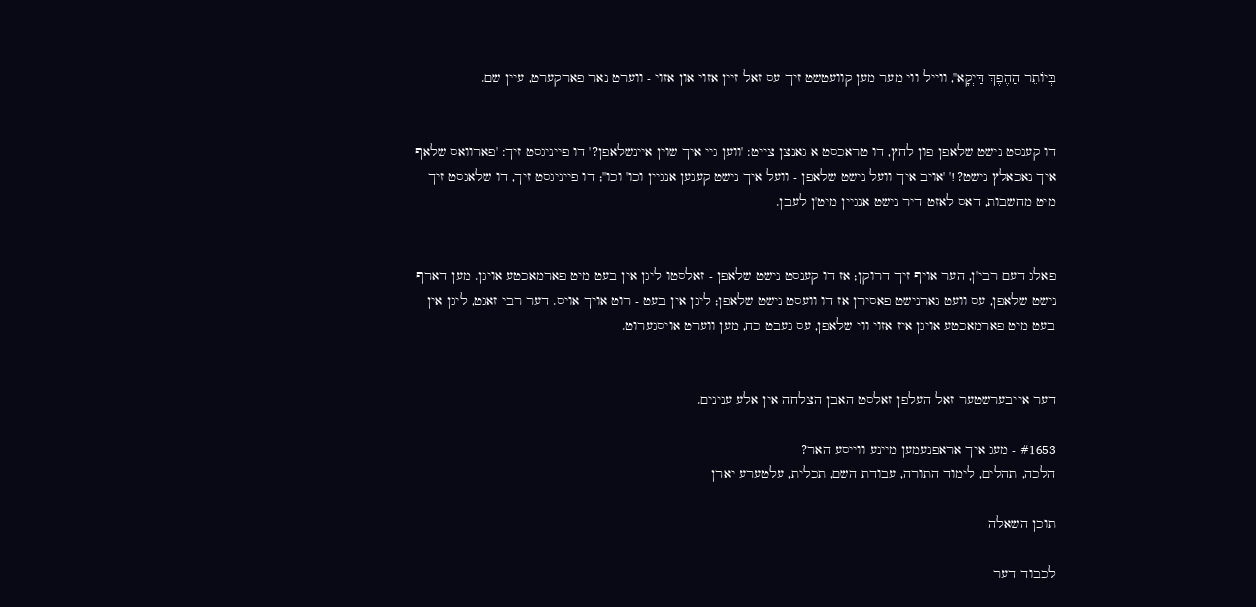בְּיוֹתֵר הַהֶפֶךְ דַּיְקָא", ווייל ווי מער מען קוועטשט זיך עס זאל זיין אזוי און אזוי - ווערט נאר פארקערט, עיין שם.


דו קענסט נישט שלאפן פון לחץ, דו טראכסט א גאנצן צייט: 'ווען גיי איך שוין איינשלאפן?' דו פייניגסט זיך: 'פארוואס שלאף איך נאכאלץ נישט?!' 'אויב איך וועל נישט שלאפן - וועל איך נישט קענען אנגיין וכו' וכו''; דו פייניגסט זיך, דו שלאגסט זיך מיט מחשבות, דאס לאזט דיר נישט אנגיין מיט'ן לעבן.


פאלג דעם רבי'ן, הער אויף זיך דרוקן; אז דו קענסט נישט שלאפן - זאלסטו ליגן אין בעט מיט פארמאכטע אויגן. מען דארף נישט שלאפן, עס וועט גארנישט פאסירן אז דו וועסט נישט שלאפן; ליגן אין בעט - רוט אויך אויס. דער רבי זאגט, ליגן אין בעט מיט פארמאכטע אויגן איז אזוי ווי שלאפן, עס געבט כח, מען ווערט אויסגערוט.


דער אייבערשטער זאל העלפן זאלסט האבן הצלחה אין אלע ענינים.

#1653 - מעג איך אראפנעמען מיינע ווייסע האר?
הלכה, תהלים, לימוד התורה, עבודת השם, תכלית, עלטערע יארן

תוכן השאלה

לכבוד דער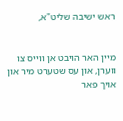ראש ישיבה שליט"א,


מיין האר הויבט אן ווייס צו ווערן, און עס שטערט מיר און אויך פאר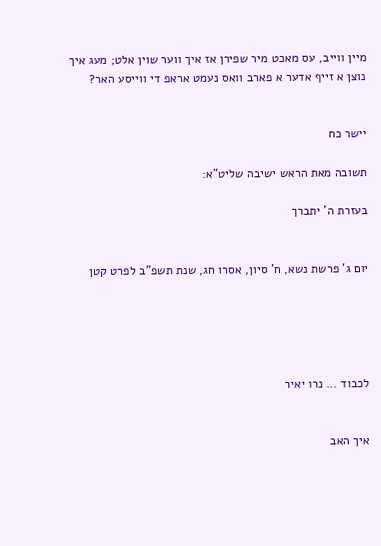מיין ווייב, עס מאכט מיר שפירן אז איך ווער שוין אלט; מעג איך נוצן א זייף אדער א פארב וואס נעמט אראפ די ווייסע האר?


יישר כח

תשובה מאת הראש ישיבה שליט"א:

בעזרת ה' יתברך


יום ג' פרשת נשא, ח' סיון, אסרו חג, שנת תשפ"ב לפרט קטן





לכבוד ... נרו יאיר


איך האב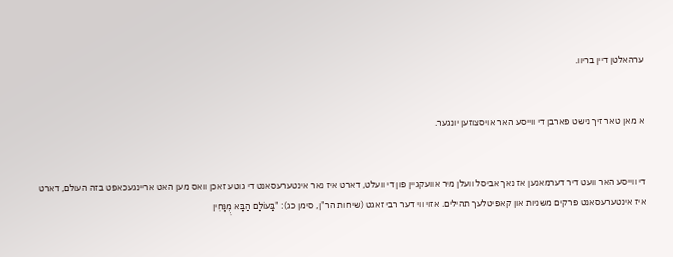ערהאלטן דיין בריוו.


א מאן טאר זיך נישט פארבן די ווייסע האר אויסצוזען יונגער.


די ווייסע האר וועט דיר דערמאנען אז נאך אביסל וועלן מיר אוועקגיין פון די וועלט, דארט איז נאר אינטערעסאנט די גוטע זאכן וואס מען האט אריינגעכאפט בזה העולם, דארט איז אינטערעסאנט פרקים משניות און קאפיטלעך תהילים. אזוי ווי דער רבי זאגט (שיחות הר"ן, סימן כג): "בָּעוֹלָם הַבָּא מֻנָּחִין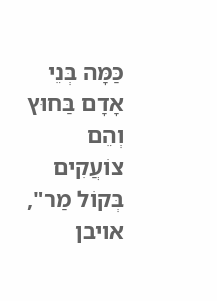כַּמָּה בְּנֵי אָדָם בַּחוּץ וְהֵם צוֹעֲקִים בְּקוֹל מַר", אויבן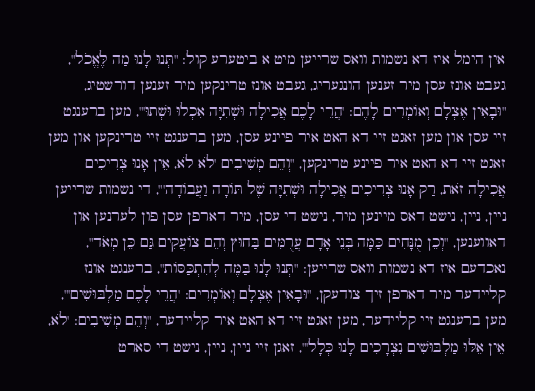אין הימל איז דא נשמות וואס שרייען מיט א ביטערע קול: "תְּנוּ לָנוּ מַה לֶּאֱכֹל", געבט אונז עסן מיר זענען הונגעריג, געבט אונז טרינקען מיר זענען דורשטיג, "וּבָאִין אֶצְלָם וְאוֹמְרִים לָהֶם: 'הֲרֵי לָכֶם אֲכִילָה וּשְׁתִיָּה אִכְלוּ וּשְׁתוּ'", מען ברענגט זיי עסן און מען זאגט זיי דא האט איר פיינע עסן, מען ברענגט זיי טרינקען און מען זאגט זיי דא האט איר פיינע טרינקען, "וְהֵם מְשִׁיבִים 'לֹא לֹא, אֵין אָנוּ צְרִיכִים אֲכִילָה זֹאת, רַק אָנוּ צְרִיכִים אֲכִילָה וּשְׁתִיָּה שֶׁל תּוֹרָה וַעֲבוֹדָה'", די נשמות שרייען ניין, ניין, נישט דאס מיינען מיר, נישט די עסן, מיר דארפן עסן פון לערנען און דאווענען, "וְכֵן מֻנָּחִים כַּמָּה בְּנֵי אָדָם עֲרֻמִּים בַּחוּץ וְהֵם צוֹעֲקִים גַּם כֵּן מְאֹד", נאכדעם איז דא נשמות וואס שרייען: "תְּנוּ לָנוּ בַּמֶּה לְהִתְכַּסּוֹת", ברענגט אונז קליידער מיר דארפן זיך צודעקן, "וּבָאִין אֶצְלָם וְאוֹמְרִים: 'הֲרֵי לָכֶם מַלְבּוּשִׁים'", מען ברענגט זיי קליידער, מען זאגט זיי דא האט איר קליידער, "וְהֵם מְשִׁיבִים: 'לֹא, אֵין אֵלּוּ מַלְבּוּשִׁים נִצְרָכִים לָנוּ כְּלָל'", זאגן זיי ניין, ניין, נישט די סארט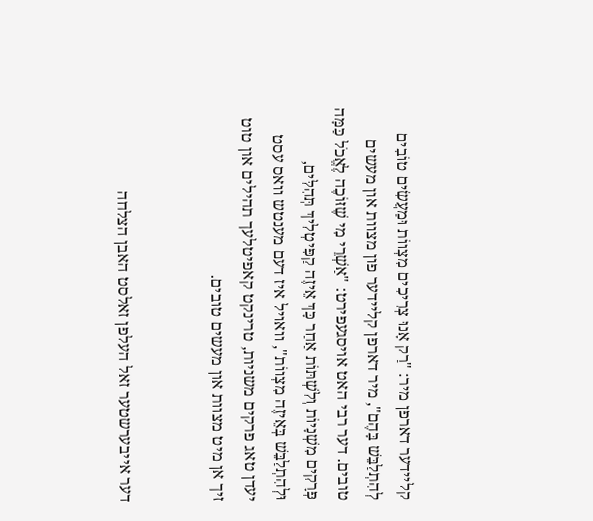קליידער דארפן מיר: "רַק אָנוּ צְרִיכִים מִצְווֹת וּמַעֲשִׂים טוֹבִים לְהִתְלַבֵּשׁ בָּהֶם", מיר דארפן קליידער פון מצוות און מעשים טובים. דער רבי האט אויסגעפירט: "אַשְׁרֵי מִי שֶׁזּוֹכֶה לֶאֱכֹל כַּמָּה פְּרָקִים מִשְׁנָיוֹת וְלִשְׁתּוֹת אַחַר כָּךְ אֵיזֶה קַפִּיטְלִיךְ תְּהִלִּים, וּלְהִתְלַבֵּשׁ בְּאֵיזֶה מִצְווֹת", וואויל איז דעם מענטש וואס עסט יעדן טאג פרקים משניות, טרינקט קאפיטלעך תהילים און טוט זיך אן מיט מצוות און מעשים טובים.


דער אייבערשטער זאל העלפן זאלסט האבן הצלחה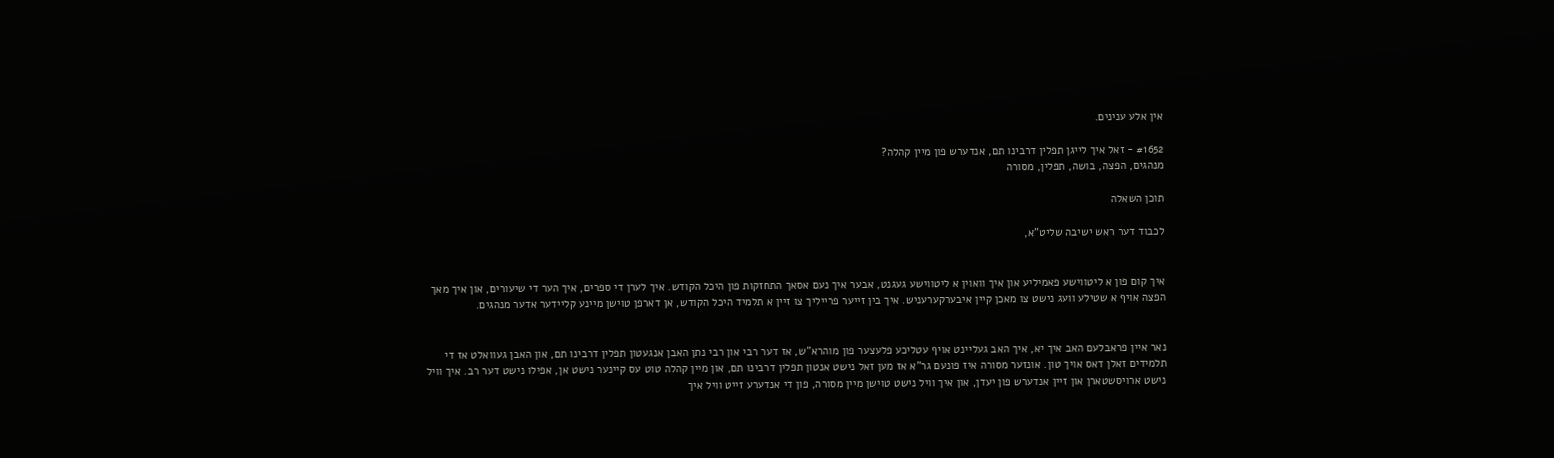אין אלע ענינים.

#1652 - זאל איך לייגן תפלין דרבינו תם, אנדערש פון מיין קהלה?
מנהגים, הפצה, בושה, תפלין, מסורה

תוכן השאלה

לכבוד דער ראש ישיבה שליט"א,


איך קום פון א ליטווישע פאמיליע און איך וואוין א ליטווישע געגנט, אבער איך נעם אסאך התחזקות פון היכל הקודש. איך לערן די ספרים, איך הער די שיעורים, און איך מאך הפצה אויף א שטילע וועג נישט צו מאכן קיין איבערקערעניש. איך בין זייער פרייליך צו זיין א תלמיד היכל הקודש, אן דארפן טוישן מיינע קליידער אדער מנהגים.


נאר איין פראבלעם האב איך יא, איך האב געליינט אויף עטליכע פלעצער פון מוהרא"ש, אז דער רבי און רבי נתן האבן אנגעטון תפלין דרבינו תם, און האבן געוואלט אז די תלמידים זאלן דאס אויך טון. אונזער מסורה איז פונעם גר"א אז מען זאל נישט אנטון תפלין דרבינו תם, און מיין קהלה טוט עס קיינער נישט אן, אפילו נישט דער רב. איך וויל נישט ארויסשטארן און זיין אנדערש פון יעדן, און איך וויל נישט טוישן מיין מסורה, פון די אנדערע זייט וויל איך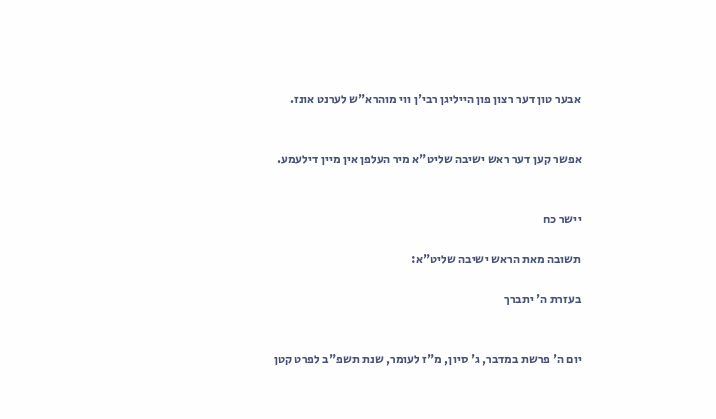אבער טון דער רצון פון הייליגן רבי'ן ווי מוהרא"ש לערנט אונז.


אפשר קען דער ראש ישיבה שליט"א מיר העלפן אין מיין דילעמע.


יישר כח

תשובה מאת הראש ישיבה שליט"א:

בעזרת ה' יתברך


יום ה' פרשת במדבר, ג' סיון, מ"ז לעומר, שנת תשפ"ב לפרט קטן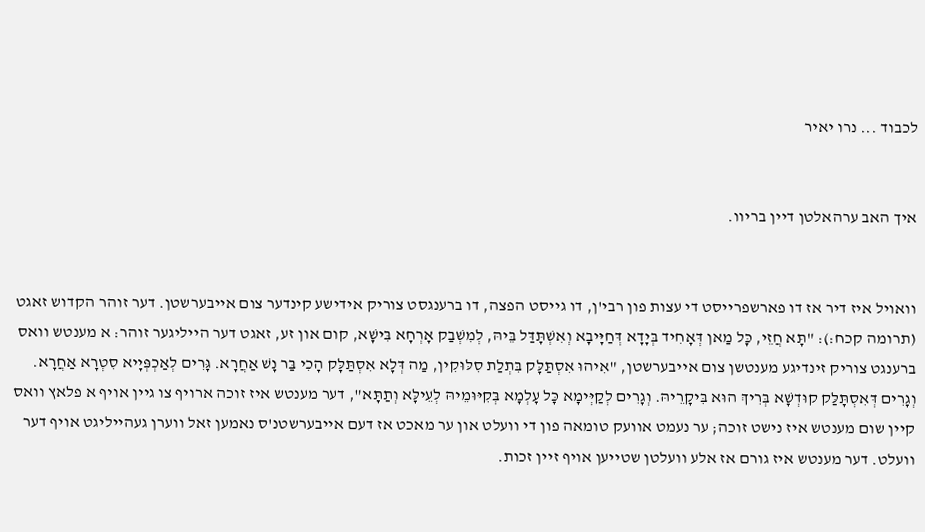לכבוד ... נרו יאיר


איך האב ערהאלטן דיין בריוו.


וואויל איז דיר אז דו פארשפרייסט די עצות פון רבי'ן, דו גייסט הפצה, דו ברענגסט צוריק אידישע קינדער צום אייבערשטן. דער זוהר הקדוש זאגט (תרומה קכח:): "תָּא חֲזֵי, כָּל מַאן דְּאָחִיד בְּיָדָא דְּחַיָּיבָא וְאִשְׁתָּדַּל בֵּיהּ, לְמִשְׁבַק אָרְחָא בִּישָׁא, קום און זע, זאגט דער הייליגער זוהר: א מענטש וואס ברענגט צוריק זינדיגע מענטשן צום אייבערשטן, "אִיהוּ אִסְתַּלָּק בִּתְלַת סִלּוּקִין, מַה דְּלָא אִסְתַּלָּק הָכִי בַּר נָשׁ אַחֲרָא. גָּרִים לְאַכְפְּיָיא סִטְרָא אַחֲרָא. וְגָרִים דְּאִסְתָּלַּק קוּדְשָׁא בְּרִיךְ הוּא בִּיקָרֵיהּ. וְגָרִים לְקַיְּימָא כָּל עָלְמָא בְּקִיּוּמֵיהּ לְעֵילָּא וְתַתָּא", דער מענטש איז זוכה ארויף צו גיין אויף א פלאץ וואס קיין שום מענטש איז נישט זוכה; ער נעמט אוועק טומאה פון די וועלט און ער מאכט אז דעם אייבערשטנ'ס נאמען זאל ווערן געהייליגט אויף דער וועלט. דער מענטש איז גורם אז אלע וועלטן שטייען אויף זיין זכות.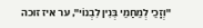"וְזָכֵי לְמֵחַמֵי בְּנִין לִבְנוֹי", ער איז זוכה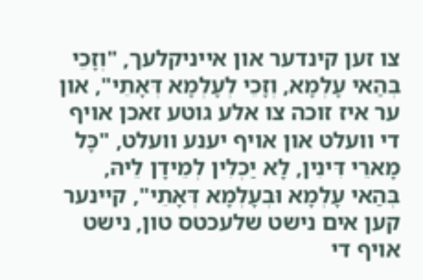צו זען קינדער און אייניקלעך, "וְזָכֵי בְּהַאי עָלְמָא, וְזָכֵי לְעָלְמָא דְּאָתֵי", און ער איז זוכה צו אלע גוטע זאכן אויף די וועלט און אויף יענע וועלט, "כָּל מָארֵי דִּינִין, לָא יַכְלִין לְמֵידָן לֵיהּ, בְּהַאי עָלְמָא וּבְעָלְמָא דְּאָתֵי", קיינער קען אים נישט שלעכטס טון, נישט אויף די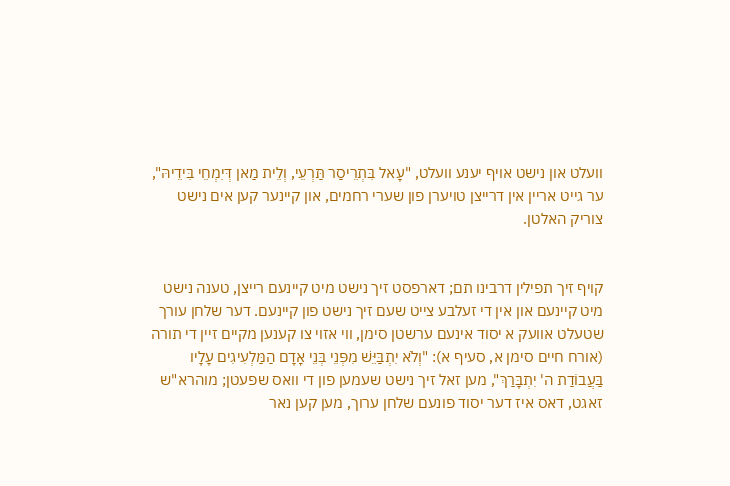וועלט און נישט אויף יענע וועלט, "עָאל בִּתְרֵיסַר תַּרְעֵי, וְלֵית מַאן דְּיִמְחֵי בִּידֵיהּ", ער גייט אריין אין דרייצן טויערן פון שערי רחמים, און קיינער קען אים נישט צוריק האלטן.


קויף זיך תפילין דרבינו תם; דארפסט זיך נישט מיט קיינעם רייצן, טענה נישט מיט קיינעם און אין די זעלבע צייט שעם זיך נישט פון קיינעם. דער שלחן עורך שטעלט אוועק א יסוד אינעם ערשטן סימן, ווי אזוי צו קענען מקיים זיין די תורה (אורח חיים סימן א, סעיף א): "וְלֹא יִתְבַּיֵּשׁ מִפְּנֵי בְּנֵי אָדָם הַמַּלְעִיגִים עָלָיו בַּעֲבוֹדַת ה' יִתְבָּרַךְ", מען זאל זיך נישט שעמען פון די וואס שפעטן; מוהרא"ש זאגט, דאס איז דער יסוד פונעם שלחן ערוך, מען קען נאר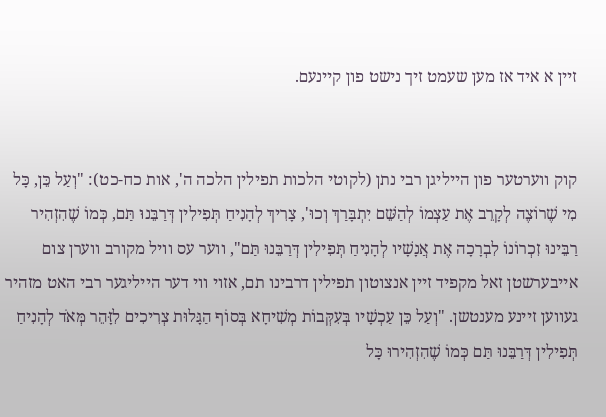זיין א איד אז מען שעמט זיך נישט פון קיינעם.


קוק ווערטער פון הייליגן רבי נתן (לקוטי הלכות תפילין הלכה ה', אות כח-כט): "וְעַל כֵּן, כָּל מִי שֶׁרוֹצֶה לְקָרֵב אֶת עַצְמוֹ לְהַשֵּׁם יִתְבָּרַךְ וְכוּ', צָרִיךְ לְהָנִיחַ תְּפִילִין דְּרַבֵּנוּ תַּם, כְּמוֹ שֶׁהִזְהִיר רַבֵּינוּ זִכְרוֹנוֹ לִבְרָכָה אֶת אֲנָשָׁיו לְהָנִיחַ תְּפִילִין דְּרַבֵּנוּ תַּם", ווער עס וויל מקורב ווערן צום אייבערשטן זאל מקפיד זיין אנצוטון תפילין דרבינו תם, אזוי ווי דער הייליגער רבי האט מזהיר געווען זיינע מענטשן. "וְעַל כֵּן עַכְשָׁיו בְּעִקְּבוֹת מְשִׁיחָא בְּסוֹף הַגָּלוּת צְרִיכִים לִזָּהֵר מְּאֹד לְהָנִיחַ תְּפִילִין דְּרַבֵּנוּ תַּם כְּמוֹ שֶׁהִזְהִירוּ כָּל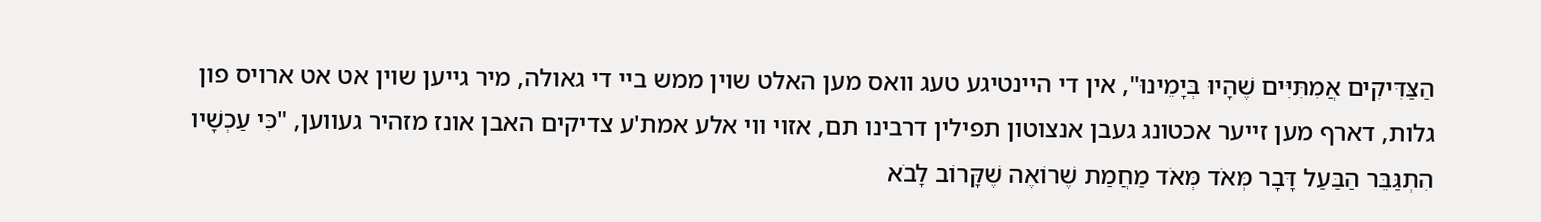הַצַּדִּיקִים אֲמִתִּיִּים שֶׁהָיוּ בְּיָמֵינוּ", אין די היינטיגע טעג וואס מען האלט שוין ממש ביי די גאולה, מיר גייען שוין אט אט ארויס פון גלות, דארף מען זייער אכטונג געבן אנצוטון תפילין דרבינו תם, אזוי ווי אלע אמת'ע צדיקים האבן אונז מזהיר געווען, "כִּי עַכְשָׁיו הִתְגַּבֵּר הַבַּעַל דָּבָר מְּאֹד מְּאֹד מַחֲמַת שֶׁרוֹאֶה שֶׁקָּרוֹב לָבֹא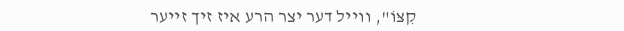קִצּוֹ", ווייל דער יצר הרע איז זיך זייער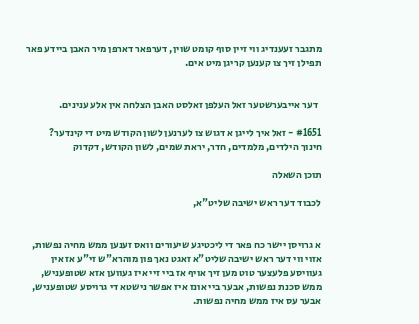מתגבר זעענדיג ווי זיין סוף קומט שוין, דערפאר דארפן מיר האבן ביידע פאר תפילן זיך צו קענען קריגן מיט אים.


  דער אייבערשטער זאל העלפן זאלסט האבן הצלחה אין אלע ענינים.

#1651 - זאל איך לייגן א דגוש צו לערנען לשון הקודש מיט די קינדער?
חינוך הילדים, מלמדים, חדר, יראת שמים, לשון הקודש, דקדוק

תוכן השאלה

לכבוד דער ראש ישיבה שליט"א,


א גרויסן יישר כח פאר די ליכטיגע שיעורים וואס זענען ממש מחיה נפשות, אזוי ווי דער ראש ישיבה שליט"א זאגט נאך פון מוהרא"ש זי"ע אז אין געוויסע פלעצער טוט מען זיך אויף אז ביי זיי איז געווען אזא שטופעניש, ממש סכנת נפשות, אבער ביי אונז איז אפשר נישטא די גרויסע שטופעניש, אבער עס איז ממש מחיה נפשות.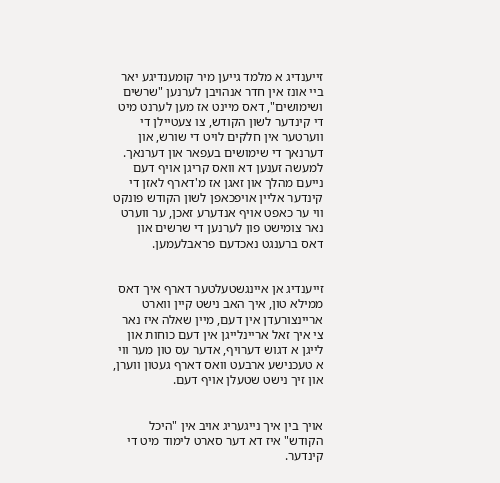זייענדיג א מלמד גייען מיר קומענדיגע יאר ביי אונז אין חדר אנהויבן לערנען "שרשים ושימושים", דאס מיינט אז מען לערנט מיט די קינדער לשון הקודש, צו צעטיילן די ווערטער אין חלקים לויט די שורש, און דערנאך די שימושים בעפאר און דערנאך. למעשה זענען דא וואס קריגן אויף דעם נייעם מהלך און זאגן אז מ'דארף לאזן די קינדער אליין אויפכאפן לשון הקודש פונקט ווי ער כאפט אויף אנדערע זאכן, ער ווערט נאר צומישט פון לערנען די שרשים און דאס ברענגט נאכדעם פראבלעמען.


זייענדיג אן איינגשטעלטער דארף איך דאס ממילא טון, איך האב נישט קיין ווארט אריינצורעדן אין דעם, מיין שאלה איז נאר צי איך זאל אריינלייגן אין דעם כוחות און לייגן א דגוש דערויף, אדער עס טון מער ווי א טעכנישע ארבעט וואס דארף געטון ווערן, און זיך נישט שטעלן אויף דעם.


אויך בין איך נייגעריג אויב אין "היכל הקודש" איז דא דער סארט לימוד מיט די קינדער.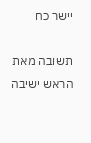יישר כח

תשובה מאת הראש ישיבה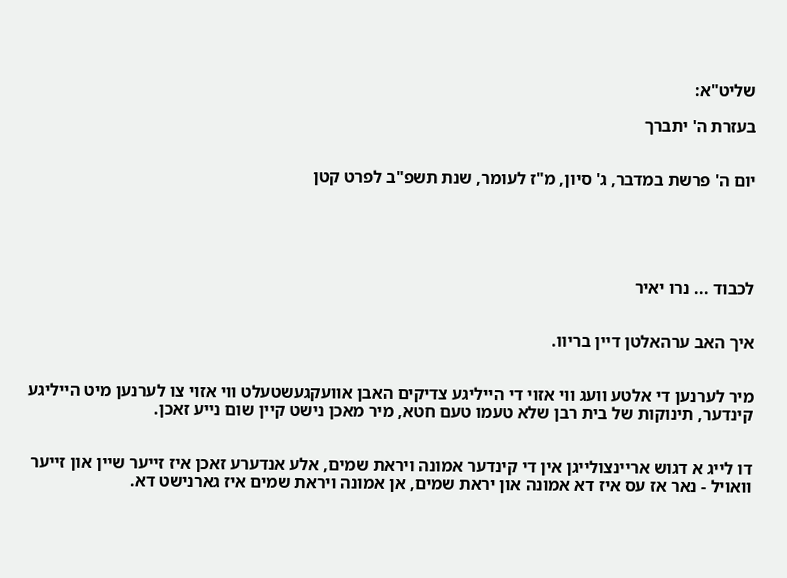שליט"א:

בעזרת ה' יתברך


יום ה' פרשת במדבר, ג' סיון, מ"ז לעומר, שנת תשפ"ב לפרט קטן





לכבוד ... נרו יאיר


איך האב ערהאלטן דיין בריוו.


מיר לערנען די אלטע וועג ווי אזוי די הייליגע צדיקים האבן אוועקגעשטעלט ווי אזוי צו לערנען מיט הייליגע קינדער, תינוקות של בית רבן שלא טעמו טעם חטא, מיר מאכן נישט קיין שום נייע זאכן.


דו לייג א דגוש אריינצולייגן אין די קינדער אמונה ויראת שמים, אלע אנדערע זאכן איז זייער שיין און זייער וואויל - נאר אז עס איז דא אמונה און יראת שמים, אן אמונה ויראת שמים איז גארנישט דא.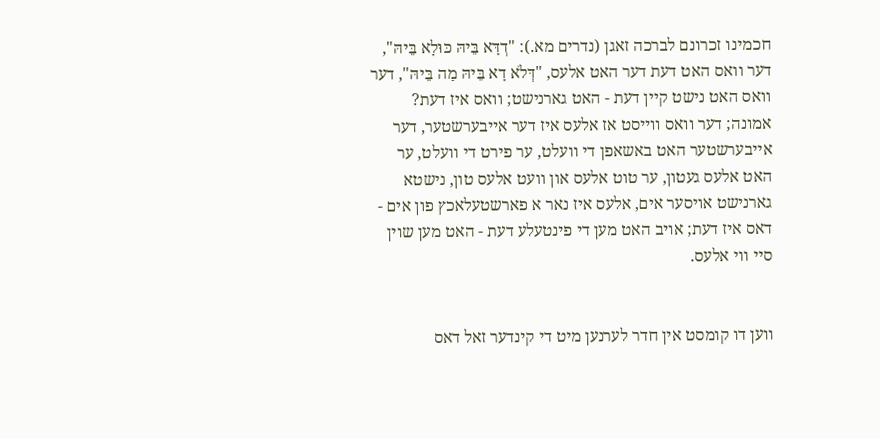חכמינו זכרונם לברכה זאגן (נדרים מא.): "דְדָּא בֵּיהּ כּוּלָא בֵּיהּ", דער וואס האט דעת דער האט אלעס, "דְּלֹא דָא בֵּיהּ מַה בֵּיהּ", דער וואס האט נישט קיין דעת - האט גארנישט; וואס איז דעת? אמונה; דער וואס ווייסט אז אלעס איז דער אייבערשטער, דער אייבערשטער האט באשאפן די וועלט, ער פירט די וועלט, ער האט אלעס געטון, ער טוט אלעס און וועט אלעס טון, נישטא גארנישט אויסער אים, אלעס איז נאר א פארשטעלאכץ פון אים - דאס איז דעת; אויב האט מען די פינטעלע דעת - האט מען שוין סיי ווי אלעס.


ווען דו קומסט אין חדר לערנען מיט די קינדער זאל דאס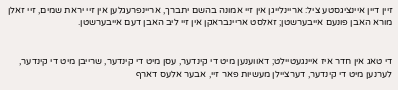זיין דיין איינציגסטע ציל: אריינלייגן אין זיי אמונה בהשם יתברך, אריינפרעגלען אין זיי יראת שמים, זיי זאלן מורא האבן פונעם אייבערשטן; זאלסט אריינבראקן אין זיי ליב האבן דעם אייבערשטן.


די טאג אין חדר איז איינגעטיילט; דאווענען מיט די קינדער, עסן מיט די קינדער, שרייבן מיט די קינדער, לערנען מיט די קינדער, דערציילן מעשיות פאר זיי, אבער אלעס דארף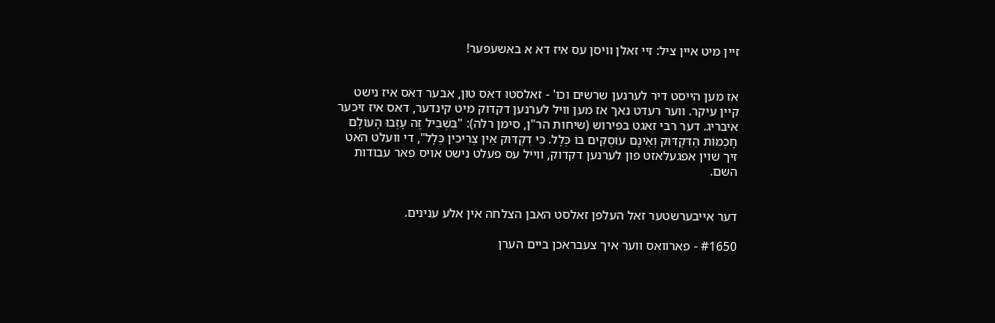זיין מיט איין ציל: זיי זאלן וויסן עס איז דא א באשעפער!


אז מען הייסט דיר לערנען שרשים וכו' - זאלסטו דאס טון, אבער דאס איז נישט קיין עיקר. ווער רעדט נאך אז מען וויל לערנען דקדוק מיט קינדער, דאס איז זיכער איבריג. דער רבי זאגט בפירוש (שיחות הר"ן, סימן רלה): "בִּשְׁבִיל זֶה עָזְבוּ הָעוֹלָם חָכְמוֹת הַדִּקְדּוּק וְאֵינָם עוֹסְקִים בּוֹ כְּלָל. כִּי דִּקְדּוּק אֵין צְרִיכִין כְּלָל", די וועלט האט זיך שוין אפגעלאזט פון לערנען דקדוק, ווייל עס פעלט נישט אויס פאר עבודות השם.


דער אייבערשטער זאל העלפן זאלסט האבן הצלחה אין אלע ענינים.

#1650 - פארוואס ווער איך צעבראכן ביים הערן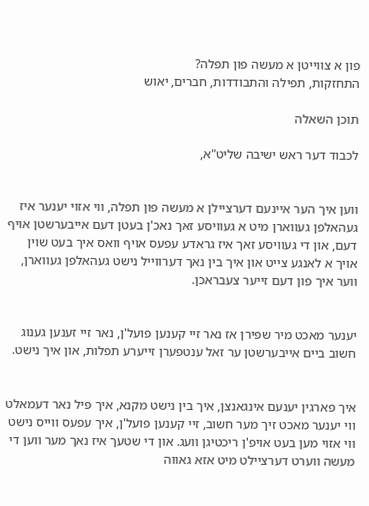פון א צווייטן א מעשה פון תפלה?
התחזקות, תפילה והתבודדות, חברים, יאוש

תוכן השאלה

לכבוד דער ראש ישיבה שליט"א,


ווען איך הער איינעם דערציילן א מעשה פון תפלה, ווי אזוי יענער איז געהאלפן געווארן מיט א געוויסע זאך נאכ'ן בעטן דעם אייבערשטן אויף דעם, און די געוויסע זאך איז גראדע עפעס אויף וואס איך בעט שוין אויך א לאנגע צייט און איך בין נאך דערווייל נישט געהאלפן געווארן, ווער איך פון דעם זייער צעבראכן.


יענער מאכט מיר שפירן אז נאר זיי קענען פועל'ן, נאר זיי זענען גענוג חשוב ביים אייבערשטן ער זאל ענטפערן זייערע תפלות, און איך נישט.


איך פארגין יענעם אינגאנצן, איך בין נישט מקנא, איך פיל נאר דעמאלט ווי יענער מאכט זיך מער חשוב, זיי קענען פועל'ן, איך עפעס ווייס נישט ווי אזוי מען בעט אויפ'ן ריכטיגן וועג. און די שטעך איז נאך מער ווען די מעשה ווערט דערציילט מיט אזא גאווה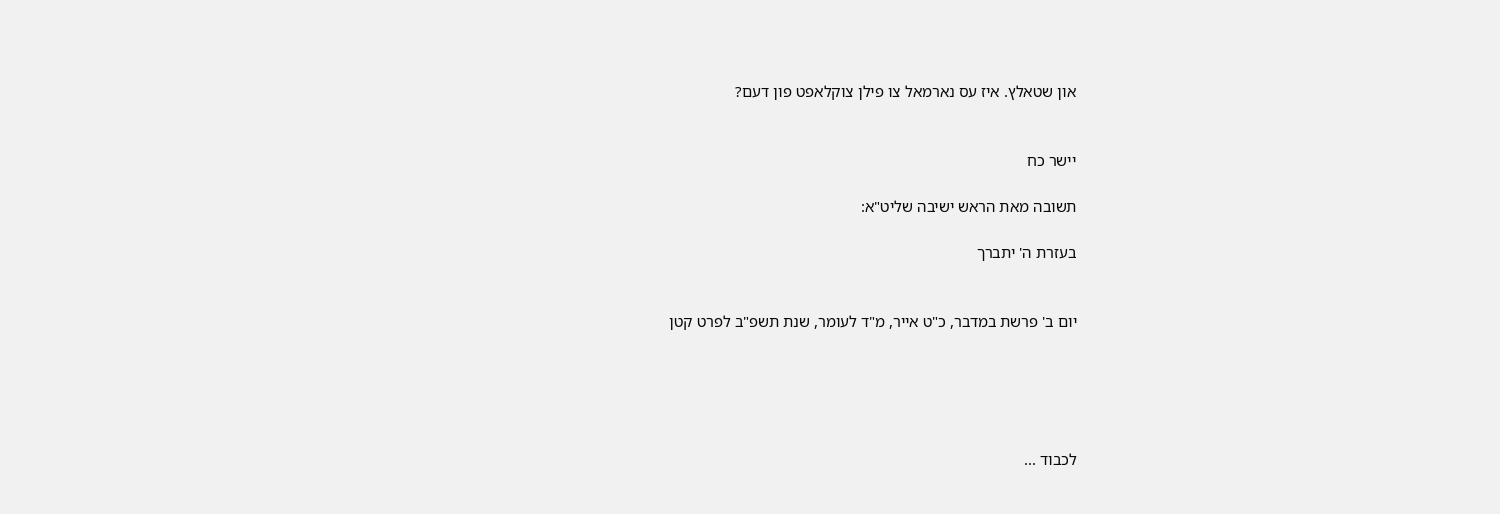און שטאלץ. איז עס נארמאל צו פילן צוקלאפט פון דעם?


יישר כח

תשובה מאת הראש ישיבה שליט"א:

בעזרת ה' יתברך


יום ב' פרשת במדבר, כ"ט אייר, מ"ד לעומר, שנת תשפ"ב לפרט קטן





לכבוד ...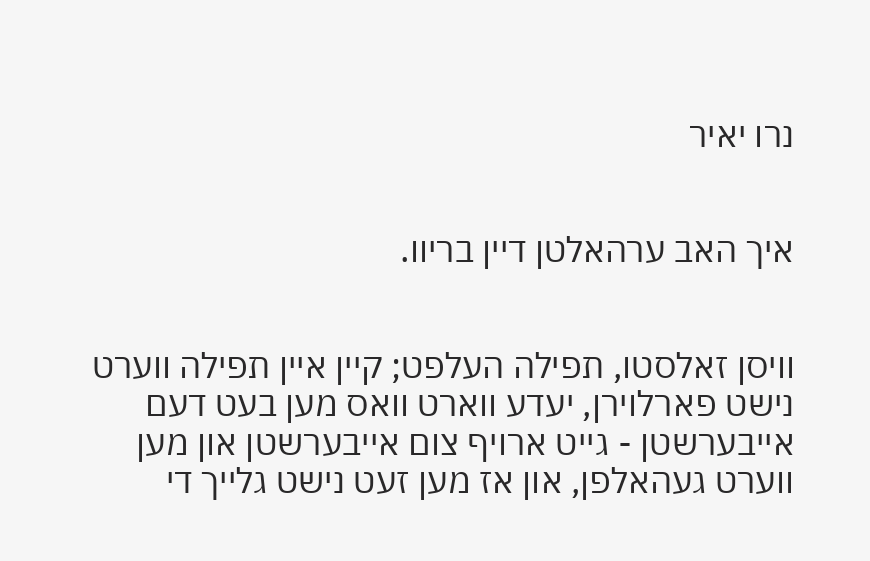נרו יאיר


איך האב ערהאלטן דיין בריוו.


וויסן זאלסטו, תפילה העלפט; קיין איין תפילה ווערט נישט פארלוירן, יעדע ווארט וואס מען בעט דעם אייבערשטן - גייט ארויף צום אייבערשטן און מען ווערט געהאלפן, און אז מען זעט נישט גלייך די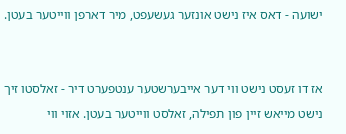ישועה - דאס איז נישט אונזער געשעפט, מיר דארפן ווייטער בעטן.


אז דו זעסט נישט ווי דער אייבערשטער ענטפערט דיר - זאלסטו זיך נישט מייאש זיין פון תפילה, זאלסט ווייטער בעטן. אזוי ווי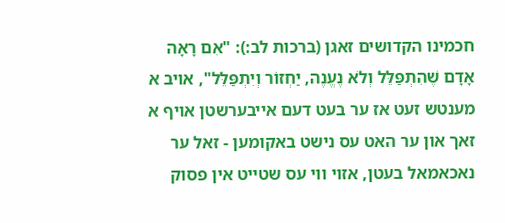חכמינו הקדושים זאגן (ברכות לב:): "אִם רָאָה אָדָם שֶׁהִתְפַּלֵּל וְלֹא נֶעֱנֶה, יַחְזוֹר וְיִתְפַּלֵּל", אויב א מענטש זעט אז ער בעט דעם אייבערשטן אויף א זאך און ער האט עס נישט באקומען - זאל ער נאכאמאל בעטן, אזוי ווי עס שטייט אין פסוק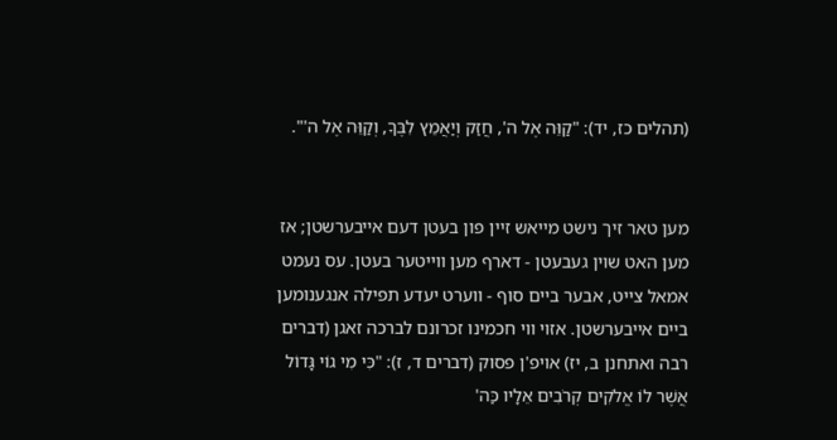(תהלים כז, יד): "קַוֵּה אֶל ה', חֲזַק וְיַאֲמֵץ לִבֶּךָ, וְקַוֵּה אֶל ה'".


מען טאר זיך נישט מייאש זיין פון בעטן דעם אייבערשטן; אז מען האט שוין געבעטן - דארף מען ווייטער בעטן. עס נעמט אמאל צייט, אבער ביים סוף - ווערט יעדע תפילה אנגענומען ביים אייבערשטן. אזוי ווי חכמינו זכרונם לברכה זאגן (דברים רבה ואתחנן ב, יז) אויפ'ן פסוק (דברים ד, ז): "כִּי מִי גוֹי גָּדוֹל אֲשֶׁר לוֹ אֱלֹקִים קְרֹבִים אֵלָיו כַּה'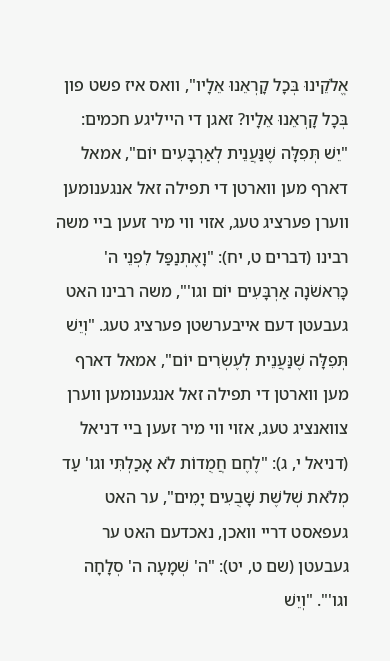אֱלֹקֵינוּ בְּכָל קָרְאֵנוּ אֵלָיו", וואס איז פשט פון בְּכָל קָרְאֵנוּ אֵלָיו? זאגן די הייליגע חכמים: "יֵשׁ תְּפִלָּה שֶׁנַּעֲנֵית לְאַרְבָּעִים יוֹם", אמאל דארף מען ווארטן די תפילה זאל אנגענומען ווערן פערציג טעג, אזוי ווי מיר זעען ביי משה רבינו (דברים ט, יח): "וָאֶתְנַפַּל לִפְנֵי ה' כָּרִאשֹׁנָה אַרְבָּעִים יוֹם וגו'", משה רבינו האט געבעטן דעם אייבערשטן פערציג טעג. "וְיֵשׁ תְּפִלָּה שֶׁנַּעֲנֵית לְעֶשְׂרִים יוֹם", אמאל דארף מען ווארטן די תפילה זאל אנגענומען ווערן צוואנציג טעג, אזוי ווי מיר זעען ביי דניאל (דניאל י, ג): "לֶחֶם חֲמֻדוֹת לֹא אָכַלְתִּי וגו' עַד מְלֹאת שְׁלשֶׁת שָׁבֻעִים יָמִים", ער האט געפאסט דריי וואכן, נאכדעם האט ער געבעטן (שם ט, יט): "ה' שְׁמָעָה ה' סְלָחָה וגו'". "וְיֵשׁ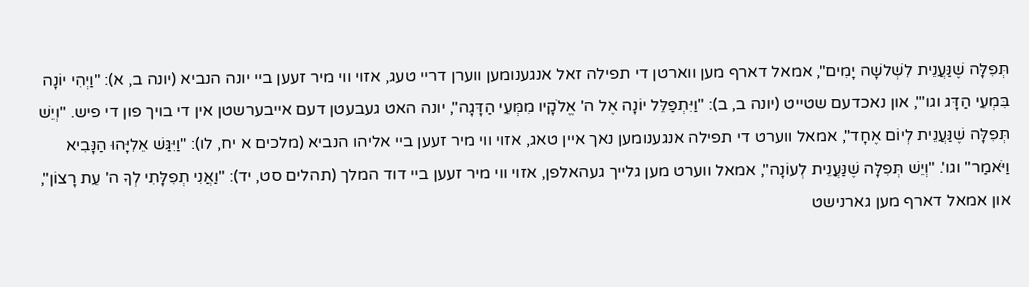תְּפִלָּה שֶׁנַּעֲנֵית לִשְׁלשָׁה יָמִים", אמאל דארף מען ווארטן די תפילה זאל אנגענומען ווערן דריי טעג, אזוי ווי מיר זעען ביי יונה הנביא (יונה ב, א): "וַיְהִי יוֹנָה בִּמְעֵי הַדָּג וגו'", און נאכדעם שטייט (יונה ב, ב): "וַיִּתְפַּלֵּל יוֹנָה אֶל ה' אֱלֹקָיו מִמְּעֵי הַדָּגָה", יונה האט געבעטן דעם אייבערשטן אין די בויך פון די פיש. "וְיֵשׁ תְּפִלָּה שֶׁנַּעֲנֵית לְיוֹם אֶחָד", אמאל ווערט די תפילה אנגענומען נאך איין טאג, אזוי ווי מיר זעען ביי אליהו הנביא (מלכים א יח, לו): "וַיִּגַּשׁ אֵלִיָּהוּ הַנָּבִיא וַיֹּאמַר" וגו'. "וְיֵשׁ תְּפִלָּה שֶׁנַּעֲנֵית לְעוֹנָה", אמאל ווערט מען גלייך געהאלפן, אזוי ווי מיר זעען ביי דוד המלך (תהלים סט, יד): "וַאֲנִי תְפִלָּתִי לְךָ ה' עֵת רָצוֹן", און אמאל דארף מען גארנישט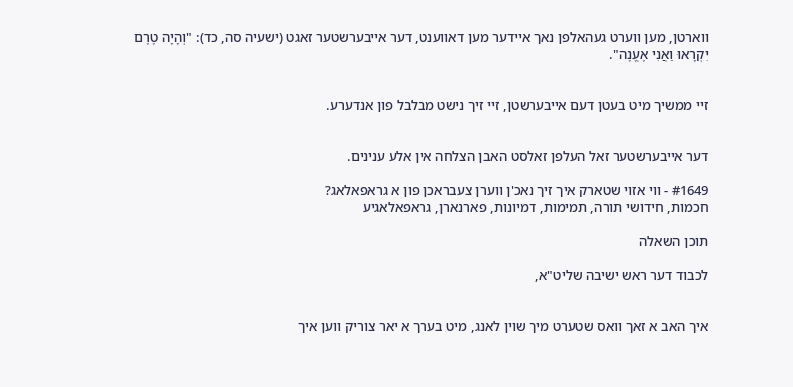ווארטן, מען ווערט געהאלפן נאך איידער מען דאווענט, דער אייבערשטער זאגט (ישעיה סה, כד): "וְהָיָה טֶרֶם יִקְרָאוּ וַאֲנִי אֶעֱנֶה".


זיי ממשיך מיט בעטן דעם אייבערשטן, זיי זיך נישט מבלבל פון אנדערע.


דער אייבערשטער זאל העלפן זאלסט האבן הצלחה אין אלע ענינים.

#1649 - ווי אזוי שטארק איך זיך נאכ'ן ווערן צעבראכן פון א גראפאלאג?
חכמות, חידושי תורה, תמימות, דמיונות, פארנארן, גראפאלאגיע

תוכן השאלה

לכבוד דער ראש ישיבה שליט"א,


איך האב א זאך וואס שטערט מיך שוין לאנג, מיט בערך א יאר צוריק ווען איך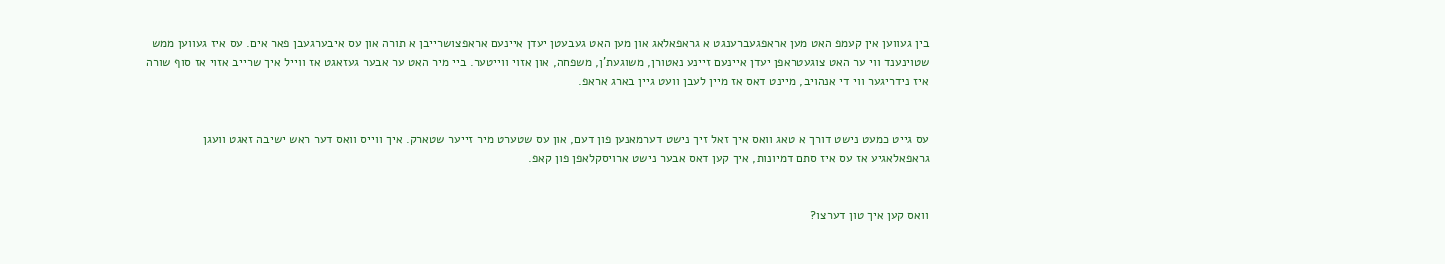בין געווען אין קעמפ האט מען אראפגעברענגט א גראפאלאג און מען האט געבעטן יעדן איינעם אראפצושרייבן א תורה און עס איבערגעבן פאר אים. עס איז געווען ממש שטוינענד ווי ער האט צוגעטראפן יעדן איינעם זיינע נאטורן, משוגעת'ן, משפחה, און אזוי ווייטער. ביי מיר האט ער אבער געזאגט אז ווייל איך שרייב אזוי אז סוף שורה איז נידריגער ווי די אנהויב, מיינט דאס אז מיין לעבן וועט גיין בארג אראפ.


עס גייט כמעט נישט דורך א טאג וואס איך זאל זיך נישט דערמאנען פון דעם, און עס שטערט מיר זייער שטארק. איך ווייס וואס דער ראש ישיבה זאגט וועגן גראפאלאגיע אז עס איז סתם דמיונות, איך קען דאס אבער נישט ארויסקלאפן פון קאפ.


וואס קען איך טון דערצו?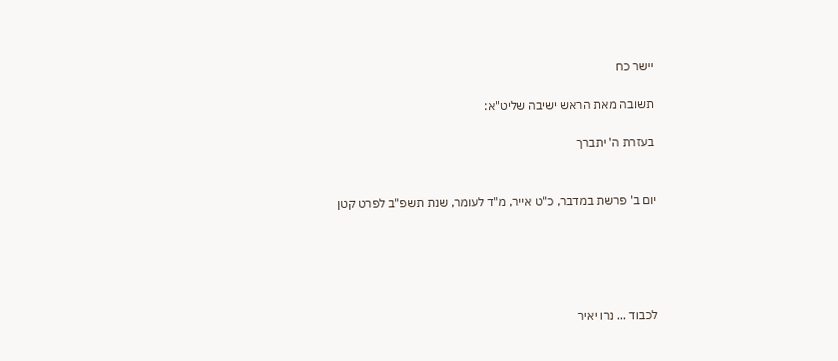יישר כח

תשובה מאת הראש ישיבה שליט"א:

בעזרת ה' יתברך


יום ב' פרשת במדבר, כ"ט אייר, מ"ד לעומר, שנת תשפ"ב לפרט קטן





לכבוד ... נרו יאיר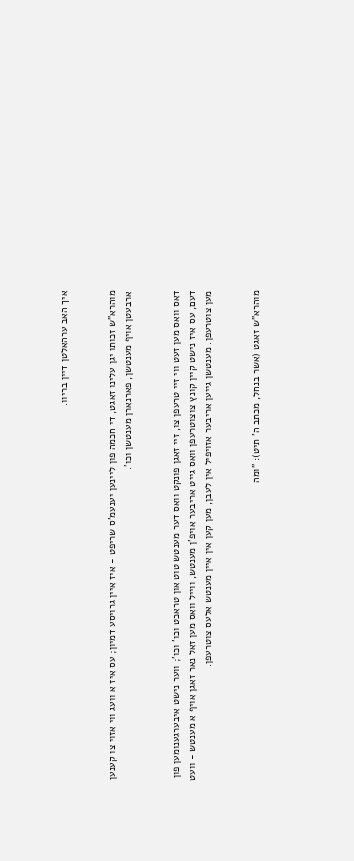איך האב ערהאלטן דיין בריוו.


מוהרא"ש זכותו יגן עלינו זאגט, די חכמה פון ליינען יענעמ'ס שריפט - איז איין גרויסע דמיון; עס איז א וועג ווי אזוי צו קענען ארבעטן אויף מענטשן, פארנארן מענטשן וכו'.


דאס וואס מען זעט ווי זיי טרעפן צו, זיי זאגן פונקט וואס דער מענטש טוט און טראכט וכו' וכו'; ווער נישט איבערגענומען פון דעם, עס איז נישט קיין קונץ צוצוטרעפן וואס גייט אריבער אויפ'ן מענטש, ווייל וואס מען זאל נאר זאגן אויף א מענטש - וועט מען צוטרעפן. מענטשן גייען אריבער אזויפיל אין לעבן, מען קען אין איין מענטש אלעס צוטרעפן.


מוהרא"ש זאגט (אשר בנחל, מכתב ה' תיט): "ומה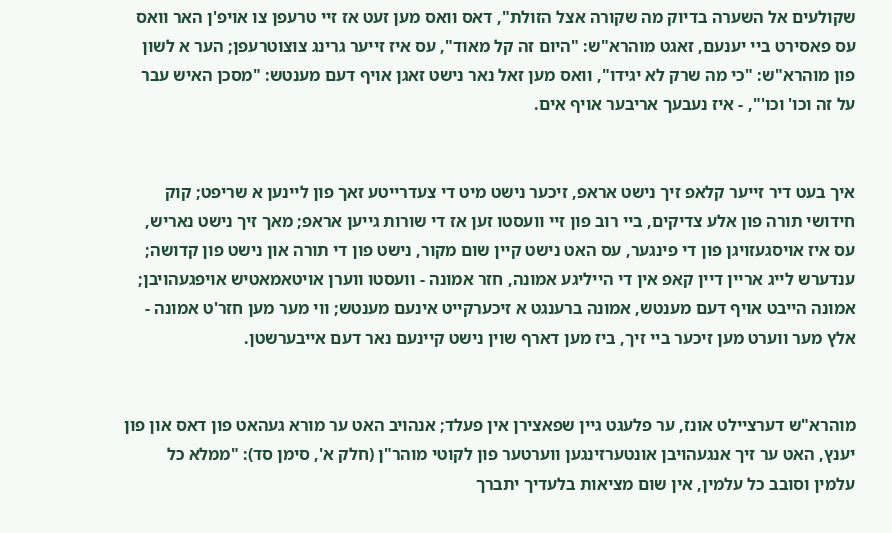שקולעים אל השערה בדיוק מה שקורה אצל הזולת", דאס וואס מען זעט אז זיי טרעפן צו אויפ'ן האר וואס עס פאסירט ביי יענעם, זאגט מוהרא"ש: "היום זה קל מאוד", עס איז זייער גרינג צוצוטרעפן; הער א לשון פון מוהרא"ש: "כי מה שרק לא יגידו", וואס מען זאל נאר נישט זאגן אויף דעם מענטש: "מסכן האיש עבר על זה וכו' וכו'", - איז נעבעך אריבער אויף אים.


איך בעט דיר זייער קלאפ זיך נישט אראפ, זיכער נישט מיט די צעדרייטע זאך פון ליינען א שריפט; קוק חידושי תורה פון אלע צדיקים, ביי רוב פון זיי וועסטו זען אז די שורות גייען אראפ; מאך זיך נישט נאריש, עס איז אויסגעזויגן פון די פינגער, עס האט נישט קיין שום מקור, נישט פון די תורה און נישט פון קדושה; ענדערש לייג אריין דיין קאפ אין די הייליגע אמונה, חזר אמונה - וועסטו ווערן אויטאמאטיש אויפגעהויבן; אמונה הייבט אויף דעם מענטש, אמונה ברענגט א זיכערקייט אינעם מענטש; ווי מער מען חזר'ט אמונה - אלץ מער ווערט מען זיכער ביי זיך, ביז מען דארף שוין נישט קיינעם נאר דעם אייבערשטן.


מוהרא"ש דערציילט אונז, ער פלעגט גיין שפאצירן אין פעלד; אנהויב האט ער מורא געהאט פון דאס און פון יענץ, האט ער זיך אנגעהויבן אונטערזינגען ווערטער פון לקוטי מוהר"ן (חלק א', סימן סד): "ממלא כל עלמין וסובב כל עלמין, אין שום מציאות בלעדיך יתברך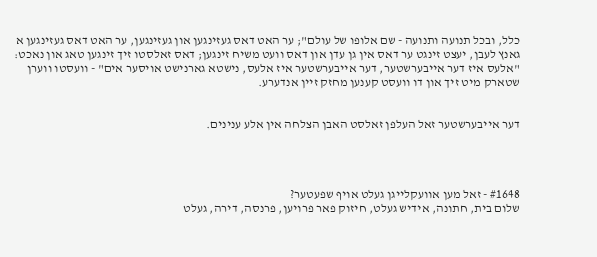כלל, ובכל תנועה ותנועה - שם אלופו של עולם"; ער האט דאס געזינגען און געזינגען, ער האט דאס געזינגען א גאנץ לעבן, יעצט זינגט ער דאס אין גן עדן און דאס וועט משיח זינגען; דאס זאלסטו זיך זינגען טאג און נאכט: "אלעס איז דער אייבערשטער, דער אייבערשטער איז אלעס, נישטא גארנישט אויסער אים" - וועסטו ווערן שטארק מיט זיך און דו וועסט קענען מחזק זיין אנדערע.


דער אייבערשטער זאל העלפן זאלסט האבן הצלחה אין אלע ענינים.




#1648 - זאל מען אוועקלייגן געלט אויף שפעטער?
שלום בית, חתונה, אידיש געלט, חיזוק פאר פרויען, פרנסה, דירה, געלט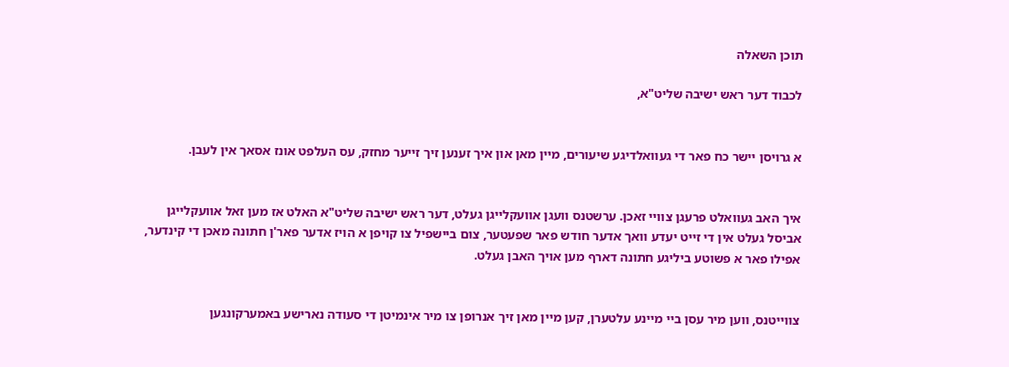תוכן השאלה

לכבוד דער ראש ישיבה שליט"א,


א גרויסן יישר כח פאר די געוואלדיגע שיעורים, מיין מאן און איך זענען זיך זייער מחזק, עס העלפט אונז אסאך אין לעבן.


איך האב געוואלט פרעגן צוויי זאכן. ערשטנס וועגן אוועקלייגן געלט, דער ראש ישיבה שליט"א האלט אז מען זאל אוועקלייגן אביסל געלט אין די זייט יעדע וואך אדער חודש פאר שפעטער, צום ביישפיל צו קויפן א הויז אדער פאר'ן חתונה מאכן די קינדער, אפילו פאר א פשוטע ביליגע חתונה דארף מען אויך האבן געלט.


צווייטנס, ווען מיר עסן ביי מיינע עלטערן, קען מיין מאן זיך אנרופן צו מיר אינמיטן די סעודה נארישע באמערקונגען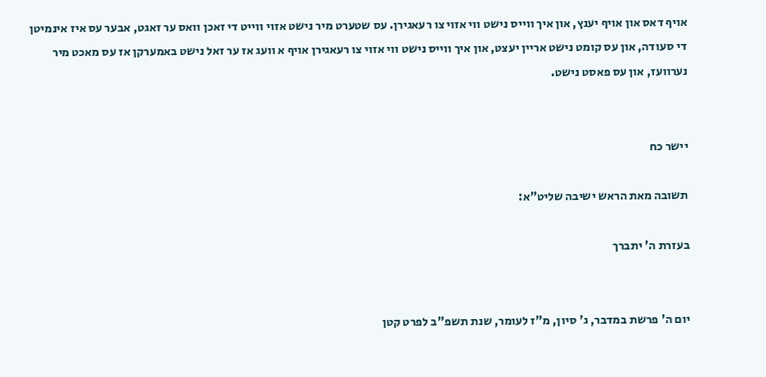אויף דאס און אויף יענץ, און איך ווייס נישט ווי אזוי צו רעאגירן. עס שטערט מיר נישט אזוי ווייט די זאכן וואס ער זאגט, אבער עס איז אינמיטן די סעודה, און עס קומט נישט אריין יעצט, און איך ווייס נישט ווי אזוי צו רעאגירן אויף א וועג אז ער זאל נישט באמערקן אז עס מאכט מיר נערוועז, און עס פאסט נישט.


יישר כח

תשובה מאת הראש ישיבה שליט"א:

בעזרת ה' יתברך


יום ה' פרשת במדבר, ג' סיון, מ"ז לעומר, שנת תשפ"ב לפרט קטן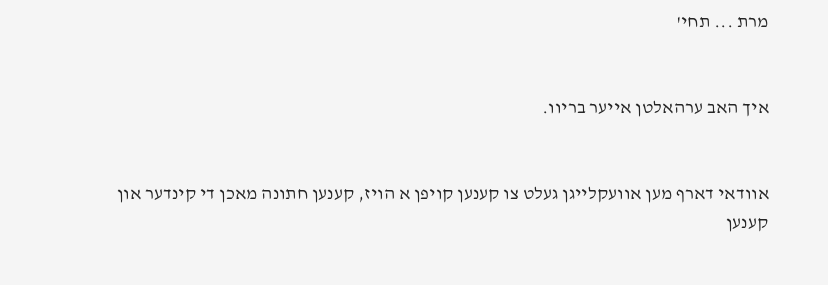מרת ... תחי'


איך האב ערהאלטן אייער בריוו.


אוודאי דארף מען אוועקלייגן געלט צו קענען קויפן א הויז, קענען חתונה מאכן די קינדער און קענען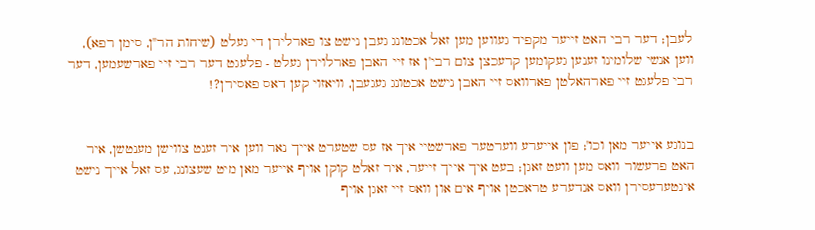לעבן; דער רבי האט זייער מקפיד געווען מען זאל אכטונג געבן נישט צו פארלירן די געלט (שיחות הר"ן, סימן רפא), ווען אנשי שלומינו זענען געקומען קרעכצן צום רבי'ן אז זיי האבן פארלוירן געלט - פלעגט דער רבי זיי פארשעמען, דער רבי פלעגט זיי פארהאלטן פארוואס זיי האבן נישט אכטונג געגעבן, וויאזוי קען דאס פאסירן?!


בנוגע אייער מאן וכו'; פון אייערע ווערטער פארשטיי איך אז עס שטערט אייך נאר ווען איר זענט צווישן מענטשן, איר האט פרעשור וואס מען וועט זאגן; בעט איך אייך זייער, איר זאלט קוקן אויף אייער מאן מיט שעצונג, עס זאל אייך נישט אינטערעסירן וואס אנדערע טראכטן אויף אים און וואס זיי זאגן אויף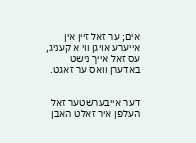אים; ער זאל זיין אין אייערע אויגן ווי א קעניג, עס זאל אייך נישט באדערן וואס ער זאגט.


דער אייבערשטער זאל העלפן איר זאלט האבן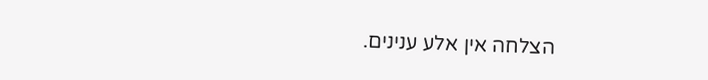הצלחה אין אלע ענינים.